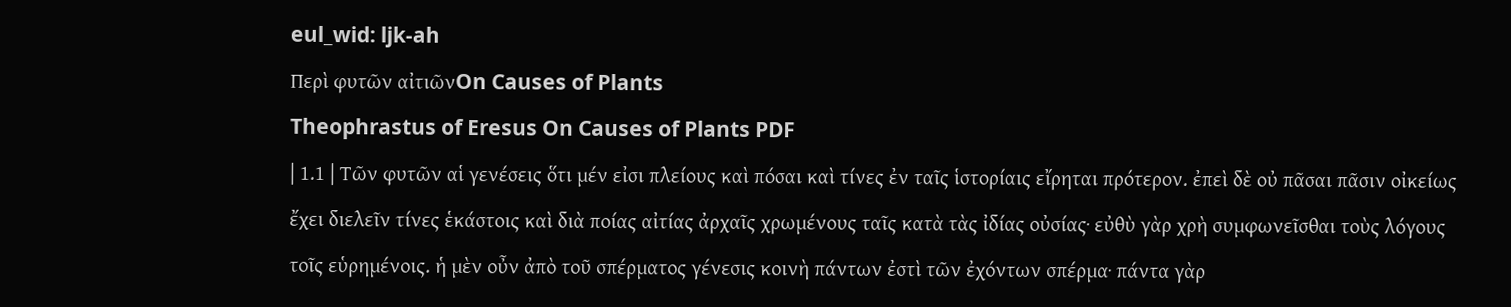eul_wid: ljk-ah
Περὶ φυτῶν αἰτιῶνOn Causes of Plants
Theophrastus of Eresus On Causes of Plants PDF
| 1.1 | Τῶν φυτῶν αἱ γενέσεις ὅτι μέν εἰσι πλείους καὶ πόσαι καὶ τίνες ἐν ταῖς ἱστορίαις εἴρηται πρότερον. ἐπεὶ δὲ οὐ πᾶσαι πᾶσιν οἰκείως ἔχει διελεῖν τίνες ἑκάστοις καὶ διὰ ποίας αἰτίας ἀρχαῖς χρωμένους ταῖς κατὰ τὰς ἰδίας οὐσίας· εὐθὺ γὰρ χρὴ συμφωνεῖσθαι τοὺς λόγους τοῖς εὑρημένοις. ἡ μὲν οὖν ἀπὸ τοῦ σπέρματος γένεσις κοινὴ πάντων ἐστὶ τῶν ἐχόντων σπέρμα· πάντα γὰρ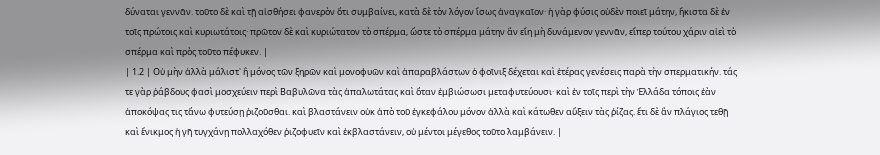δύναται γεννᾶν. τοῦτο δὲ καὶ τῇ αἰσθήσει φανερὸν ὅτι συμβαίνει, κατὰ δὲ τὸν λόγον ἴσως ἀναγκαῖον· ἡ γὰρ φύσις οὐδὲν ποιεῖ μάτην, ἥκιστα δὲ ἐν τοῖς πρώτοις καὶ κυριωτάτοις· πρῶτον δὲ καὶ κυριώτατον τὸ σπέρμα, ὥστε τὸ σπέρμα μάτην ἂν εἴη μὴ δυνάμενον γεννᾶν, εἴπερ τούτου χάριν αἰεὶ τὸ σπέρμα καὶ πρὸς τοῦτο πέφυκεν. |
| 1.2 | Οὐ μὴν ἀλλὰ μάλιστ᾽ ἢ μόνος τῶν ξηρῶν καὶ μονοφυῶν καὶ ἀπαραβλάστων ὁ φοῖνιξ δέχεται καὶ ἑτέρας γενέσεις παρὰ τὴν σπερματικήν. τάς τε γὰρ ῥάβδους φασὶ μοσχεύειν περὶ Βαβυλῶνα τὰς ἁπαλωτάτας καὶ ὅταν ἐμβιώσωσι μεταφυτεύουσι· καὶ ἐν τοῖς περὶ τὴν Ἑλλάδα τόποις ἐὰν ἀποκόψας τις τἄνω φυτεύσῃ ῥιζοῦσθαι. καὶ βλαστάνειν οὐκ ἀπὸ τοῦ ἐγκεφάλου μόνον ἀλλὰ καὶ κάτωθεν αὔξειν τὰς ῥίζας. ἔτι δὲ ἂν πλάγιος τεθῇ καὶ ἔνικμος ἡ γῆ τυγχάνῃ πολλαχόθεν ῥιζοφυεῖν καὶ ἐκβλαστάνειν, οὐ μέντοι μέγεθος τοῦτο λαμβάνειν. |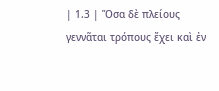| 1.3 | Ὅσα δὲ πλείους γεννᾶται τρόπους ἔχει καὶ ἐν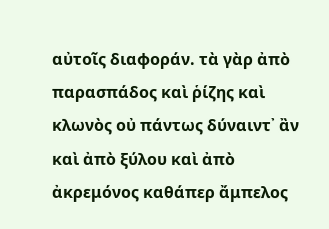αὐτοῖς διαφοράν. τὰ γὰρ ἀπὸ παρασπάδος καὶ ῥίζης καὶ κλωνὸς οὐ πάντως δύναιντ᾽ ἂν καὶ ἀπὸ ξύλου καὶ ἀπὸ ἀκρεμόνος καθάπερ ἄμπελος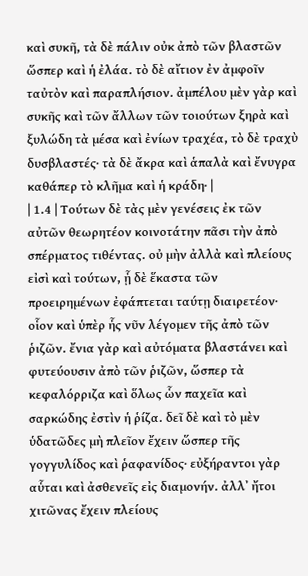καὶ συκῆ, τὰ δὲ πάλιν οὐκ ἀπὸ τῶν βλαστῶν ὥσπερ καὶ ἡ ἐλάα. τὸ δὲ αἴτιον ἐν ἀμφοῖν ταὐτὸν καὶ παραπλήσιον. ἀμπέλου μὲν γὰρ καὶ συκῆς καὶ τῶν ἄλλων τῶν τοιούτων ξηρὰ καὶ ξυλώδη τὰ μέσα καὶ ἐνίων τραχέα, τὸ δὲ τραχὺ δυσβλαστές· τὰ δὲ ἄκρα καὶ ἁπαλὰ καὶ ἔνυγρα καθάπερ τὸ κλῆμα καὶ ἡ κράδη· |
| 1.4 | Τούτων δὲ τὰς μὲν γενέσεις ἐκ τῶν αὐτῶν θεωρητέον κοινοτάτην πᾶσι τὴν ἀπὸ σπέρματος τιθέντας. οὐ μὴν ἀλλὰ καὶ πλείους εἰσὶ καὶ τούτων, ᾗ δὲ ἕκαστα τῶν προειρημένων ἐφάπτεται ταύτῃ διαιρετέον· οἷον καὶ ὑπὲρ ἧς νῦν λέγομεν τῆς ἀπὸ τῶν ῥιζῶν. ἔνια γὰρ καὶ αὐτόματα βλαστάνει καὶ φυτεύουσιν ἀπὸ τῶν ῥιζῶν, ὥσπερ τὰ κεφαλόρριζα καὶ ὅλως ὧν παχεῖα καὶ σαρκώδης ἐστὶν ἡ ῥίζα. δεῖ δὲ καὶ τὸ μὲν ὑδατῶδες μὴ πλεῖον ἔχειν ὥσπερ τῆς γογγυλίδος καὶ ῥαφανίδος· εὐξήραντοι γὰρ αὗται καὶ ἀσθενεῖς εἰς διαμονήν. ἀλλ᾽ ἤτοι χιτῶνας ἔχειν πλείους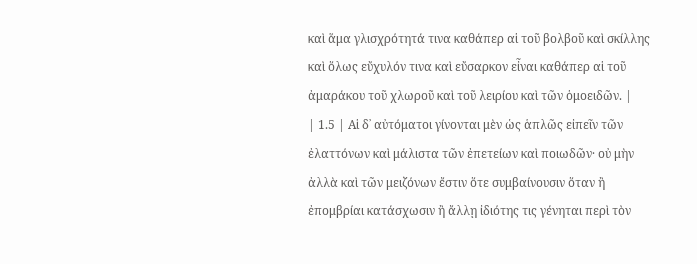καὶ ἅμα γλισχρότητά τινα καθάπερ αἱ τοῦ βολβοῦ καὶ σκίλλης καὶ ὅλως εὔχυλόν τινα καὶ εὔσαρκον εἶναι καθάπερ αἱ τοῦ ἀμαράκου τοῦ χλωροῦ καὶ τοῦ λειρίου καὶ τῶν ὁμοειδῶν. |
| 1.5 | Αἱ δ᾽ αὐτόματοι γίνονται μὲν ὡς ἁπλῶς εἰπεῖν τῶν ἐλαττόνων καὶ μάλιστα τῶν ἐπετείων καὶ ποιωδῶν· οὐ μὴν ἀλλὰ καὶ τῶν μειζόνων ἔστιν ὅτε συμβαίνουσιν ὅταν ἢ ἐπομβρίαι κατάσχωσιν ἢ ἄλλῃ ἰδιότης τις γένηται περὶ τὸν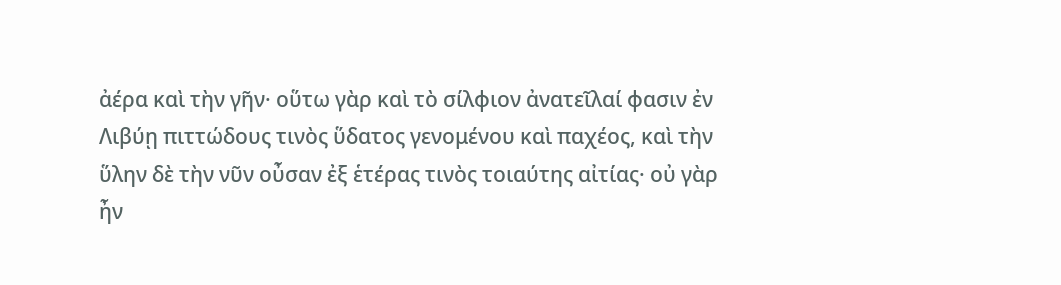ἀέρα καὶ τὴν γῆν· οὕτω γὰρ καὶ τὸ σίλφιον ἀνατεῖλαί φασιν ἐν Λιβύῃ πιττώδους τινὸς ὕδατος γενομένου καὶ παχέος, καὶ τὴν ὕλην δὲ τὴν νῦν οὖσαν ἐξ ἑτέρας τινὸς τοιαύτης αἰτίας· οὐ γὰρ ἦν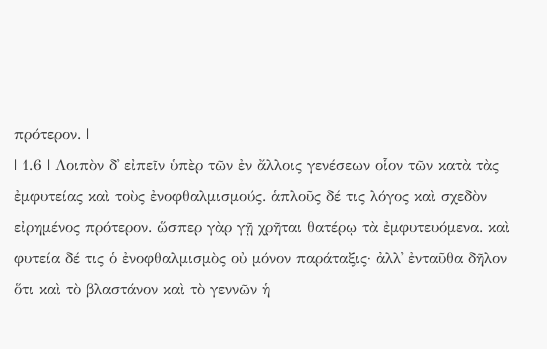πρότερον. |
| 1.6 | Λοιπὸν δ᾽ εἰπεῖν ὑπὲρ τῶν ἐν ἄλλοις γενέσεων οἷον τῶν κατὰ τὰς ἐμφυτείας καὶ τοὺς ἐνοφθαλμισμούς. ἁπλοῦς δέ τις λόγος καὶ σχεδὸν εἰρημένος πρότερον. ὥσπερ γὰρ γῇ χρῆται θατέρῳ τὰ ἐμφυτευόμενα. καὶ φυτεία δέ τις ὁ ἐνοφθαλμισμὸς οὐ μόνον παράταξις· ἀλλ᾽ ἐνταῦθα δῆλον ὅτι καὶ τὸ βλαστάνον καὶ τὸ γεννῶν ἡ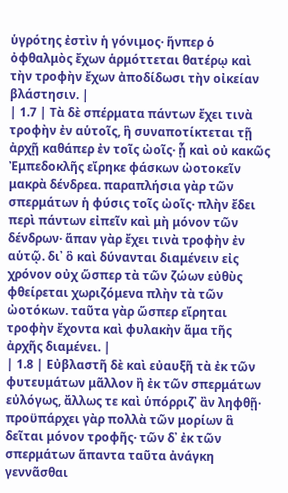ὑγρότης ἐστὶν ἡ γόνιμος· ἥνπερ ὁ ὀφθαλμὸς ἔχων ἁρμόττεται θατέρῳ καὶ τὴν τροφὴν ἔχων ἀποδίδωσι τὴν οἰκείαν βλάστησιν. |
| 1.7 | Τὰ δὲ σπέρματα πάντων ἔχει τινὰ τροφὴν ἐν αὑτοῖς, ἣ συναποτίκτεται τῇ ἀρχῇ καθάπερ ἐν τοῖς ὠοῖς· ᾗ καὶ οὐ κακῶς Ἐμπεδοκλῆς εἴρηκε φάσκων ὠοτοκεῖν μακρὰ δένδρεα. παραπλήσια γὰρ τῶν σπερμάτων ἡ φύσις τοῖς ὠοῖς· πλὴν ἔδει περὶ πάντων εἰπεῖν καὶ μὴ μόνον τῶν δένδρων· ἅπαν γὰρ ἔχει τινὰ τροφὴν ἐν αὑτῷ. δι᾽ ὃ καὶ δύνανται διαμένειν εἰς χρόνον οὐχ ὥσπερ τὰ τῶν ζώων εὐθὺς φθείρεται χωριζόμενα πλὴν τὰ τῶν ὠοτόκων. ταῦτα γὰρ ὥσπερ εἴρηται τροφὴν ἔχοντα καὶ φυλακὴν ἅμα τῆς ἀρχῆς διαμένει. |
| 1.8 | Εὐβλαστῆ δὲ καὶ εὐαυξῆ τὰ ἐκ τῶν φυτευμάτων μᾶλλον ἢ ἐκ τῶν σπερμάτων εὐλόγως, ἄλλως τε καὶ ὑπόρριζ᾽ ἂν ληφθῇ· προϋπάρχει γὰρ πολλὰ τῶν μορίων ἃ δεῖται μόνον τροφῆς· τῶν δ᾽ ἐκ τῶν σπερμάτων ἅπαντα ταῦτα ἀνάγκη γεννᾶσθαι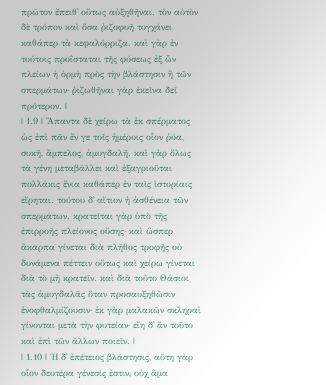πρῶτον ἔπειθ᾽ οὕτως αὐξηθῆναι. τὸν αὐτὸν δὲ τρόπον καὶ ὅσα ῥιζοφυῆ τυγχάνει καθάπερ τὰ κεφαλόρριζα. καὶ γὰρ ἐν τούτοις προΐσταται τῆς φύσεως ἐξ ὧν πλείων ἡ ὁρμὴ πρὸς τὴν βλάστησιν ἢ τῶν σπερμάτων· ῥιζωθῆναι γὰρ ἐκεῖνα δεῖ πρότερον. |
| 1.9 | Ἅπαντα δὲ χείρω τὰ ἐκ σπέρματος ὡς ἐπὶ πᾶν ἔν γε τοῖς ἡμέροις οἷον ῥόα, συκῆ, ἄμπελος, ἀμυγδαλῆ. καὶ γὰρ ὅλως τὰ γένη μεταβάλλει καὶ ἐξαγριοῦται πολλάκις ἔνια καθάπερ ἐν ταῖς ἱστορίαις εἴρηται. τούτου δ᾽ αἴτιον ἡ ἀσθένεια τῶν σπερμάτων. κρατεῖται γὰρ ὑπὸ τῆς ἐπιρροῆς πλείονος οὔσης· καὶ ὥσπερ ἄκαρπα γίνεται διὰ πλῆθος τροφῆς οὐ δυνάμενα πέττειν οὕτως καὶ χείρω γίνεται διὰ τὸ μὴ κρατεῖν. καὶ διὰ τοῦτο Θάσιοι τὰς ἀμυγδαλᾶς ὅταν προσαυξηθῶσιν ἐνοφθαλμίζουσιν· ἐκ γὰρ μαλακῶν σκληραὶ γίνονται μετὰ τὴν φυτείαν· εἴη δ᾽ ἂν τοῦτο καὶ ἐπὶ τῶν ἄλλων ποιεῖν. |
| 1.10 | Ἡ δ᾽ ἐπέτειος βλάστησις, αὕτη γὰρ οἷον δευτέρα γένεσίς ἐστιν, οὐχ ἅμα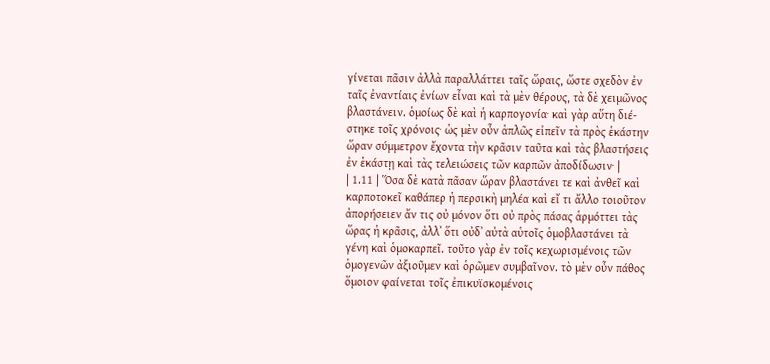γίνεται πᾶσιν ἀλλὰ παραλλάττει ταῖς ὥραις, ὥστε σχεδὸν ἐν ταῖς ἐναντίαις ἐνίων εἶναι καὶ τὰ μὲν θέρους, τὰ δὲ χειμῶνος βλαστάνειν. ὁμοίως δὲ καὶ ἡ καρπογονία· καὶ γὰρ αὕτη διέ- στηκε τοῖς χρόνοις· ὡς μὲν οὖν ἁπλῶς εἰπεῖν τὰ πρὸς ἑκάστην ὥραν σύμμετρον ἔχοντα τὴν κρᾶσιν ταῦτα καὶ τὰς βλαστήσεις ἐν ἑκάστῃ καὶ τὰς τελειώσεις τῶν καρπῶν ἀποδίδωσιν· |
| 1.11 | Ὅσα δὲ κατὰ πᾶσαν ὥραν βλαστάνει τε καὶ ἀνθεῖ καὶ καρποτοκεῖ καθάπερ ἡ περσικὴ μηλέα καὶ εἴ τι ἄλλο τοιοῦτον ἀπορήσειεν ἄν τις οὐ μόνον ὅτι οὐ πρὸς πάσας ἁρμόττει τὰς ὥρας ἡ κρᾶσις, ἀλλ᾽ ὅτι οὐδ᾽ αὐτὰ αὑτοῖς ὁμοβλαστάνει τὰ γένη καὶ ὁμοκαρπεῖ. τοῦτο γὰρ ἐν τοῖς κεχωρισμένοις τῶν ὁμογενῶν ἀξιοῦμεν καὶ ὁρῶμεν συμβαῖνον. τὸ μὲν οὖν πάθος ὅμοιον φαίνεται τοῖς ἐπικυϊσκομένοις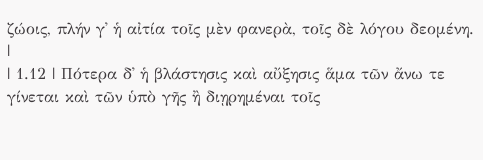ζώοις, πλήν γ᾽ ἡ αἰτία τοῖς μὲν φανερὰ, τοῖς δὲ λόγου δεομένη. |
| 1.12 | Πότερα δ᾽ ἡ βλάστησις καὶ αὔξησις ἅμα τῶν ἄνω τε γίνεται καὶ τῶν ὑπὸ γῆς ἢ διῃρημέναι τοῖς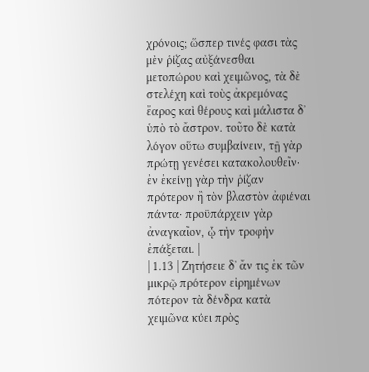χρόνοις; ὥσπερ τινές φασι τὰς μὲν ῥίζας αὐξάνεσθαι μετοπώρου καὶ χειμῶνος, τὰ δὲ στελέχη καὶ τοὺς ἀκρεμόνας ἔαρος καὶ θέρους καὶ μάλιστα δ᾽ ὑπὸ τὸ ἄστρον. τοῦτο δὲ κατὰ λόγον οὕτω συμβαίνειν, τῇ γὰρ πρώτῃ γενέσει κατακολουθεῖν· ἐν ἐκείνῃ γὰρ τὴν ῥίζαν πρότερον ἢ τὸν βλαστὸν ἀφιέναι πάντα· προϋπάρχειν γὰρ ἀναγκαῖον, ᾧ τὴν τροφὴν ἐπάξεται. |
| 1.13 | Ζητήσειε δ᾽ ἄν τις ἐκ τῶν μικρῷ πρότερον εἰρημένων πότερον τὰ δένδρα κατὰ χειμῶνα κύει πρὸς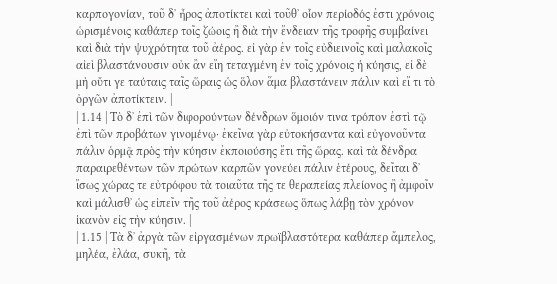καρπογονίαν, τοῦ δ᾽ ἦρος ἀποτίκτει καὶ τοῦθ᾽ οἷον περίοδός ἐστι χρόνοις ὡρισμένοις καθάπερ τοῖς ζώοις ἢ διὰ τὴν ἔνδειαν τῆς τροφῆς συμβαίνει καὶ διὰ τὴν ψυχρότητα τοῦ ἀέρος. εἰ γὰρ ἐν τοῖς εὐδιεινοῖς καὶ μαλακοῖς αἰεὶ βλαστάνουσιν οὐκ ἂν εἴη τεταγμένη ἐν τοῖς χρόνοις ἡ κύησις, εἰ δὲ μὴ οὔτι γε ταύταις ταῖς ὥραις ὡς ὅλον ἅμα βλαστάνειν πάλιν καὶ εἴ τι τὸ ὀργῶν ἀποτίκτειν. |
| 1.14 | Τὸ δ᾽ ἐπὶ τῶν διφορούντων δένδρων ὅμοιόν τινα τρόπον ἐστὶ τῷ ἐπὶ τῶν προβάτων γινομένῳ· ἐκεῖνα γὰρ εὐτοκήσαντα καὶ εὐγονοῦντα πάλιν ὁρμᾷ πρὸς τὴν κύησιν ἐκποιούσης ἔτι τῆς ὥρας. καὶ τὰ δένδρα παραιρεθέντων τῶν πρώτων καρπῶν γονεύει πάλιν ἑτέρους, δεῖται δ᾽ ἴσως χώρας τε εὐτρόφου τὰ τοιαῦτα τῆς τε θεραπείας πλείονος ἢ ἀμφοῖν καὶ μάλισθ᾽ ὡς εἰπεῖν τῆς τοῦ ἀέρος κράσεως ὅπως λάβῃ τὸν χρόνον ἱκανὸν εἰς τὴν κύησιν. |
| 1.15 | Τὰ δ᾽ ἀργὰ τῶν εἰργασμένων πρωϊβλαστότερα καθάπερ ἄμπελος, μηλέα, ἐλάα, συκῆ, τὰ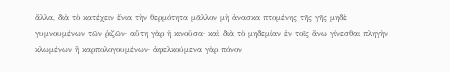ἄλλα, διὰ τὸ κατέχειν ἔνια τὴν θερμότητα μᾶλλον μὴ ἀνασκα πτομένης τῆς γῆς μηδὲ γυμνουμένων τῶν ῥιζῶν· αὕτη γὰρ ἡ κινοῦσα· καὶ διὰ τὸ μηδεμίαν ἐν τοῖς ἄνω γίνεσθαι πληγὴν κλωμένων ἢ καρπολογουμένων· ἀφελκούμενα γὰρ πόνον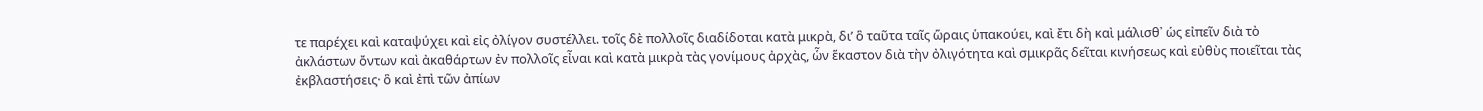τε παρέχει καὶ καταψύχει καὶ εἰς ὀλίγον συστέλλει. τοῖς δὲ πολλοῖς διαδίδοται κατὰ μικρὰ, δι’ ὃ ταῦτα ταῖς ὥραις ὑπακούει, καὶ ἔτι δὴ καὶ μάλισθ᾽ ὡς εἰπεῖν διὰ τὸ ἀκλάστων ὄντων καὶ ἀκαθάρτων ἐν πολλοῖς εἶναι καὶ κατὰ μικρὰ τὰς γονίμους ἀρχὰς, ὧν ἕκαστον διὰ τὴν ὀλιγότητα καὶ σμικρᾶς δεῖται κινήσεως καὶ εὐθὺς ποιεῖται τὰς ἐκβλαστήσεις· ὃ καὶ ἐπὶ τῶν ἀπίων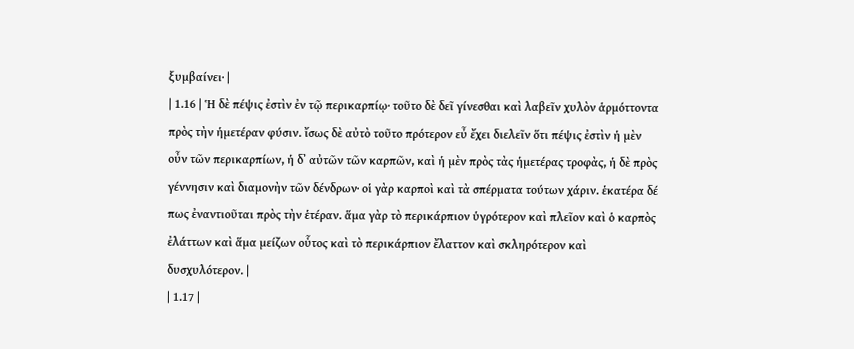ξυμβαίνει· |
| 1.16 | Ἡ δὲ πέψις ἐστὶν ἐν τῷ περικαρπίῳ· τοῦτο δὲ δεῖ γίνεσθαι καὶ λαβεῖν χυλὸν ἁρμόττοντα πρὸς τὴν ἡμετέραν φύσιν. ἴσως δὲ αὐτὸ τοῦτο πρότερον εὖ ἔχει διελεῖν ὅτι πέψις ἐστὶν ἡ μὲν οὖν τῶν περικαρπίων, ἡ δ᾽ αὐτῶν τῶν καρπῶν, καὶ ἡ μὲν πρὸς τὰς ἡμετέρας τροφὰς, ἡ δὲ πρὸς γέννησιν καὶ διαμονὴν τῶν δένδρων· οἱ γὰρ καρποὶ καὶ τὰ σπέρματα τούτων χάριν. ἑκατέρα δέ πως ἐναντιοῦται πρὸς τὴν ἑτέραν. ἅμα γὰρ τὸ περικάρπιον ὑγρότερον καὶ πλεῖον καὶ ὁ καρπὸς ἐλάττων καὶ ἅμα μείζων οὗτος καὶ τὸ περικάρπιον ἔλαττον καὶ σκληρότερον καὶ δυσχυλότερον. |
| 1.17 |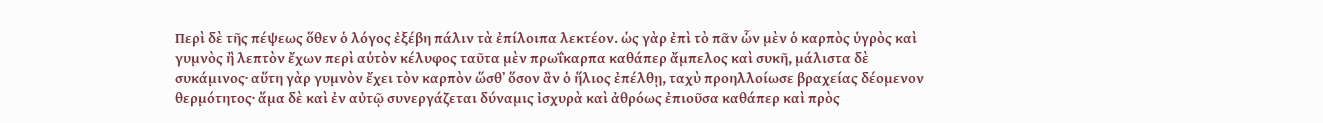Περὶ δὲ τῆς πέψεως ὅθεν ὁ λόγος ἐξέβη πάλιν τὰ ἐπίλοιπα λεκτέον. ὡς γὰρ ἐπὶ τὸ πᾶν ὧν μὲν ὁ καρπὸς ὑγρὸς καὶ γυμνὸς ἢ λεπτὸν ἔχων περὶ αὑτὸν κέλυφος ταῦτα μὲν πρωΐκαρπα καθάπερ ἄμπελος καὶ συκῆ, μάλιστα δὲ συκάμινος· αὕτη γὰρ γυμνὸν ἔχει τὸν καρπὸν ὥσθ᾽ ὅσον ἂν ὁ ἥλιος ἐπέλθῃ, ταχὺ προηλλοίωσε βραχείας δέομενον θερμότητος· ἅμα δὲ καὶ ἐν αὐτῷ συνεργάζεται δύναμις ἰσχυρὰ καὶ ἀθρόως ἐπιοῦσα καθάπερ καὶ πρὸς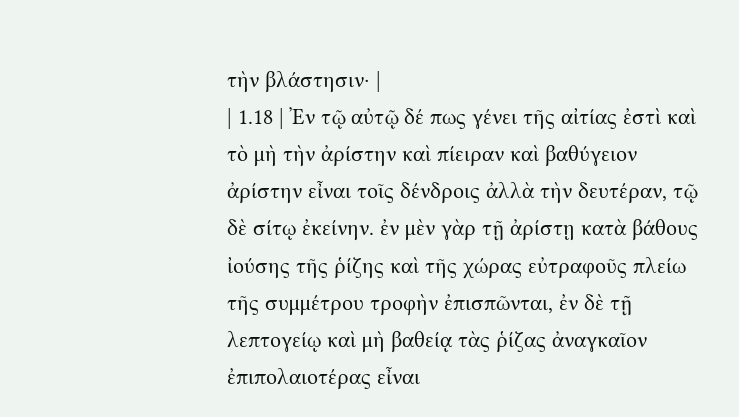τὴν βλάστησιν· |
| 1.18 | Ἐν τῷ αὐτῷ δέ πως γένει τῆς αἰτίας ἐστὶ καὶ τὸ μὴ τὴν ἀρίστην καὶ πίειραν καὶ βαθύγειον ἀρίστην εἶναι τοῖς δένδροις ἀλλὰ τὴν δευτέραν, τῷ δὲ σίτῳ ἐκείνην. ἐν μὲν γὰρ τῇ ἀρίστῃ κατὰ βάθους ἰούσης τῆς ῥίζης καὶ τῆς χώρας εὐτραφοῦς πλείω τῆς συμμέτρου τροφὴν ἐπισπῶνται, ἐν δὲ τῇ λεπτογείῳ καὶ μὴ βαθείᾳ τὰς ῥίζας ἀναγκαῖον ἐπιπολαιοτέρας εἶναι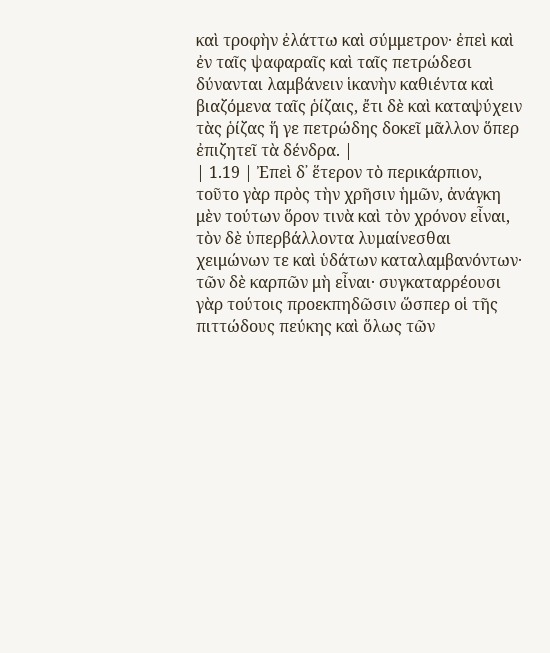καὶ τροφὴν ἐλάττω καὶ σύμμετρον· ἐπεὶ καὶ ἐν ταῖς ψαφαραῖς καὶ ταῖς πετρώδεσι δύνανται λαμβάνειν ἱκανὴν καθιέντα καὶ βιαζόμενα ταῖς ῥίζαις, ἔτι δὲ καὶ καταψύχειν τὰς ῥίζας ἥ γε πετρώδης δοκεῖ μᾶλλον ὅπερ ἐπιζητεῖ τὰ δένδρα. |
| 1.19 | Ἐπεὶ δ᾽ ἕτερον τὸ περικάρπιον, τοῦτο γὰρ πρὸς τὴν χρῆσιν ἡμῶν, ἀνάγκη μὲν τούτων ὅρον τινὰ καὶ τὸν χρόνον εἶναι, τὸν δὲ ὑπερβάλλοντα λυμαίνεσθαι χειμώνων τε καὶ ὑδάτων καταλαμβανόντων· τῶν δὲ καρπῶν μὴ εἶναι· συγκαταρρέουσι γὰρ τούτοις προεκπηδῶσιν ὥσπερ οἱ τῆς πιττώδους πεύκης καὶ ὅλως τῶν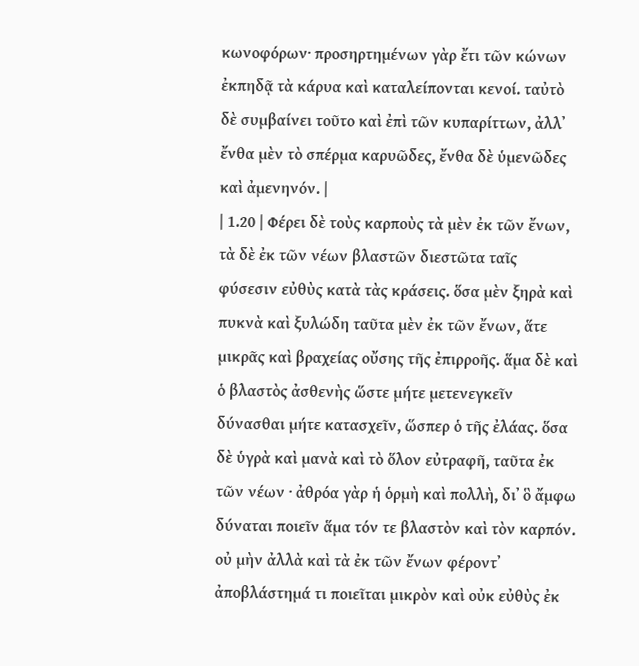κωνοφόρων· προσηρτημένων γὰρ ἔτι τῶν κώνων ἐκπηδᾷ τὰ κάρυα καὶ καταλείπονται κενοί. ταὐτὸ δὲ συμβαίνει τοῦτο καὶ ἐπὶ τῶν κυπαρίττων, ἀλλ᾽ ἔνθα μὲν τὸ σπέρμα καρυῶδες, ἔνθα δὲ ὑμενῶδες καὶ ἀμενηνόν. |
| 1.20 | Φέρει δὲ τοὺς καρποὺς τὰ μὲν ἐκ τῶν ἔνων, τὰ δὲ ἐκ τῶν νέων βλαστῶν διεστῶτα ταῖς φύσεσιν εὐθὺς κατὰ τὰς κράσεις. ὅσα μὲν ξηρὰ καὶ πυκνὰ καὶ ξυλώδη ταῦτα μὲν ἐκ τῶν ἔνων, ἅτε μικρᾶς καὶ βραχείας οὔσης τῆς ἐπιρροῆς. ἅμα δὲ καὶ ὁ βλαστὸς ἀσθενὴς ὥστε μήτε μετενεγκεῖν δύνασθαι μήτε κατασχεῖν, ὥσπερ ὁ τῆς ἐλάας. ὅσα δὲ ὑγρὰ καὶ μανὰ καὶ τὸ ὅλον εὐτραφῆ, ταῦτα ἐκ τῶν νέων · ἀθρόα γὰρ ἡ ὁρμὴ καὶ πολλὴ, δι᾽ ὃ ἄμφω δύναται ποιεῖν ἅμα τόν τε βλαστὸν καὶ τὸν καρπόν. οὐ μὴν ἀλλὰ καὶ τὰ ἐκ τῶν ἔνων φέροντ᾽ ἀποβλάστημά τι ποιεῖται μικρὸν καὶ οὐκ εὐθὺς ἐκ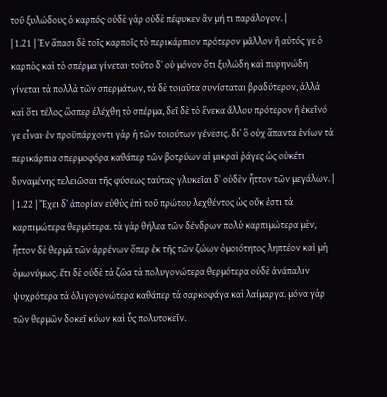τοῦ ξυλώδους ὁ καρπός· οὐδὲ γὰρ οὐδὲ πέφυκεν ἂν μή τι παράλογον. |
| 1.21 | Ἐν ἅπασι δὲ τοῖς καρποῖς τὸ περικάρπιον πρότερον μᾶλλον ἢ αὐτός γε ὁ καρπὸς καὶ τὸ σπέρμα γίνεται· τοῦτο δ᾽ οὐ μόνον ὅτι ξυλώδη καὶ πυρηνώδη γίνεται τὰ πολλὰ τῶν σπερμάτων, τὰ δὲ τοιαῦτα συνίσταται βραδύτερον, ἀλλὰ καὶ ὅτι τέλος ὥσπερ ἐλέχθη τὸ σπέρμα, δεῖ δὲ τὸ ἕνεκα ἄλλου πρότερον ἢ ἐκεῖνό γε εἶναι· ἐν προϋπάρχοντι γὰρ ἡ τῶν τοιούτων γένεσις. δι᾽ ὃ οὐχ ἅπαντα ἐνίων τὰ περικάρπια σπερμοφόρα καθάπερ τῶν βοτρύων αἱ μικραὶ ῥάγες ὡς οὐκέτι δυναμένης τελειῶσαι τῆς φύσεως ταύτας· γλυκεῖαι δ᾽ οὐδὲν ἧττον τῶν μεγάλων. |
| 1.22 | Ἔχει δ᾽ ἀπορίαν εὐθὺς ἐπὶ τοῦ πρώτου λεχθέντος ὡς οὔκ ἐστι τὰ καρπιμώτερα θερμότερα. τὰ γὰρ θήλεα τῶν δένδρων πολὺ καρπιμώτερα μὲν, ἧττον δὲ θερμὰ τῶν ἀρρένων ὅπερ ἐκ τῆς τῶν ζώων ὁμοιότητος ληπτέον καὶ μὴ ὁμωνύμως. ἔτι δὲ οὐδὲ τὰ ζῶα τὰ πολυγονώτερα θερμότερα οὐδὲ ἀνάπαλιν ψυχρότερα τὰ ὀλιγογονώτερα καθάπερ τὰ σαρκοφάγα καὶ λαίμαργα. μόνα γὰρ τῶν θερμῶν δοκεῖ κύων καὶ ὗς πολυτοκεῖν.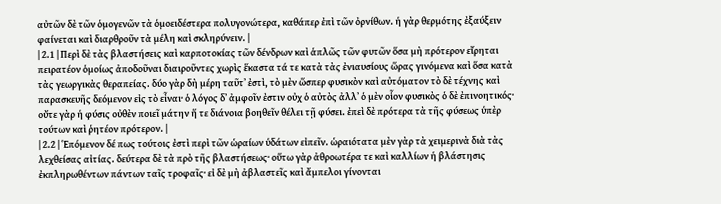αὐτῶν δὲ τῶν ὁμογενῶν τὰ ὁμοειδέστερα πολυγονώτερα, καθάπερ ἐπὶ τῶν ὀρνίθων. ἡ γὰρ θερμότης ἐξαύξειν φαίνεται καὶ διαρθροῦν τὰ μέλη καὶ σκληρύνειν. |
| 2.1 | Περὶ δὲ τὰς βλαστήσεις καὶ καρποτοκίας τῶν δένδρων καὶ ἁπλῶς τῶν φυτῶν ὅσα μὴ πρότερον εἴρηται πειρατέον ὁμοίως ἀποδοῦναι διαιροῦντες χωρὶς ἕκαστα τά τε κατὰ τὰς ἐνιαυσίους ὥρας γινόμενα καὶ ὅσα κατὰ τὰς γεωργικὰς θεραπείας. δύο γὰρ δὴ μέρη ταῦτ᾽ ἐστὶ, τὸ μὲν ὥσπερ φυσικὸν καὶ αὐτόματον τὸ δὲ τέχνης καὶ παρασκευῆς δεόμενον εἰς τὸ εἶναι· ὁ λόγος δ᾽ ἀμφοῖν ἐστιν οὐχ ὁ αὐτὸς ἀλλ᾽ ὁ μὲν οἷον φυσικὸς ὁ δὲ ἐπινοητικός· οὔτε γὰρ ἡ φύσις οὐθὲν ποιεῖ μάτην ἥ τε διάνοια βοηθεῖν θέλει τῇ φύσει. ἐπεὶ δὲ πρότερα τὰ τῆς φύσεως ὑπὲρ τούτων καὶ ῥητέον πρότερον. |
| 2.2 | Ἑπόμενον δέ πως τούτοις ἐστὶ περὶ τῶν ὡραίων ὑδάτων εἰπεῖν. ὡραιότατα μὲν γὰρ τὰ χειμερινὰ διὰ τὰς λεχθείσας αἰτίας. δεύτερα δὲ τὰ πρὸ τῆς βλαστήσεως· οὕτω γὰρ ἀθροωτέρα τε καὶ καλλίων ἡ βλάστησις ἐκπληρωθέντων πάντων ταῖς τροφαῖς· εἰ δὲ μὴ ἀβλαστεῖς καὶ ἄμπελοι γίνονται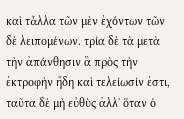καὶ τἆλλα τῶν μὲν ἐχόντων τῶν δὲ λειπομένων. τρία δὲ τὰ μετὰ τὴν ἀπάνθησιν ἃ πρὸς τὴν ἐκτροφὴν ἤδη καὶ τελείωσίν ἐστι, ταῦτα δὲ μὴ εὐθὺς ἀλλ᾽ ὅταν ὁ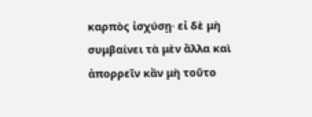καρπὸς ἰσχύσῃ· εἰ δὲ μὴ συμβαίνει τὰ μὲν ἄλλα καὶ ἀπορρεῖν κἂν μὴ τοῦτο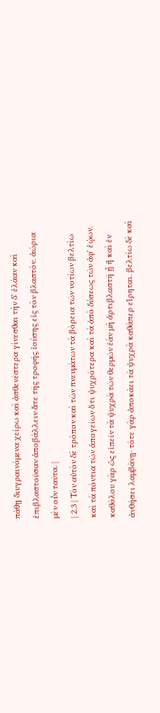πάθῃ διυγραινόμενα χείρω καὶ ἀσθενέστερα γίνεσθαι τὴν δ᾽ ἐλάαν καὶ ἐπιβλαστοῦσαν ἀποβάλλειν ἅτε τῆς τροφῆς ἰούσης εἰς τὸν βλαστόν. ἀώρια μὲν οὖν ταῦτα. |
| 2.3 | Τὸν αὐτὸν δὲ τρόπον καὶ τῶν πνευμάτων τὰ βόρεια τῶν νοτίων βελτίω καὶ τὰ πόντια τῶν ἀπογείων ὅτι ψυχρότερα καὶ τὰ ἀπὸ δύσεως τῶν ἀφ᾽ ἑῴων. καθόλου γὰρ ὡς εἰπεῖν τὰ ψυχρὰ τῶν θερμῶν ἐὰν μὴ ἀρτιβλαστῆ ᾖ ἢ καὶ ἐν ἀνθήσει λαμβάνῃ· τότε γὰρ ἀποκάει τὰ ψυχρὰ καθάπερ εἴρηται. βελτίω δὲ καὶ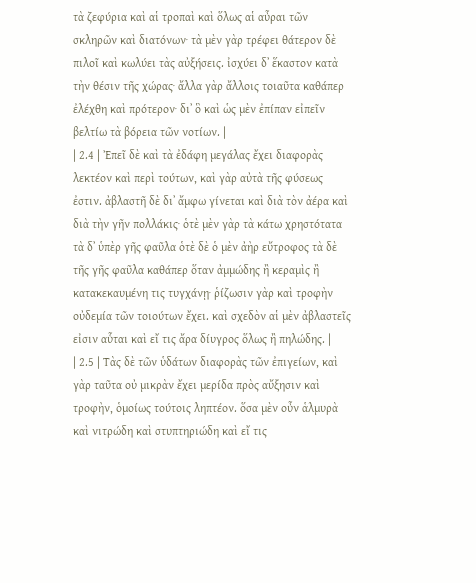τὰ ζεφύρια καὶ αἱ τροπαὶ καὶ ὅλως αἱ αὖραι τῶν σκληρῶν καὶ διατόνων· τὰ μὲν γὰρ τρέφει θάτερον δὲ πιλοῖ καὶ κωλύει τὰς αὐξήσεις. ἰσχύει δ᾽ ἕκαστον κατὰ τὴν θέσιν τῆς χώρας· ἄλλα γὰρ ἄλλοις τοιαῦτα καθάπερ ἐλέχθη καὶ πρότερον· δι᾽ ὃ καὶ ὡς μὲν ἐπίπαν εἰπεῖν βελτίω τὰ βόρεια τῶν νοτίων. |
| 2.4 | Ἐπεῖ δὲ καὶ τὰ ἐδάφη μεγάλας ἔχει διαφορὰς λεκτέον καὶ περὶ τούτων, καὶ γὰρ αὐτὰ τῆς φύσεως ἐστιν. ἀβλαστῆ δὲ δι᾽ ἄμφω γίνεται καὶ διὰ τὸν ἀέρα καὶ διὰ τὴν γῆν πολλάκις· ὁτὲ μὲν γὰρ τὰ κάτω χρηστότατα τὰ δ᾽ ὑπὲρ γῆς φαῦλα ὁτὲ δὲ ὁ μὲν ἀὴρ εὔτροφος τὰ δὲ τῆς γῆς φαῦλα καθάπερ ὅταν ἀμμώδης ἢ κεραμὶς ἢ κατακεκαυμένη τις τυγχάνῃ· ῥίζωσιν γὰρ καὶ τροφὴν οὐδεμία τῶν τοιούτων ἔχει. καὶ σχεδὸν αἱ μὲν ἀβλαστεῖς εἰσιν αὗται καὶ εἴ τις ἄρα δίυγρος ὅλως ἢ πηλώδης. |
| 2.5 | Τὰς δὲ τῶν ὑδάτων διαφορὰς τῶν ἐπιγείων, καὶ γὰρ ταῦτα οὐ μικρὰν ἔχει μερίδα πρὸς αὔξησιν καὶ τροφὴν, ὁμοίως τούτοις ληπτέον. ὅσα μὲν οὖν ἁλμυρὰ καὶ νιτρώδη καὶ στυπτηριώδη καὶ εἴ τις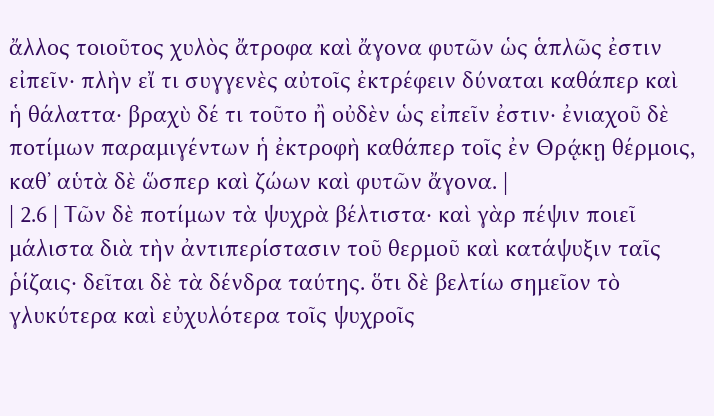ἄλλος τοιοῦτος χυλὸς ἄτροφα καὶ ἄγονα φυτῶν ὡς ἁπλῶς ἐστιν εἰπεῖν· πλὴν εἴ τι συγγενὲς αὐτοῖς ἐκτρέφειν δύναται καθάπερ καὶ ἡ θάλαττα· βραχὺ δέ τι τοῦτο ἢ οὐδὲν ὡς εἰπεῖν ἐστιν· ἐνιαχοῦ δὲ ποτίμων παραμιγέντων ἡ ἐκτροφὴ καθάπερ τοῖς ἐν Θρᾴκῃ θέρμοις, καθ᾽ αὑτὰ δὲ ὥσπερ καὶ ζώων καὶ φυτῶν ἄγονα. |
| 2.6 | Τῶν δὲ ποτίμων τὰ ψυχρὰ βέλτιστα· καὶ γὰρ πέψιν ποιεῖ μάλιστα διὰ τὴν ἀντιπερίστασιν τοῦ θερμοῦ καὶ κατάψυξιν ταῖς ῥίζαις· δεῖται δὲ τὰ δένδρα ταύτης. ὅτι δὲ βελτίω σημεῖον τὸ γλυκύτερα καὶ εὐχυλότερα τοῖς ψυχροῖς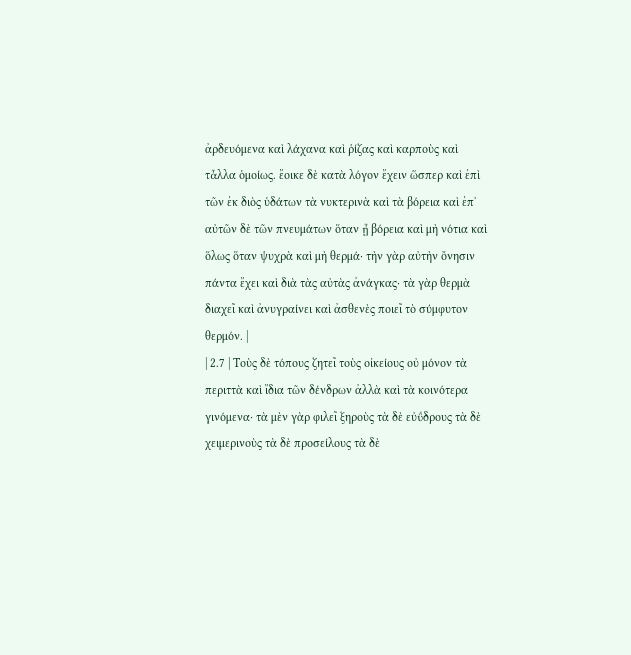ἀρδευόμενα καὶ λάχανα καὶ ῥίζας καὶ καρποὺς καὶ τἆλλα ὁμοίως. ἔοικε δὲ κατὰ λόγον ἔχειν ὥσπερ καὶ ἐπὶ τῶν ἐκ διὸς ὑδάτων τὰ νυκτερινὰ καὶ τὰ βόρεια καὶ ἐπ᾽ αὐτῶν δὲ τῶν πνευμάτων ὅταν ᾖ βόρεια καὶ μὴ νότια καὶ ὅλως ὅταν ψυχρὰ καὶ μὴ θερμά· τὴν γὰρ αὐτὴν ὄνησιν πάντα ἔχει καὶ διὰ τὰς αὐτὰς ἀνάγκας· τὰ γὰρ θερμὰ διαχεῖ καὶ ἀνυγραίνει καὶ ἀσθενὲς ποιεῖ τὸ σύμφυτον θερμόν. |
| 2.7 | Τοὺς δὲ τόπους ζητεῖ τοὺς οἰκείους οὐ μόνον τὰ περιττὰ καὶ ἴδια τῶν δένδρων ἀλλὰ καὶ τὰ κοινότερα γινόμενα· τὰ μὲν γὰρ φιλεῖ ξηροὺς τὰ δὲ εὐΰδρους τὰ δὲ χειμερινοὺς τὰ δὲ προσείλους τὰ δὲ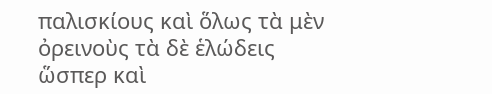παλισκίους καὶ ὅλως τὰ μὲν ὀρεινοὺς τὰ δὲ ἑλώδεις ὥσπερ καὶ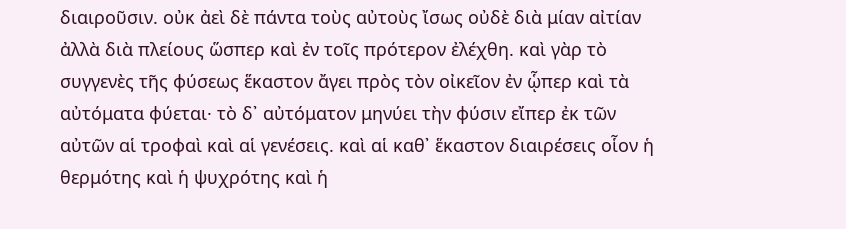διαιροῦσιν. οὐκ ἀεὶ δὲ πάντα τοὺς αὐτοὺς ἴσως οὐδὲ διὰ μίαν αἰτίαν ἀλλὰ διὰ πλείους ὥσπερ καὶ ἐν τοῖς πρότερον ἐλέχθη. καὶ γὰρ τὸ συγγενὲς τῆς φύσεως ἕκαστον ἄγει πρὸς τὸν οἰκεῖον ἐν ᾧπερ καὶ τὰ αὐτόματα φύεται· τὸ δ᾽ αὐτόματον μηνύει τὴν φύσιν εἴπερ ἐκ τῶν αὐτῶν αἱ τροφαὶ καὶ αἱ γενέσεις. καὶ αἱ καθ᾽ ἕκαστον διαιρέσεις οἷον ἡ θερμότης καὶ ἡ ψυχρότης καὶ ἡ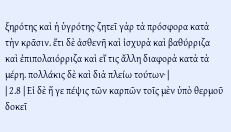ξηρότης καὶ ἡ ὑγρότης· ζητεῖ γὰρ τὰ πρόσφορα κατὰ τὴν κρᾶσιν. ἔτι δὲ ἀσθενῆ καὶ ἰσχυρὰ καὶ βαθύρριζα καὶ ἐπιπολαιόρριζα καὶ εἴ τις ἄλλη διαφορὰ κατὰ τὰ μέρη. πολλάκις δὲ καὶ διὰ πλείω τούτων· |
| 2.8 | Εἰ δὲ ἥ γε πέψις τῶν καρπῶν τοῖς μὲν ὑπὸ θερμοῦ δοκεῖ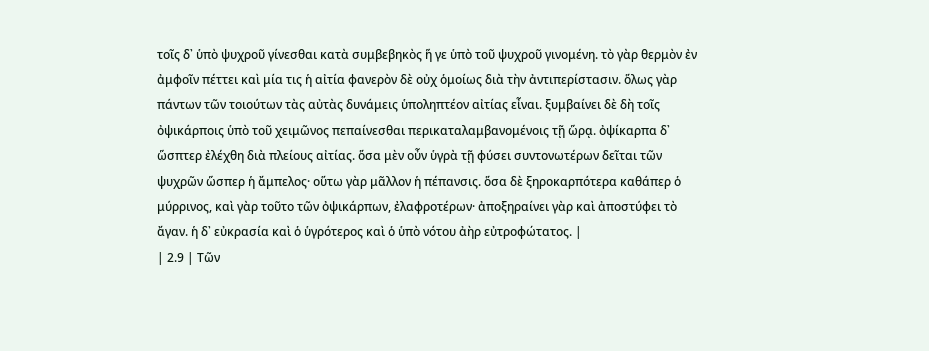τοῖς δ᾽ ὑπὸ ψυχροῦ γίνεσθαι κατὰ συμβεβηκὸς ἥ γε ὑπὸ τοῦ ψυχροῦ γινομένη. τὸ γὰρ θερμὸν ἐν ἀμφοῖν πέττει καὶ μία τις ἡ αἰτία φανερὸν δὲ οὐχ ὁμοίως διὰ τὴν ἀντιπερίστασιν. ὅλως γὰρ πάντων τῶν τοιούτων τὰς αὐτὰς δυνάμεις ὑποληπτέον αἰτίας εἶναι. ξυμβαίνει δὲ δὴ τοῖς ὀψικάρποις ὑπὸ τοῦ χειμῶνος πεπαίνεσθαι περικαταλαμβανομένοις τῇ ὥρᾳ. ὀψίκαρπα δ᾽ ὥσπτερ ἐλέχθη διὰ πλείους αἰτίας. ὅσα μὲν οὖν ὑγρὰ τῇ φύσει συντονωτέρων δεῖται τῶν ψυχρῶν ὥσπερ ἡ ἄμπελος· οὕτω γὰρ μᾶλλον ἡ πέπανσις. ὅσα δὲ ξηροκαρπότερα καθάπερ ὁ μύρρινος, καὶ γὰρ τοῦτο τῶν ὀψικάρπων, ἐλαφροτέρων· ἀποξηραίνει γὰρ καὶ ἀποστύφει τὸ ἄγαν. ἡ δ᾽ εὐκρασία καὶ ὁ ὑγρότερος καὶ ὁ ὑπὸ νότου ἀὴρ εὐτροφώτατος. |
| 2.9 | Τῶν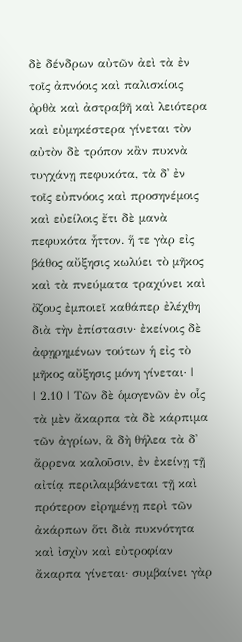δὲ δένδρων αὐτῶν ἀεὶ τὰ ἐν τοῖς ἀπνόοις καὶ παλισκίοις ὀρθὰ καὶ ἀστραβῆ καὶ λειότερα καὶ εὐμηκέστερα γίνεται τὸν αὐτὸν δὲ τρόπον κἂν πυκνὰ τυγχάνῃ πεφυκότα, τὰ δ᾽ ἐν τοῖς εὐπνόοις καὶ προσηνέμοις καὶ εὐείλοις ἔτι δὲ μανὰ πεφυκότα ἧττον. ἥ τε γὰρ εἰς βάθος αὔξησις κωλύει τὸ μῆκος καὶ τὰ πνεύματα τραχύνει καὶ ὄζους ἐμποιεῖ καθάπερ ἐλέχθη διὰ τὴν ἐπίστασιν· ἐκείνοις δὲ ἀφῃρημένων τούτων ἡ εἰς τὸ μῆκος αὔξησις μόνη γίνεται· |
| 2.10 | Τῶν δὲ ὁμογενῶν ἐν οἷς τὰ μὲν ἄκαρπα τὰ δὲ κάρπιμα τῶν ἀγρίων, ἃ δὴ θήλεα τὰ δ᾽ ἄρρενα καλοῦσιν, ἐν ἐκείνῃ τῇ αἰτίᾳ περιλαμβάνεται τῇ καὶ πρότερον εἰρημένῃ περὶ τῶν ἀκάρπων ὅτι διὰ πυκνότητα καὶ ἰσχὺν καὶ εὐτροφίαν ἄκαρπα γίνεται· συμβαίνει γὰρ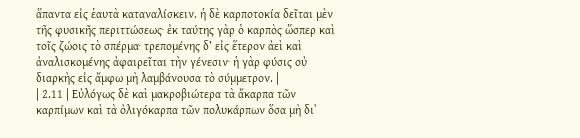ἅπαντα εἰς ἑαυτὰ καταναλίσκειν. ἡ δὲ καρποτοκία δεῖται μὲν τῆς φυσικῆς περιττώσεως· ἐκ ταύτης γὰρ ὁ καρπὸς ὥσπερ καὶ τοῖς ζώοις τὸ σπέρμα· τρεπομένης δ’ εἰς ἕτερον ἀεὶ καὶ ἀναλισκομένης ἀφαιρεῖται τὴν γένεσιν· ἡ γὰρ φύσις οὐ διαρκὴς εἰς ἄμφω μὴ λαμβάνουσα τὸ σύμμετρον. |
| 2.11 | Εὐλόγως δὲ καὶ μακροβιώτερα τὰ ἄκαρπα τῶν καρπίμων καὶ τὰ ὀλιγόκαρπα τῶν πολυκάρπων ὅσα μὴ δι᾽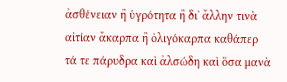ἀσθένειαν ἢ ὑγρότητα ἢ δι᾽ ἄλλην τινὰ αἰτίαν ἄκαρπα ἢ ὀλιγόκαρπα καθάπερ τά τε πάρυδρα καὶ ἀλσώδη καὶ ὅσα μανὰ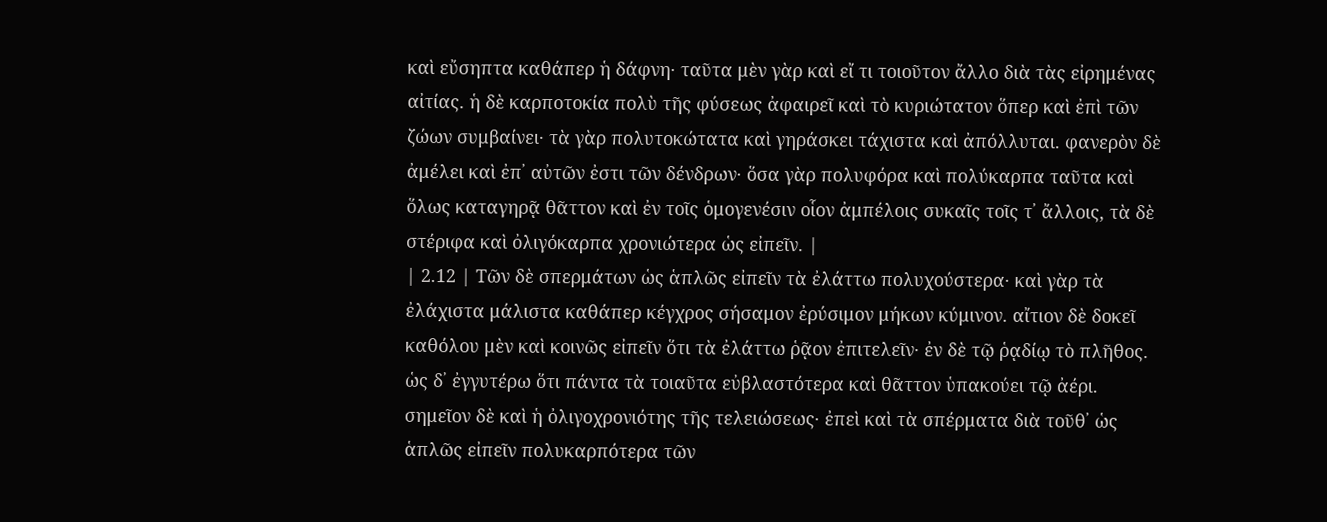καὶ εὔσηπτα καθάπερ ἡ δάφνη· ταῦτα μὲν γὰρ καὶ εἴ τι τοιοῦτον ἄλλο διὰ τὰς εἰρημένας αἰτίας. ἡ δὲ καρποτοκία πολὺ τῆς φύσεως ἀφαιρεῖ καὶ τὸ κυριώτατον ὅπερ καὶ ἐπὶ τῶν ζώων συμβαίνει· τὰ γὰρ πολυτοκώτατα καὶ γηράσκει τάχιστα καὶ ἀπόλλυται. φανερὸν δὲ ἀμέλει καὶ ἐπ᾽ αὐτῶν ἐστι τῶν δένδρων· ὅσα γὰρ πολυφόρα καὶ πολύκαρπα ταῦτα καὶ ὅλως καταγηρᾷ θᾶττον καὶ ἐν τοῖς ὁμογενέσιν οἷον ἀμπέλοις συκαῖς τοῖς τ᾽ ἄλλοις, τὰ δὲ στέριφα καὶ ὀλιγόκαρπα χρονιώτερα ὡς εἰπεῖν. |
| 2.12 | Τῶν δὲ σπερμάτων ὡς ἁπλῶς εἰπεῖν τὰ ἐλάττω πολυχούστερα· καὶ γὰρ τὰ ἐλάχιστα μάλιστα καθάπερ κέγχρος σήσαμον ἐρύσιμον μήκων κύμινον. αἴτιον δὲ δοκεῖ καθόλου μὲν καὶ κοινῶς εἰπεῖν ὅτι τὰ ἐλάττω ῥᾷον ἐπιτελεῖν· ἐν δὲ τῷ ῥᾳδίῳ τὸ πλῆθος. ὡς δ᾽ ἐγγυτέρω ὅτι πάντα τὰ τοιαῦτα εὐβλαστότερα καὶ θᾶττον ὑπακούει τῷ ἀέρι. σημεῖον δὲ καὶ ἡ ὀλιγοχρονιότης τῆς τελειώσεως· ἐπεὶ καὶ τὰ σπέρματα διὰ τοῦθ᾽ ὡς ἁπλῶς εἰπεῖν πολυκαρπότερα τῶν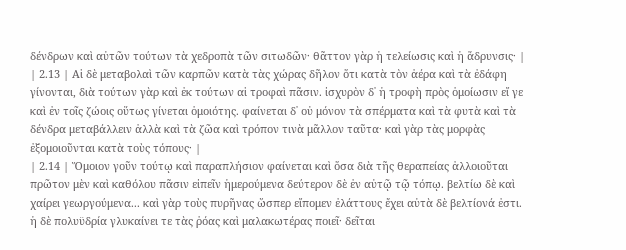δένδρων καὶ αὐτῶν τούτων τὰ χεδροπὰ τῶν σιτωδῶν· θᾶττον γὰρ ἡ τελείωσις καὶ ἡ ἅδρυνσις· |
| 2.13 | Αἱ δὲ μεταβολαὶ τῶν καρπῶν κατὰ τὰς χώρας δῆλον ὅτι κατὰ τὸν ἀέρα καὶ τὰ ἐδάφη γίνονται, διὰ τούτων γὰρ καὶ ἐκ τούτων αἱ τροφαὶ πᾶσιν. ἰσχυρὸν δ᾽ ἡ τροφὴ πρὸς ὁμοίωσιν εἴ γε καὶ ἐν τοῖς ζώοις οὕτως γίνεται ὁμοιότης. φαίνεται δ᾽ οὐ μόνον τὰ σπέρματα καὶ τὰ φυτὰ καὶ τὰ δένδρα μεταβάλλειν ἀλλὰ καὶ τὰ ζῶα καὶ τρόπον τινὰ μᾶλλον ταῦτα· καὶ γὰρ τὰς μορφὰς ἐξομοιοῦνται κατὰ τοὺς τόπους· |
| 2.14 | Ὅμοιον γοῦν τούτῳ καὶ παραπλήσιον φαίνεται καὶ ὅσα διὰ τῆς θεραπείας ἀλλοιοῦται πρῶτον μὲν καὶ καθόλου πᾶσιν εἰπεῖν ἡμερούμενα δεύτερον δὲ ἐν αὐτῷ τῷ τόπῳ. βελτίω δὲ καὶ χαίρει γεωργούμενα... καὶ γὰρ τοὺς πυρῆνας ὥσπερ εἴπομεν ἐλάττους ἔχει αὐτὰ δὲ βελτίονά ἐστι. ἡ δὲ πολυϋδρία γλυκαίνει τε τὰς ῥόας καὶ μαλακωτέρας ποιεῖ· δεῖται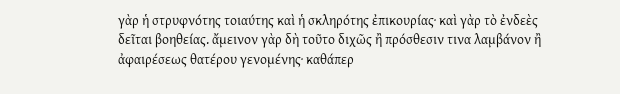γὰρ ἡ στρυφνότης τοιαύτης καὶ ἡ σκληρότης ἐπικουρίας· καὶ γὰρ τὸ ἐνδεὲς δεῖται βοηθείας. ἄμεινον γὰρ δὴ τοῦτο διχῶς ἢ πρόσθεσιν τινα λαμβάνον ἢ ἀφαιρέσεως θατέρου γενομένης· καθάπερ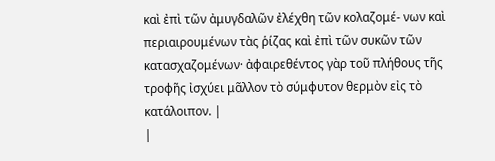καὶ ἐπὶ τῶν ἀμυγδαλῶν ἐλέχθη τῶν κολαζομέ- νων καὶ περιαιρουμένων τὰς ῥίζας καὶ ἐπὶ τῶν συκῶν τῶν κατασχαζομένων· ἀφαιρεθέντος γὰρ τοῦ πλήθους τῆς τροφῆς ἰσχύει μᾶλλον τὸ σύμφυτον θερμὸν εἰς τὸ κατάλοιπον. |
|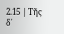2.15 | Τῆς δ᾽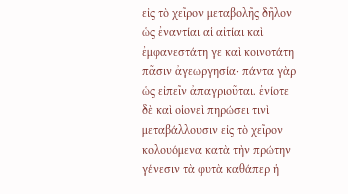εἰς τὸ χεῖρον μεταβολῆς δῆλον ὡς ἐναντίαι αἱ αἰτίαι καὶ ἐμφανεστάτη γε καὶ κοινοτάτη πᾶσιν ἀγεωργησία· πάντα γὰρ ὡς εἰπεῖν ἀπαγριοῦται. ἐνίοτε δὲ καὶ οἱονεὶ πηρώσει τινὶ μεταβάλλουσιν εἰς τὸ χεῖρον κολουόμενα κατὰ τὴν πρώτην γένεσιν τὰ φυτὰ καθάπερ ἡ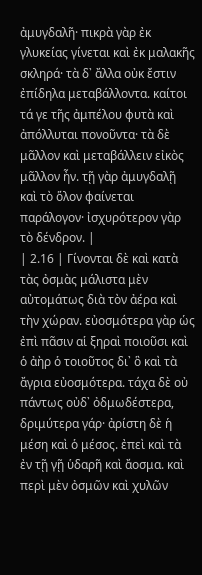ἀμυγδαλῆ· πικρὰ γὰρ ἐκ γλυκείας γίνεται καὶ ἐκ μαλακῆς σκληρά· τὰ δ᾽ ἄλλα οὐκ ἔστιν ἐπίδηλα μεταβάλλοντα. καίτοι τά γε τῆς ἀμπέλου φυτὰ καὶ ἀπόλλυται πονοῦντα· τὰ δὲ μᾶλλον καὶ μεταβάλλειν εἰκὸς μᾶλλον ἦν. τῇ γὰρ ἀμυγδαλῇ καὶ τὸ ὅλον φαίνεται παράλογον· ἰσχυρότερον γὰρ τὸ δένδρον. |
| 2.16 | Γίνονται δὲ καὶ κατὰ τὰς ὀσμὰς μάλιστα μὲν αὐτομάτως διὰ τὸν ἀέρα καὶ τὴν χώραν. εὐοσμότερα γὰρ ὡς ἐπὶ πᾶσιν αἱ ξηραὶ ποιοῦσι καὶ ὁ ἀὴρ ὁ τοιοῦτος δι᾽ ὃ καὶ τὰ ἄγρια εὐοσμότερα. τάχα δὲ οὐ πάντως οὐδ᾽ ὀδμωδέστερα, δριμύτερα γάρ· ἀρίστη δὲ ἡ μέση καὶ ὁ μέσος. ἐπεὶ καὶ τὰ ἐν τῇ γῇ ὑδαρῆ καὶ ἄοσμα. καὶ περὶ μὲν ὀσμῶν καὶ χυλῶν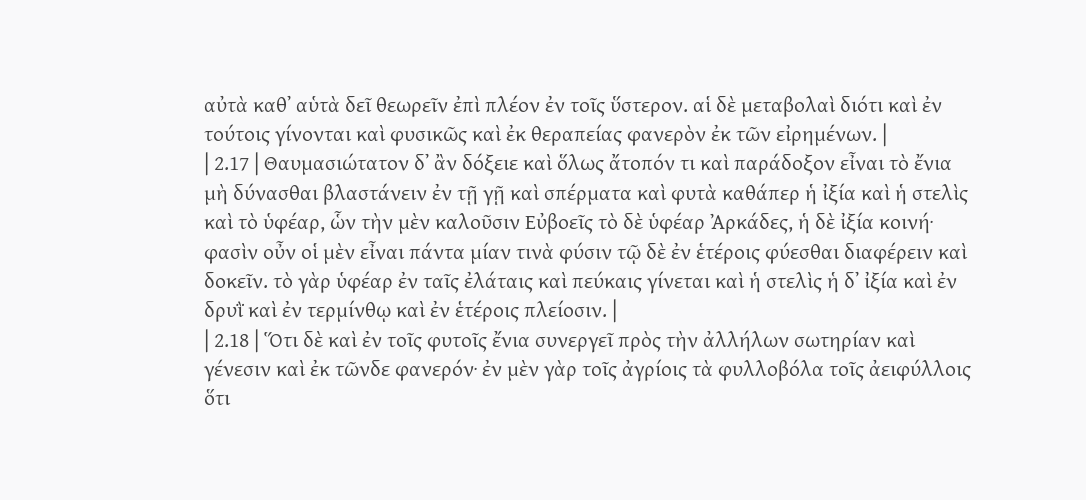αὐτὰ καθ᾽ αὑτὰ δεῖ θεωρεῖν ἐπὶ πλέον ἐν τοῖς ὕστερον. αἱ δὲ μεταβολαὶ διότι καὶ ἐν τούτοις γίνονται καὶ φυσικῶς καὶ ἐκ θεραπείας φανερὸν ἐκ τῶν εἰρημένων. |
| 2.17 | Θαυμασιώτατον δ᾽ ἂν δόξειε καὶ ὅλως ἄτοπόν τι καὶ παράδοξον εἶναι τὸ ἔνια μὴ δύνασθαι βλαστάνειν ἐν τῇ γῇ καὶ σπέρματα καὶ φυτὰ καθάπερ ἡ ἰξία καὶ ἡ στελὶς καὶ τὸ ὑφέαρ, ὧν τὴν μὲν καλοῦσιν Εὐβοεῖς τὸ δὲ ὑφέαρ Ἀρκάδες, ἡ δὲ ἰξία κοινή· φασὶν οὖν οἱ μὲν εἶναι πάντα μίαν τινὰ φύσιν τῷ δὲ ἐν ἑτέροις φύεσθαι διαφέρειν καὶ δοκεῖν. τὸ γὰρ ὑφέαρ ἐν ταῖς ἐλάταις καὶ πεύκαις γίνεται καὶ ἡ στελὶς ἡ δ᾽ ἰξία καὶ ἐν δρυῒ καὶ ἐν τερμίνθῳ καὶ ἐν ἑτέροις πλείοσιν. |
| 2.18 | Ὅτι δὲ καὶ ἐν τοῖς φυτοῖς ἔνια συνεργεῖ πρὸς τὴν ἀλλήλων σωτηρίαν καὶ γένεσιν καὶ ἐκ τῶνδε φανερόν· ἐν μὲν γὰρ τοῖς ἀγρίοις τὰ φυλλοβόλα τοῖς ἀειφύλλοις ὅτι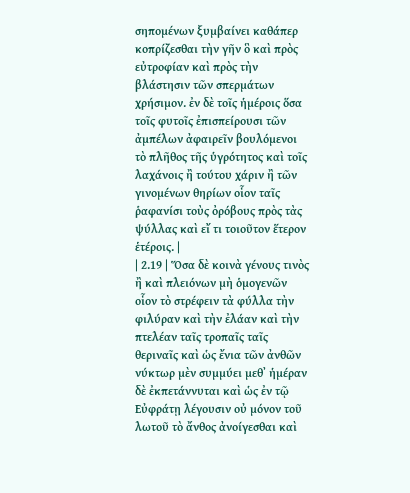σηπομένων ξυμβαίνει καθάπερ κοπρίζεσθαι τὴν γῆν ὃ καὶ πρὸς εὐτροφίαν καὶ πρὸς τὴν βλάστησιν τῶν σπερμάτων χρήσιμον. ἐν δὲ τοῖς ἡμέροις ὅσα τοῖς φυτοῖς ἐπισπείρουσι τῶν ἀμπέλων ἀφαιρεῖν βουλόμενοι τὸ πλῆθος τῆς ὑγρότητος καὶ τοῖς λαχάνοις ἢ τούτου χάριν ἢ τῶν γινομένων θηρίων οἷον ταῖς ῥαφανίσι τοὺς ὀρόβους πρὸς τὰς ψύλλας καὶ εἴ τι τοιοῦτον ἕτερον ἑτέροις. |
| 2.19 | Ὅσα δὲ κοινὰ γένους τινὸς ἢ καὶ πλειόνων μὴ ὁμογενῶν οἷον τὸ στρέφειν τὰ φύλλα τὴν φιλύραν καὶ τὴν ἐλάαν καὶ τὴν πτελέαν ταῖς τροπαῖς ταῖς θεριναῖς καὶ ὡς ἔνια τῶν ἀνθῶν νύκτωρ μὲν συμμύει μεθ᾽ ἡμέραν δὲ ἐκπετάννυται καὶ ὡς ἐν τῷ Εὐφράτῃ λέγουσιν οὐ μόνον τοῦ λωτοῦ τὸ ἄνθος ἀνοίγεσθαι καὶ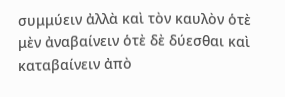συμμύειν ἀλλὰ καὶ τὸν καυλὸν ὁτὲ μὲν ἀναβαίνειν ὁτὲ δὲ δύεσθαι καὶ καταβαίνειν ἀπὸ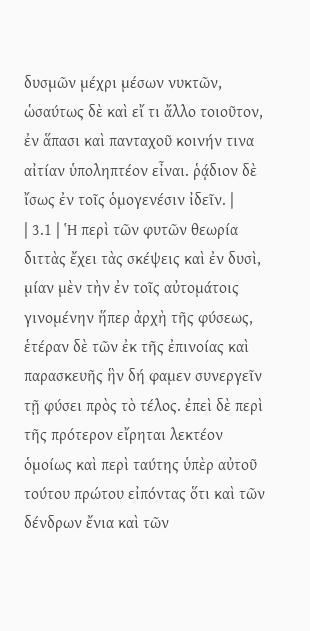δυσμῶν μέχρι μέσων νυκτῶν, ὡσαύτως δὲ καὶ εἴ τι ἄλλο τοιοῦτον, ἐν ἅπασι καὶ πανταχοῦ κοινήν τινα αἰτίαν ὑποληπτέον εἶναι. ῥᾴδιον δὲ ἴσως ἐν τοῖς ὁμογενέσιν ἰδεῖν. |
| 3.1 | Ἡ περὶ τῶν φυτῶν θεωρία διττὰς ἔχει τὰς σκέψεις καὶ ἐν δυσὶ, μίαν μὲν τὴν ἐν τοῖς αὐτομάτοις γινομένην ἥπερ ἀρχὴ τῆς φύσεως, ἑτέραν δὲ τῶν ἐκ τῆς ἐπινοίας καὶ παρασκευῆς ἣν δή φαμεν συνεργεῖν τῇ φύσει πρὸς τὸ τέλος. ἐπεὶ δὲ περὶ τῆς πρότερον εἴρηται λεκτέον ὁμοίως καὶ περὶ ταύτης ὑπὲρ αὐτοῦ τούτου πρώτου εἰπόντας ὅτι καὶ τῶν δένδρων ἔνια καὶ τῶν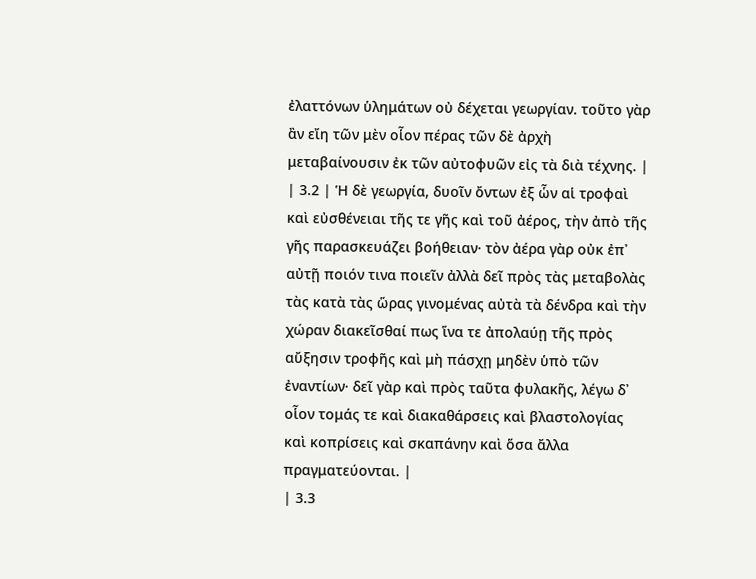ἐλαττόνων ὑλημάτων οὐ δέχεται γεωργίαν. τοῦτο γὰρ ἂν εἴη τῶν μὲν οἷον πέρας τῶν δὲ ἀρχὴ μεταβαίνουσιν ἐκ τῶν αὐτοφυῶν εἰς τὰ διὰ τέχνης. |
| 3.2 | Ἡ δὲ γεωργία, δυοῖν ὄντων ἐξ ὧν αἱ τροφαὶ καὶ εὐσθένειαι τῆς τε γῆς καὶ τοῦ ἀέρος, τὴν ἀπὸ τῆς γῆς παρασκευάζει βοήθειαν· τὸν ἀέρα γὰρ οὐκ ἐπ᾽ αὐτῇ ποιόν τινα ποιεῖν ἀλλὰ δεῖ πρὸς τὰς μεταβολὰς τὰς κατὰ τὰς ὥρας γινομένας αὐτὰ τὰ δένδρα καὶ τὴν χώραν διακεῖσθαί πως ἵνα τε ἀπολαύῃ τῆς πρὸς αὔξησιν τροφῆς καὶ μὴ πάσχῃ μηδὲν ὑπὸ τῶν ἐναντίων· δεῖ γὰρ καὶ πρὸς ταῦτα φυλακῆς, λέγω δ᾽ οἷον τομάς τε καὶ διακαθάρσεις καὶ βλαστολογίας καὶ κοπρίσεις καὶ σκαπάνην καὶ ὅσα ἄλλα πραγματεύονται. |
| 3.3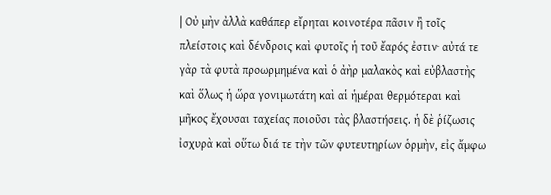| Οὐ μὴν ἀλλὰ καθάπερ εἴρηται κοινοτέρα πᾶσιν ἢ τοῖς πλείστοις καὶ δένδροις καὶ φυτοῖς ἡ τοῦ ἔαρός ἐστιν· αὐτά τε γὰρ τὰ φυτὰ προωρμημένα καὶ ὁ ἀὴρ μαλακὸς καὶ εὐβλαστὴς καὶ ὅλως ἡ ὥρα γονιμωτάτη καὶ αἱ ἡμέραι θερμότεραι καὶ μῆκος ἔχουσαι ταχείας ποιοῦσι τὰς βλαστήσεις. ἡ δὲ ῥίζωσις ἰσχυρὰ καὶ οὕτω διά τε τὴν τῶν φυτευτηρίων ὁρμὴν, εἰς ἄμφω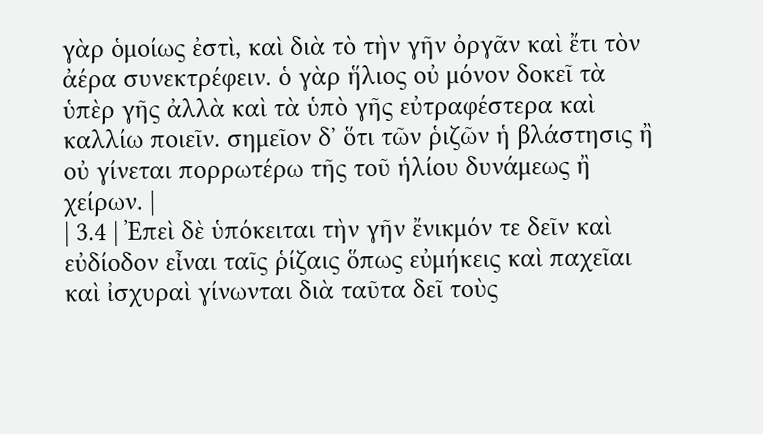γὰρ ὁμοίως ἐστὶ, καὶ διὰ τὸ τὴν γῆν ὀργᾶν καὶ ἔτι τὸν ἀέρα συνεκτρέφειν. ὁ γὰρ ἥλιος οὐ μόνον δοκεῖ τὰ ὑπὲρ γῆς ἀλλὰ καὶ τὰ ὑπὸ γῆς εὐτραφέστερα καὶ καλλίω ποιεῖν. σημεῖον δ᾽ ὅτι τῶν ῥιζῶν ἡ βλάστησις ἢ οὐ γίνεται πορρωτέρω τῆς τοῦ ἡλίου δυνάμεως ἢ χείρων. |
| 3.4 | Ἐπεὶ δὲ ὑπόκειται τὴν γῆν ἔνικμόν τε δεῖν καὶ εὐδίοδον εἶναι ταῖς ῥίζαις ὅπως εὐμήκεις καὶ παχεῖαι καὶ ἰσχυραὶ γίνωνται διὰ ταῦτα δεῖ τοὺς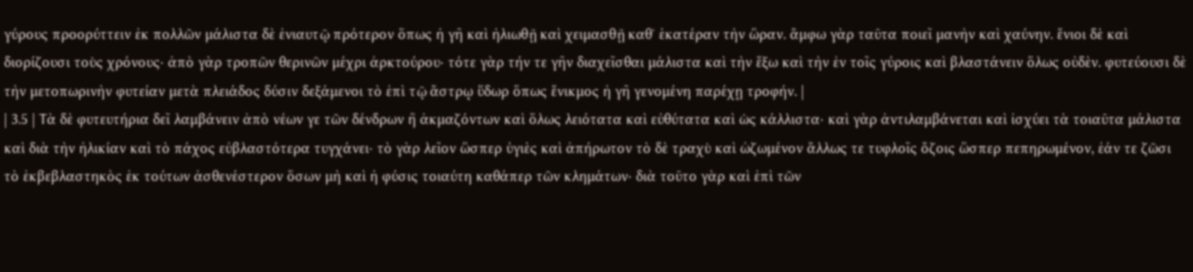γύρους προορύττειν ἐκ πολλῶν μάλιστα δὲ ἐνιαυτῷ πρότερον ὅπως ἡ γῆ καὶ ἡλιωθῇ καὶ χειμασθῇ καθ᾽ ἑκατέραν τὴν ὥραν. ἄμφω γὰρ ταῦτα ποιεῖ μανὴν καὶ χαύνην. ἔνιοι δὲ καὶ διορίζουσι τοὺς χρόνους· ἀπὸ γὰρ τροπῶν θερινῶν μέχρι ἀρκτούρου· τότε γὰρ τήν τε γῆν διαχεῖσθαι μάλιστα καὶ τὴν ἔξω καὶ τὴν ἐν τοῖς γύροις καὶ βλαστάνειν ὅλως οὐδὲν. φυτεύουσι δὲ τὴν μετοπωρινὴν φυτείαν μετὰ πλειάδος δύσιν δεξάμενοι τὸ ἐπὶ τῷ ἄστρῳ ὕδωρ ὅπως ἔνικμος ἡ γῆ γενομένη παρέχῃ τροφήν. |
| 3.5 | Τὰ δὲ φυτευτήρια δεῖ λαμβάνειν ἀπὸ νέων γε τῶν δένδρων ἢ ἀκμαζόντων καὶ ὅλως λειότατα καὶ εὐθύτατα καὶ ὡς κάλλιστα· καὶ γὰρ ἀντιλαμβάνεται καὶ ἰσχύει τὰ τοιαῦτα μάλιστα καὶ διὰ τὴν ἡλικίαν καὶ τὸ πάχος εὐβλαστότερα τυγχάνει· τὸ γὰρ λεῖον ὥσπερ ὑγιὲς καὶ ἀπήρωτον τὸ δὲ τραχὺ καὶ ὠζωμένον ἄλλως τε τυφλοῖς ὄζοις ὥσπερ πεπηρωμένον, ἐάν τε ζῶσι τὸ ἐκβεβλαστηκὸς ἐκ τούτων ἀσθενέστερον ὅσων μὴ καὶ ἡ φύσις τοιαύτη καθάπερ τῶν κλημάτων· διὰ τοῦτο γὰρ καὶ ἐπὶ τῶν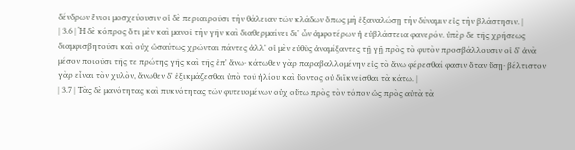δένδρων ἔνιοι μοσχεύουσιν οἱ δὲ περιαιροῦσι τὴν θάλειαν τῶν κλάδων ὅπως μὴ ἐξαναλώσῃ τὴν δύναμιν εἰς τὴν βλάστησιν. |
| 3.6 | Ἡ δὲ κόπρος ὅτι μὲν καὶ μανοῖ τὴν γῆν καὶ διαθερμαίνει δι᾽ ὧν ἀμφοτέρων ἡ εὐβλάστεια φανερόν. ὑπὲρ δε τῆς χρήσεως διαμφισβητοῦσι καὶ οὐχ ὡσαύτως χρῶνται πάντες ἀλλ᾽ οἱ μὲν εὐθὺς ἀναμίξαντες τῇ γῇ πρὸς τὸ φυτὸν προσβάλλουσιν οἱ δ᾽ ἀνὰ μέσον ποιοῦσι τῆς τε πρώτης γῆς καὶ τῆς ἐπ᾽ ἄνω· κάτωθεν γὰρ παραβαλλομένην εἰς τὸ ἄνω φέρεσθαί φασιν ὅταν ὕσῃ· βέλτιστον γὰρ εἶναι τὸν χυλὸν, ἄνωθεν δ᾽ ἐξικμάζεσθαι ὑπὸ τοῦ ἡλίου καὶ ὕοντος οὐ διϊκνεῖσθαι τὰ κάτω. |
| 3.7 | Τὰς δὲ μανότητας καὶ πυκνότητας τῶν φυτευομένων οὐχ οὕτω πρὸς τὸν τόπον ὡς πρὸς αὐτὰ τὰ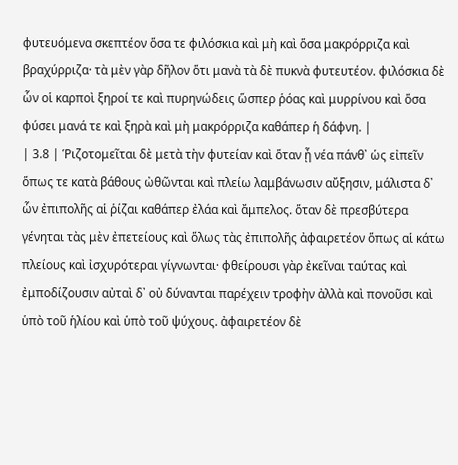φυτευόμενα σκεπτέον ὅσα τε φιλόσκια καὶ μὴ καὶ ὅσα μακρόρριζα καὶ βραχύρριζα· τὰ μὲν γὰρ δῆλον ὅτι μανὰ τὰ δὲ πυκνὰ φυτευτέον. φιλόσκια δὲ ὧν οἱ καρποὶ ξηροί τε καὶ πυρηνώδεις ὥσπερ ῥόας καὶ μυρρίνου καὶ ὅσα φύσει μανά τε καὶ ξηρὰ καὶ μὴ μακρόρριζα καθάπερ ἡ δάφνη. |
| 3.8 | Ῥιζοτομεῖται δὲ μετὰ τὴν φυτείαν καὶ ὅταν ᾖ νέα πάνθ᾽ ὡς εἰπεῖν ὅπως τε κατὰ βάθους ὠθῶνται καὶ πλείω λαμβάνωσιν αὔξησιν, μάλιστα δ᾽ ὧν ἐπιπολῆς αἱ ῥίζαι καθάπερ ἐλάα καὶ ἄμπελος. ὅταν δὲ πρεσβύτερα γένηται τὰς μὲν ἐπετείους καὶ ὅλως τὰς ἐπιπολῆς ἀφαιρετέον ὅπως αἱ κάτω πλείους καὶ ἰσχυρότεραι γίγνωνται· φθείρουσι γὰρ ἐκεῖναι ταύτας καὶ ἐμποδίζουσιν αὐταὶ δ᾽ οὐ δύνανται παρέχειν τροφὴν ἀλλὰ καὶ πονοῦσι καὶ ὑπὸ τοῦ ἡλίου καὶ ὑπὸ τοῦ ψύχους. ἀφαιρετέον δὲ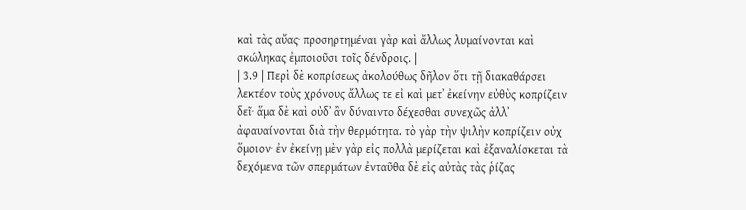καὶ τὰς αὔας· προσηρτημέναι γὰρ καὶ ἄλλως λυμαίνονται καὶ σκώληκας ἐμποιοῦσι τοῖς δένδροις. |
| 3.9 | Περὶ δὲ κοπρίσεως ἀκολούθως δῆλον ὅτι τῇ διακαθάρσει λεκτέον τοὺς χρόνους ἄλλως τε εἰ καὶ μετ᾽ ἐκείνην εὐθὺς κοπρίζειν δεῖ· ἅμα δὲ καὶ οὐδ᾽ ἂν δύναιντο δέχεσθαι συνεχῶς ἀλλ᾽ ἀφαυαίνονται διὰ τὴν θερμότητα. τὸ γὰρ τὴν ψιλὴν κοπρίζειν οὐχ ὅμοιον· ἐν ἐκείνῃ μὲν γὰρ εἰς πολλὰ μερίζεται καὶ ἐξαναλίσκεται τὰ δεχόμενα τῶν σπερμάτων ἐνταῦθα δὲ εἰς αὐτὰς τὰς ῥίζας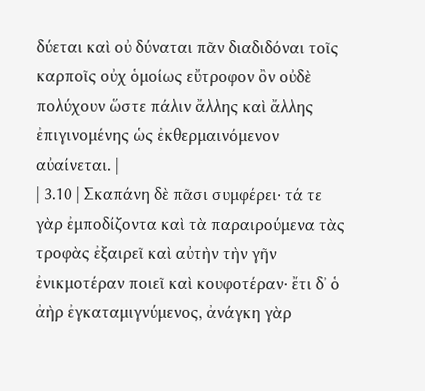δύεται καὶ οὐ δύναται πᾶν διαδιδόναι τοῖς καρποῖς οὐχ ὁμοίως εὔτροφον ὂν οὐδὲ πολύχουν ὥστε πάλιν ἄλλης καὶ ἄλλης ἐπιγινομένης ὡς ἐκθερμαινόμενον αὐαίνεται. |
| 3.10 | Σκαπάνη δὲ πᾶσι συμφέρει· τά τε γὰρ ἐμποδίζοντα καὶ τὰ παραιρούμενα τὰς τροφὰς ἐξαιρεῖ καὶ αὐτὴν τὴν γῆν ἐνικμοτέραν ποιεῖ καὶ κουφοτέραν· ἔτι δ᾽ ὁ ἀὴρ ἐγκαταμιγνύμενος, ἀνάγκη γὰρ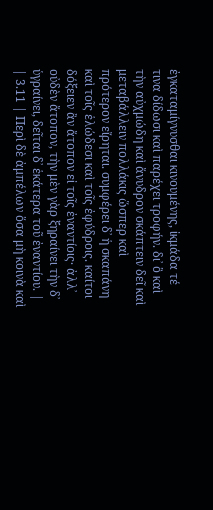ἐγκαταμίγνυσθαι κινουμένης, ἰκμάδα τέ τινα δίδωσι καὶ παρέχει τροφήν. δι᾽ ὃ καὶ τὴν αὐχμώδη καὶ ἄνυδρον σκάπτειν δεῖ καὶ μεταβάλλειν πολλάκις ὥσπερ καὶ πρότερον εἴρηται. συμφέρει δ᾽ ἡ σκαπάνη καὶ τοῖς ἑλώδεσι καὶ τοῖς ἐφύδροις. καίτοι δόξειεν ἂν ἄτοπον εἰ τοῖς ἐναντίοις· ἀλλ᾽ οὐδὲν ἄτοπον, τὴν μὲν γὰρ ξηραίνει τὴν δ᾽ ὑγραίνει, δεῖται δ᾽ ἑκάτερα τοῦ ἐναντίου. |
| 3.11 | Περὶ δὲ ἀμπέλων ὅσα μὴ κοινὰ καὶ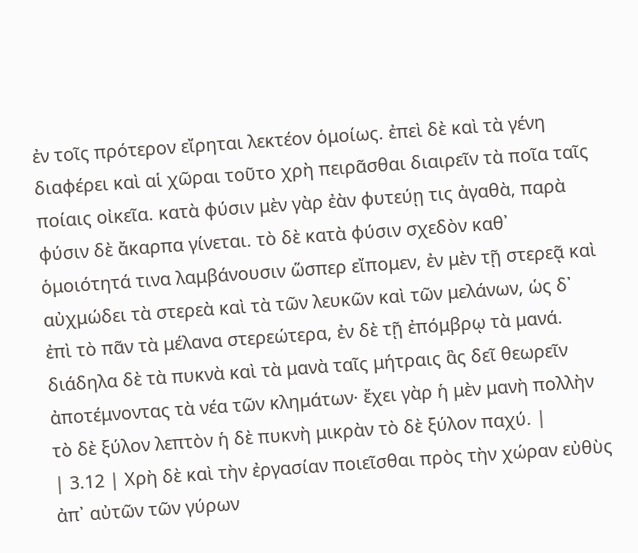ἐν τοῖς πρότερον εἴρηται λεκτέον ὁμοίως. ἐπεὶ δὲ καὶ τὰ γένη διαφέρει καὶ αἱ χῶραι τοῦτο χρὴ πειρᾶσθαι διαιρεῖν τὰ ποῖα ταῖς ποίαις οἰκεῖα. κατὰ φύσιν μὲν γὰρ ἐὰν φυτεύῃ τις ἀγαθὰ, παρὰ φύσιν δὲ ἄκαρπα γίνεται. τὸ δὲ κατὰ φύσιν σχεδὸν καθ᾽ ὁμοιότητά τινα λαμβάνουσιν ὥσπερ εἴπομεν, ἐν μὲν τῇ στερεᾷ καὶ αὐχμώδει τὰ στερεὰ καὶ τὰ τῶν λευκῶν καὶ τῶν μελάνων, ὡς δ᾽ ἐπὶ τὸ πᾶν τὰ μέλανα στερεώτερα, ἐν δὲ τῇ ἐπόμβρῳ τὰ μανά. διάδηλα δὲ τὰ πυκνὰ καὶ τὰ μανὰ ταῖς μήτραις ἃς δεῖ θεωρεῖν ἀποτέμνοντας τὰ νέα τῶν κλημάτων· ἔχει γὰρ ἡ μὲν μανὴ πολλὴν τὸ δὲ ξύλον λεπτὸν ἡ δὲ πυκνὴ μικρὰν τὸ δὲ ξύλον παχύ. |
| 3.12 | Χρὴ δὲ καὶ τὴν ἐργασίαν ποιεῖσθαι πρὸς τὴν χώραν εὐθὺς ἀπ᾽ αὐτῶν τῶν γύρων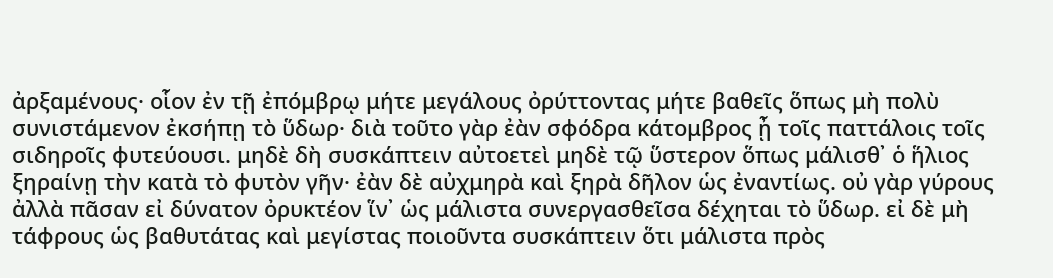ἀρξαμένους· οἷον ἐν τῇ ἐπόμβρῳ μήτε μεγάλους ὀρύττοντας μήτε βαθεῖς ὅπως μὴ πολὺ συνιστάμενον ἐκσήπῃ τὸ ὕδωρ· διὰ τοῦτο γὰρ ἐὰν σφόδρα κάτομβρος ᾖ τοῖς παττάλοις τοῖς σιδηροῖς φυτεύουσι. μηδὲ δὴ συσκάπτειν αὐτοετεὶ μηδὲ τῷ ὕστερον ὅπως μάλισθ᾽ ὁ ἥλιος ξηραίνῃ τὴν κατὰ τὸ φυτὸν γῆν· ἐὰν δὲ αὐχμηρὰ καὶ ξηρὰ δῆλον ὡς ἐναντίως. οὐ γὰρ γύρους ἀλλὰ πᾶσαν εἰ δύνατον ὀρυκτέον ἵν᾽ ὡς μάλιστα συνεργασθεῖσα δέχηται τὸ ὕδωρ. εἰ δὲ μὴ τάφρους ὡς βαθυτάτας καὶ μεγίστας ποιοῦντα συσκάπτειν ὅτι μάλιστα πρὸς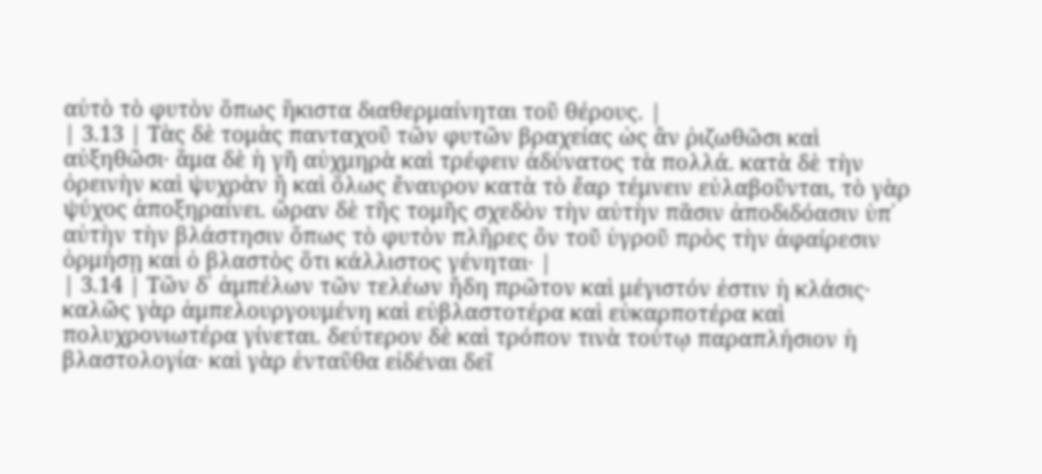αὐτὸ τὸ φυτὸν ὅπως ἥκιστα διαθερμαίνηται τοῦ θέρους. |
| 3.13 | Τὰς δὲ τομὰς πανταχοῦ τῶν φυτῶν βραχείας ὡς ἂν ῥιζωθῶσι καὶ αὐξηθῶσι· ἅμα δὲ ἡ γῆ αὐχμηρὰ καὶ τρέφειν ἀδύνατος τὰ πολλά. κατὰ δὲ τὴν ὀρεινὴν καὶ ψυχρὰν ἢ καὶ ὅλως ἔναυρον κατὰ τὸ ἔαρ τέμνειν εὐλαβοῦνται, τὸ γὰρ ψύχος ἀποξηραίνει. ὥραν δὲ τῆς τομῆς σχεδὸν τὴν αὐτὴν πᾶσιν ἀποδιδόασιν ὑπ᾽ αὐτὴν τὴν βλάστησιν ὅπως τὸ φυτὸν πλῆρες ὂν τοῦ ὑγροῦ πρὸς τὴν ἀφαίρεσιν ὁρμήσῃ καὶ ὁ βλαστὸς ὅτι κάλλιστος γένηται· |
| 3.14 | Τῶν δ᾽ ἀμπέλων τῶν τελέων ἤδη πρῶτον καὶ μέγιστόν ἐστιν ἡ κλάσις· καλῶς γὰρ ἀμπελουργουμένη καὶ εὐβλαστοτέρα καὶ εὐκαρποτέρα καὶ πολυχρονιωτέρα γίνεται. δεύτερον δὲ καὶ τρόπον τινὰ τούτῳ παραπλήσιον ἡ βλαστολογία· καὶ γὰρ ἐνταῦθα εἰδέναι δεῖ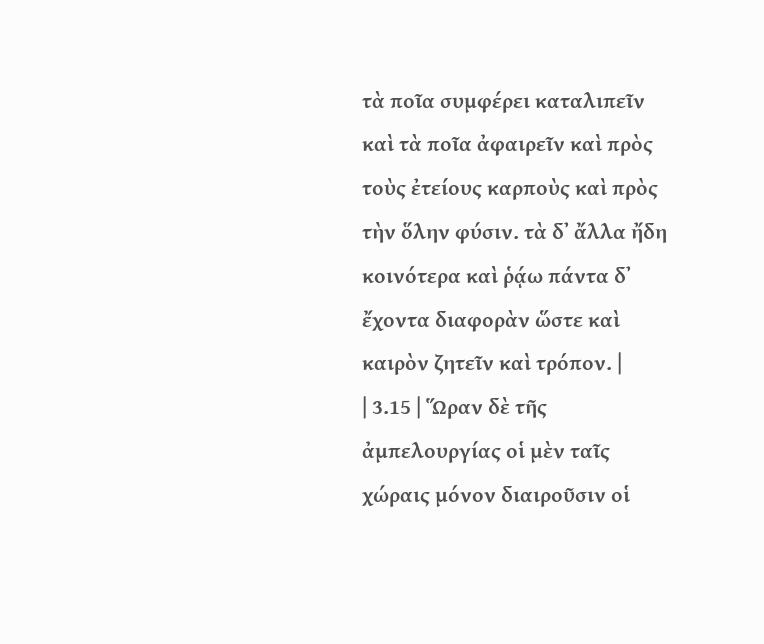τὰ ποῖα συμφέρει καταλιπεῖν καὶ τὰ ποῖα ἀφαιρεῖν καὶ πρὸς τοὺς ἐτείους καρποὺς καὶ πρὸς τὴν ὅλην φύσιν. τὰ δ᾽ ἄλλα ἤδη κοινότερα καὶ ῥᾴω πάντα δ᾽ ἔχοντα διαφορὰν ὥστε καὶ καιρὸν ζητεῖν καὶ τρόπον. |
| 3.15 | Ὥραν δὲ τῆς ἀμπελουργίας οἱ μὲν ταῖς χώραις μόνον διαιροῦσιν οἱ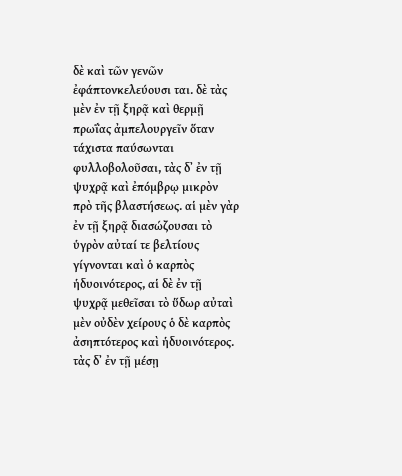δὲ καὶ τῶν γενῶν ἐφάπτονκελεύουσι ται. δὲ τὰς μὲν ἐν τῇ ξηρᾷ καὶ θερμῇ πρωΐας ἀμπελουργεῖν ὅταν τάχιστα παύσωνται φυλλοβολοῦσαι, τὰς δ᾽ ἐν τῇ ψυχρᾷ καὶ ἐπόμβρῳ μικρὸν πρὸ τῆς βλαστήσεως. αἱ μὲν γὰρ ἐν τῇ ξηρᾷ διασώζουσαι τὸ ὑγρὸν αὐταί τε βελτίους γίγνονται καὶ ὁ καρπὸς ἡδυοινότερος, αἱ δὲ ἐν τῇ ψυχρᾷ μεθεῖσαι τὸ ὕδωρ αὐταὶ μὲν οὐδὲν χείρους ὁ δὲ καρπὸς ἀσηπτότερος καὶ ἡδυοινότερος. τὰς δ᾽ ἐν τῇ μέσῃ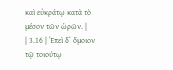καὶ εὐκράτῳ κατὰ τὸ μέσον τῶν ὡρῶν. |
| 3.16 | Ἐπεὶ δ᾽ ὅμοιον τῷ τοιούτῳ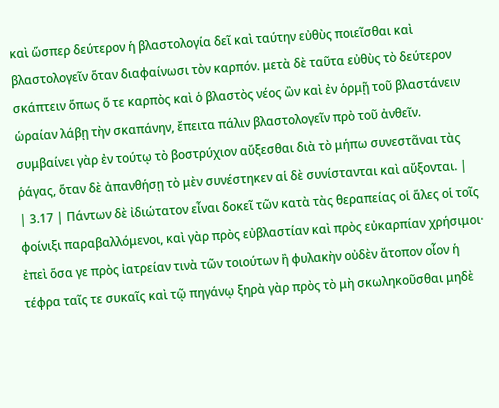καὶ ὥσπερ δεύτερον ἡ βλαστολογία δεῖ καὶ ταύτην εὐθὺς ποιεῖσθαι καὶ βλαστολογεῖν ὅταν διαφαίνωσι τὸν καρπόν. μετὰ δὲ ταῦτα εὐθὺς τὸ δεύτερον σκάπτειν ὅπως ὅ τε καρπὸς καὶ ὁ βλαστὸς νέος ὢν καὶ ἐν ὁρμῇ τοῦ βλαστάνειν ὡραίαν λάβῃ τὴν σκαπάνην, ἔπειτα πάλιν βλαστολογεῖν πρὸ τοῦ ἀνθεῖν. συμβαίνει γὰρ ἐν τούτῳ τὸ βοστρύχιον αὔξεσθαι διὰ τὸ μήπω συνεστᾶναι τὰς ῥάγας, ὅταν δὲ ἀπανθήσῃ τὸ μὲν συνέστηκεν αἱ δὲ συνίστανται καὶ αὔξονται. |
| 3.17 | Πάντων δὲ ἰδιώτατον εἶναι δοκεῖ τῶν κατὰ τὰς θεραπείας οἱ ἅλες οἱ τοῖς φοίνιξι παραβαλλόμενοι, καὶ γὰρ πρὸς εὐβλαστίαν καὶ πρὸς εὐκαρπίαν χρήσιμοι· ἐπεὶ ὅσα γε πρὸς ἰατρείαν τινὰ τῶν τοιούτων ἢ φυλακὴν οὐδὲν ἄτοπον οἷον ἡ τέφρα ταῖς τε συκαῖς καὶ τῷ πηγάνῳ ξηρὰ γὰρ πρὸς τὸ μὴ σκωληκοῦσθαι μηδὲ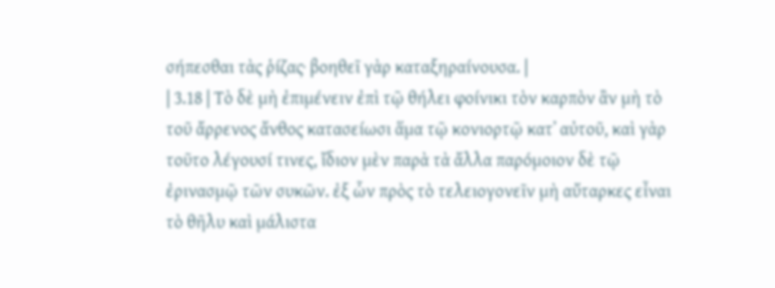σήπεσθαι τὰς ῥίζας· βοηθεῖ γὰρ καταξηραίνουσα. |
| 3.18 | Τὸ δὲ μὴ ἐπιμένειν ἐπὶ τῷ θήλει φοίνικι τὸν καρπὸν ἂν μὴ τὸ τοῦ ἄρρενος ἄνθος κατασείωσι ἅμα τῷ κονιορτῷ κατ᾽ αὐτοῦ, καὶ γὰρ τοῦτο λέγουσί τινες, ἴδιον μὲν παρὰ τὰ ἄλλα παρόμοιον δὲ τῷ ἐρινασμῷ τῶν συκῶν. ἐξ ὧν πρὸς τὸ τελειογονεῖν μὴ αὔταρκες εἶναι τὸ θῆλυ καὶ μάλιστα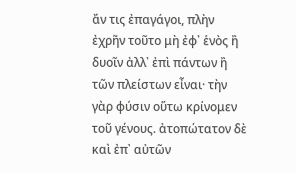ἄν τις ἐπαγάγοι, πλὴν ἐχρῆν τοῦτο μὴ ἐφ᾽ ἑνὸς ἢ δυοῖν ἀλλ᾽ ἐπὶ πάντων ἢ τῶν πλείστων εἶναι· τὴν γὰρ φύσιν οὕτω κρίνομεν τοῦ γένους. ἀτοπώτατον δὲ καὶ ἐπ᾽ αὐτῶν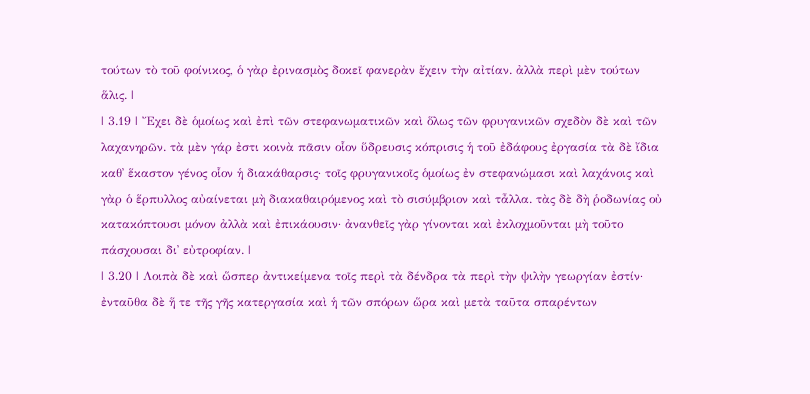τούτων τὸ τοῦ φοίνικος, ὁ γὰρ ἐρινασμὸς δοκεῖ φανερὰν ἔχειν τὴν αἰτίαν. ἀλλὰ περὶ μὲν τούτων ἅλις. |
| 3.19 | Ἔχει δὲ ὁμοίως καὶ ἐπὶ τῶν στεφανωματικῶν καὶ ὅλως τῶν φρυγανικῶν σχεδὸν δὲ καὶ τῶν λαχανηρῶν. τὰ μὲν γάρ ἐστι κοινὰ πᾶσιν οἷον ὕδρευσις κόπρισις ἡ τοῦ ἐδάφους ἐργασία τὰ δὲ ἴδια καθ᾽ ἕκαστον γένος οἷον ἡ διακάθαρσις· τοῖς φρυγανικοῖς ὁμοίως ἐν στεφανώμασι καὶ λαχάνοις καὶ γὰρ ὁ ἕρπυλλος αὐαίνεται μὴ διακαθαιρόμενος καὶ τὸ σισύμβριον καὶ τἆλλα. τὰς δὲ δὴ ῥοδωνίας οὐ κατακόπτουσι μόνον ἀλλὰ καὶ ἐπικάουσιν· ἀνανθεῖς γὰρ γίνονται καὶ ἐκλοχμοῦνται μὴ τοῦτο πάσχουσαι δι᾽ εὐτροφίαν. |
| 3.20 | Λοιπὰ δὲ καὶ ὥσπερ ἀντικείμενα τοῖς περὶ τὰ δένδρα τὰ περὶ τὴν ψιλὴν γεωργίαν ἐστίν· ἐνταῦθα δὲ ἥ τε τῆς γῆς κατεργασία καὶ ἡ τῶν σπόρων ὥρα καὶ μετὰ ταῦτα σπαρέντων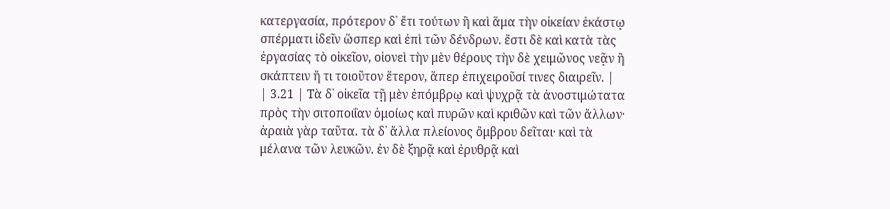κατεργασία, πρότερον δ᾽ ἔτι τούτων ἢ καὶ ἅμα τὴν οἰκείαν ἑκάστῳ σπέρματι ἰδεῖν ὥσπερ καὶ ἐπὶ τῶν δένδρων. ἔστι δὲ καὶ κατὰ τὰς ἐργασίας τὸ οἰκεῖον, οἱονεὶ τὴν μὲν θέρους τὴν δὲ χειμῶνος νεᾷν ἢ σκάπτειν ἤ τι τοιοῦτον ἕτερον, ἅπερ ἐπιχειροῦσί τινες διαιρεῖν. |
| 3.21 | Τὰ δ᾽ οἰκεῖα τῇ μὲν ἐπόμβρῳ καὶ ψυχρᾷ τὰ ἀνοστιμώτατα πρὸς τὴν σιτοποιΐαν ὁμοίως καὶ πυρῶν καὶ κριθῶν καὶ τῶν ἄλλων· ἀραιὰ γὰρ ταῦτα. τὰ δ᾽ ἄλλα πλείονος ὄμβρου δεῖται· καὶ τὰ μέλανα τῶν λευκῶν. ἐν δὲ ξηρᾷ καὶ ἐρυθρᾷ καὶ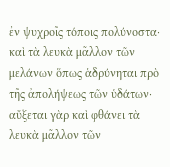ἐν ψυχροῖς τόποις πολύνοστα· καὶ τὰ λευκὰ μᾶλλον τῶν μελάνων ὅπως ἁδρύνηται πρὸ τῆς ἀπολήψεως τῶν ὑδάτων· αὔξεται γὰρ καὶ φθάνει τὰ λευκὰ μᾶλλον τῶν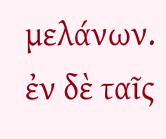μελάνων. ἐν δὲ ταῖς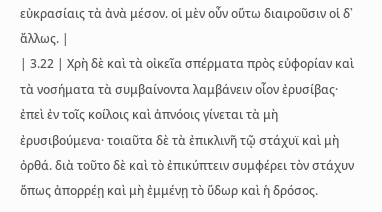εὐκρασίαις τὰ ἀνὰ μέσον. οἱ μὲν οὖν οὕτω διαιροῦσιν οἱ δ᾽ ἄλλως. |
| 3.22 | Χρὴ δὲ καὶ τὰ οἰκεῖα σπέρματα πρὸς εὐφορίαν καὶ τὰ νοσήματα τὰ συμβαίνοντα λαμβάνειν οἷον ἐρυσίβας· ἐπεὶ ἐν τοῖς κοίλοις καὶ ἀπνόοις γίνεται τὰ μὴ ἐρυσιβούμενα· τοιαῦτα δὲ τὰ ἐπικλινῆ τῷ στάχυϊ καὶ μὴ ὀρθά. διὰ τοῦτο δὲ καὶ τὸ ἐπικύπτειν συμφέρει τὸν στάχυν ὅπως ἀπορρέῃ καὶ μὴ ἐμμένῃ τὸ ὕδωρ καὶ ἡ δρόσος.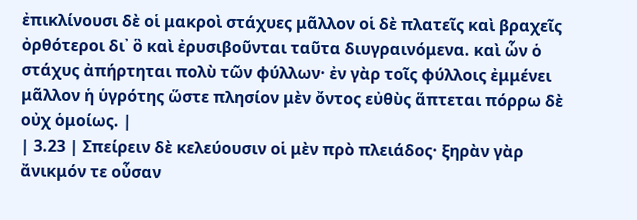ἐπικλίνουσι δὲ οἱ μακροὶ στάχυες μᾶλλον οἱ δὲ πλατεῖς καὶ βραχεῖς ὀρθότεροι δι᾽ ὃ καὶ ἐρυσιβοῦνται ταῦτα διυγραινόμενα. καὶ ὧν ὁ στάχυς ἀπήρτηται πολὺ τῶν φύλλων· ἐν γὰρ τοῖς φύλλοις ἐμμένει μᾶλλον ἡ ὑγρότης ὥστε πλησίον μὲν ὄντος εὐθὺς ἅπτεται πόρρω δὲ οὐχ ὁμοίως. |
| 3.23 | Σπείρειν δὲ κελεύουσιν οἱ μὲν πρὸ πλειάδος· ξηρὰν γὰρ ἄνικμόν τε οὖσαν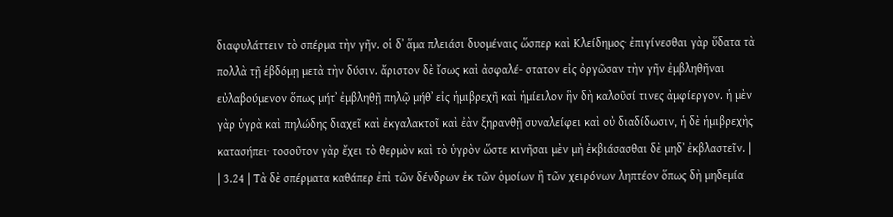διαφυλάττειν τὸ σπέρμα τὴν γῆν. οἱ δ᾽ ἅμα πλειάσι δυομέναις ὥσπερ καὶ Κλείδημος· ἐπιγίνεσθαι γὰρ ὕδατα τὰ πολλὰ τῇ ἑβδόμῃ μετὰ τὴν δύσιν. ἄριστον δὲ ἴσως καὶ ἀσφαλέ- στατον εἰς ὀργῶσαν τὴν γῆν ἐμβληθῆναι εὐλαβούμενον ὅπως μήτ᾽ ἐμβληθῇ πηλῷ μήθ᾽ εἰς ἡμιβρεχῆ καὶ ἡμίειλον ἣν δὴ καλοῦσί τινες ἀμφίεργον. ἡ μὲν γὰρ ὑγρὰ καὶ πηλώδης διαχεῖ καὶ ἐκγαλακτοῖ καὶ ἐὰν ξηρανθῇ συναλείφει καὶ οὐ διαδίδωσιν, ἡ δὲ ἡμιβρεχὴς κατασήπει· τοσοῦτον γὰρ ἔχει τὸ θερμὸν καὶ τὸ ὑγρὸν ὥστε κινῆσαι μὲν μὴ ἐκβιάσασθαι δὲ μηδ᾽ ἐκβλαστεῖν. |
| 3.24 | Τὰ δὲ σπέρματα καθάπερ ἐπὶ τῶν δένδρων ἐκ τῶν ὁμοίων ἢ τῶν χειρόνων ληπτέον ὅπως δὴ μηδεμία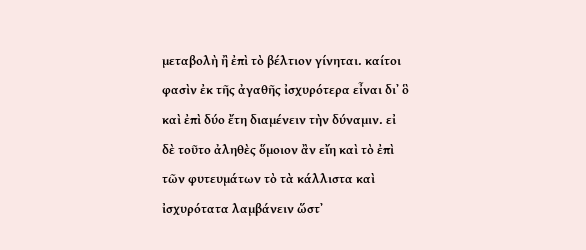μεταβολὴ ἢ ἐπὶ τὸ βέλτιον γίνηται. καίτοι φασὶν ἐκ τῆς ἀγαθῆς ἰσχυρότερα εἶναι δι᾽ ὃ καὶ ἐπὶ δύο ἔτη διαμένειν τὴν δύναμιν. εἰ δὲ τοῦτο ἀληθὲς ὅμοιον ἂν εἴη καὶ τὸ ἐπὶ τῶν φυτευμάτων τὸ τὰ κάλλιστα καὶ ἰσχυρότατα λαμβάνειν ὥστ᾽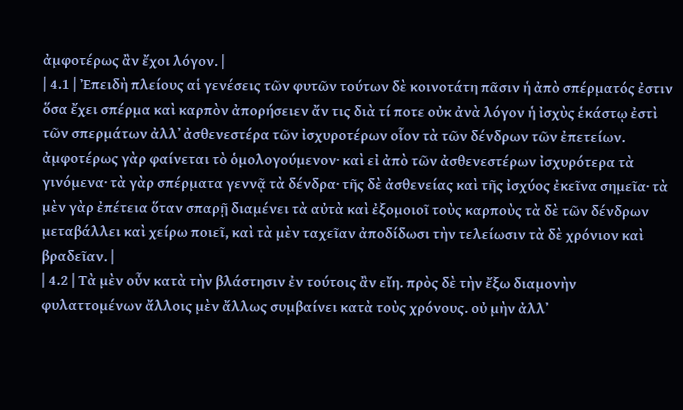ἀμφοτέρως ἂν ἔχοι λόγον. |
| 4.1 | Ἐπειδὴ πλείους αἱ γενέσεις τῶν φυτῶν τούτων δὲ κοινοτάτη πᾶσιν ἡ ἀπὸ σπέρματός ἐστιν ὅσα ἔχει σπέρμα καὶ καρπὸν ἀπορήσειεν ἄν τις διὰ τί ποτε οὐκ ἀνὰ λόγον ἡ ἰσχὺς ἑκάστῳ ἐστὶ τῶν σπερμάτων ἀλλ᾽ ἀσθενεστέρα τῶν ἰσχυροτέρων οἷον τὰ τῶν δένδρων τῶν ἐπετείων. ἀμφοτέρως γὰρ φαίνεται τὸ ὁμολογούμενον· καὶ εἰ ἀπὸ τῶν ἀσθενεστέρων ἰσχυρότερα τὰ γινόμενα· τὰ γὰρ σπέρματα γεννᾷ τὰ δένδρα· τῆς δὲ ἀσθενείας καὶ τῆς ἰσχύος ἐκεῖνα σημεῖα· τὰ μὲν γὰρ ἐπέτεια ὅταν σπαρῇ διαμένει τὰ αὐτὰ καὶ ἐξομοιοῖ τοὺς καρποὺς τὰ δὲ τῶν δένδρων μεταβάλλει καὶ χείρω ποιεῖ, καὶ τὰ μὲν ταχεῖαν ἀποδίδωσι τὴν τελείωσιν τὰ δὲ χρόνιον καὶ βραδεῖαν. |
| 4.2 | Τὰ μὲν οὖν κατὰ τὴν βλάστησιν ἐν τούτοις ἂν εἴη. πρὸς δὲ τὴν ἔξω διαμονὴν φυλαττομένων ἄλλοις μὲν ἄλλως συμβαίνει κατὰ τοὺς χρόνους. οὐ μὴν ἀλλ᾽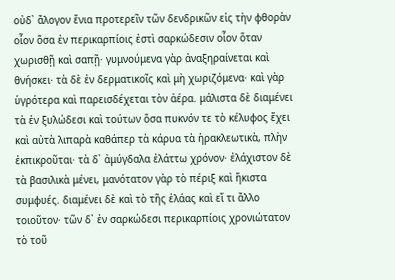οὐδ᾽ ἄλογον ἔνια προτερεῖν τῶν δενδρικῶν εἰς τὴν φθορὰν οἷον ὅσα ἐν περικαρπίοις ἐστὶ σαρκώδεσιν οἷον ὅταν χωρισθῇ καὶ σαπῇ· γυμνούμενα γὰρ ἀναξηραίνεται καὶ θνήσκει· τὰ δὲ ἐν δερματικοῖς καὶ μὴ χωριζόμενα· καὶ γὰρ ὑγρότερα καὶ παρεισδέχεται τὸν ἀέρα. μάλιστα δὲ διαμένει τὰ ἐν ξυλώδεσι καὶ τούτων ὅσα πυκνόν τε τὸ κέλυφος ἔχει καὶ αὐτὰ λιπαρὰ καθάπερ τὰ κάρυα τὰ ἡρακλεωτικὰ, πλὴν ἐκπικροῦται· τὰ δ᾽ ἀμύγδαλα ἐλάττω χρόνον· ἐλάχιστον δὲ τὰ βασιλικὰ μένει, μανότατον γὰρ τὸ πέριξ καὶ ἥκιστα συμφυές. διαμένει δὲ καὶ τὸ τῆς ἐλάας καὶ εἴ τι ἄλλο τοιοῦτον· τῶν δ᾽ ἐν σαρκώδεσι περικαρπίοις χρονιώτατον τὸ τοῦ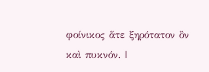φοίνικος ἅτε ξηρότατον ὂν καὶ πυκνόν. |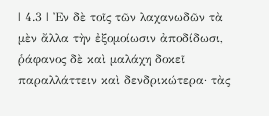| 4.3 | Ἐν δὲ τοῖς τῶν λαχανωδῶν τὰ μὲν ἄλλα τὴν ἐξομοίωσιν ἀποδίδωσι, ῥάφανος δὲ καὶ μαλάχη δοκεῖ παραλλάττειν καὶ δενδρικώτερα· τὰς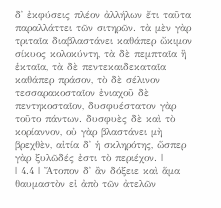δ᾽ ἐκφύσεις πλέον ἀλλήλων ἔτι ταῦτα παραλλάττει τῶν σιτηρῶν. τὰ μὲν γὰρ τριταῖα διαβλαστάνει καθάπερ ὤκιμον σίκυος κολοκύντη, τὰ δὲ πεμπταῖα ἢ ἑκταῖα, τὰ δὲ πεντεκαιδεκαταῖα καθάπερ πράσον, τὸ δὲ σέλινον τεσσαρακοσταῖον ἐνιαχοῦ δὲ πεντηκοσταῖον, δυσφυέστατον γὰρ τοῦτο πάντων. δυσφυὲς δὲ καὶ τὸ κορίαννον, οὐ γὰρ βλαστάνει μὴ βρεχθὲν, αἰτία δ᾽ ἡ σκληρότης, ὥσπερ γὰρ ξυλῶδές ἐστι τὸ περιέχον. |
| 4.4 | Ἄτοπον δ᾽ ἂν δόξειε καὶ ἅμα θαυμαστὸν εἰ ἀπὸ τῶν ἀτελῶν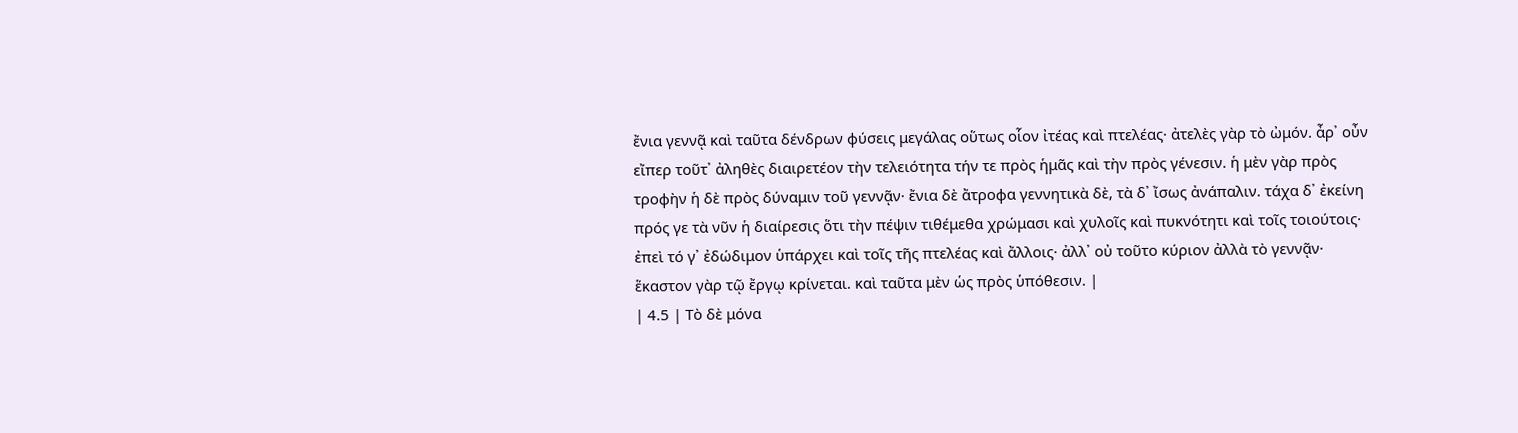ἔνια γεννᾷ καὶ ταῦτα δένδρων φύσεις μεγάλας οὕτως οἷον ἰτέας καὶ πτελέας· ἀτελὲς γὰρ τὸ ὠμόν. ἆρ᾽ οὖν εἴπερ τοῦτ᾽ ἀληθὲς διαιρετέον τὴν τελειότητα τήν τε πρὸς ἡμᾶς καὶ τὴν πρὸς γένεσιν. ἡ μὲν γὰρ πρὸς τροφὴν ἡ δὲ πρὸς δύναμιν τοῦ γεννᾷν· ἔνια δὲ ἄτροφα γεννητικὰ δὲ, τὰ δ᾽ ἴσως ἀνάπαλιν. τάχα δ᾽ ἐκείνη πρός γε τὰ νῦν ἡ διαίρεσις ὅτι τὴν πέψιν τιθέμεθα χρώμασι καὶ χυλοῖς καὶ πυκνότητι καὶ τοῖς τοιούτοις· ἐπεὶ τό γ᾽ ἐδώδιμον ὑπάρχει καὶ τοῖς τῆς πτελέας καὶ ἄλλοις· ἀλλ᾽ οὐ τοῦτο κύριον ἀλλὰ τὸ γεννᾷν· ἕκαστον γὰρ τῷ ἔργῳ κρίνεται. καὶ ταῦτα μὲν ὡς πρὸς ὑπόθεσιν. |
| 4.5 | Τὸ δὲ μόνα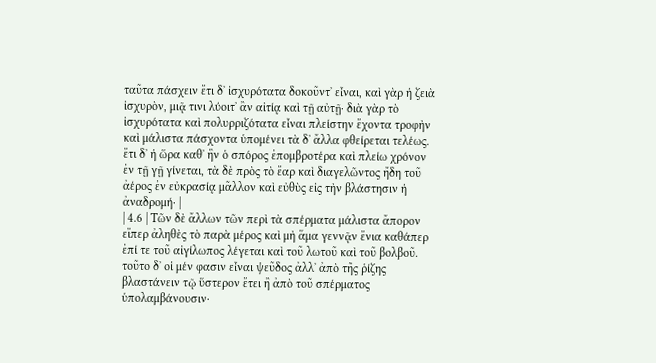ταῦτα πάσχειν ἔτι δ᾽ ἰσχυρότατα δοκοῦντ᾽ εἶναι, καὶ γὰρ ἡ ζειὰ ἰσχυρὸν, μιᾷ τινι λύοιτ᾽ ἂν αἰτίᾳ καὶ τῇ αὐτῇ· διὰ γὰρ τὸ ἰσχυρότατα καὶ πολυρριζότατα εἶναι πλείστην ἔχοντα τροφὴν καὶ μάλιστα πάσχοντα ὑπομένει τὰ δ᾽ ἄλλα φθείρεται τελέως. ἔτι δ᾽ ἡ ὥρα καθ᾽ ἣν ὁ σπόρος ἐπομβροτέρα καὶ πλείω χρόνον ἐν τῇ γῇ γίνεται, τὰ δὲ πρὸς τὸ ἔαρ καὶ διαγελῶντος ἤδη τοῦ ἀέρος ἐν εὐκρασίᾳ μᾶλλον καὶ εὐθὺς εἰς τὴν βλάστησιν ἡ ἀναδρομή· |
| 4.6 | Τῶν δὲ ἄλλων τῶν περὶ τὰ σπέρματα μάλιστα ἄπορον εἴπερ ἀληθὲς τὸ παρὰ μέρος καὶ μὴ ἅμα γεννᾷν ἔνια καθάπερ ἐπί τε τοῦ αἰγίλωπος λέγεται καὶ τοῦ λωτοῦ καὶ τοῦ βολβοῦ. τοῦτο δ᾽ οἱ μέν φασιν εἶναι ψεῦδος ἀλλ᾽ ἀπὸ τῆς ῥίζης βλαστάνειν τῷ ὕστερον ἔτει ἢ ἀπὸ τοῦ σπέρματος ὑπολαμβάνουσιν·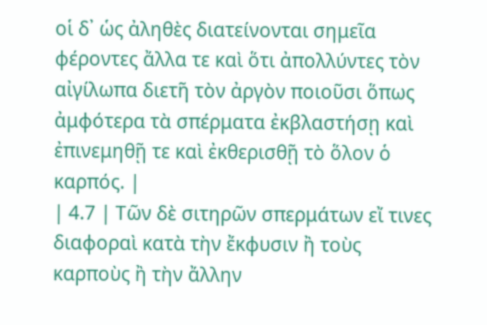οἱ δ᾽ ὡς ἀληθὲς διατείνονται σημεῖα φέροντες ἄλλα τε καὶ ὅτι ἀπολλύντες τὸν αἰγίλωπα διετῆ τὸν ἀργὸν ποιοῦσι ὅπως ἀμφότερα τὰ σπέρματα ἐκβλαστήσῃ καὶ ἐπινεμηθῇ τε καὶ ἐκθερισθῇ τὸ ὅλον ὁ καρπός. |
| 4.7 | Τῶν δὲ σιτηρῶν σπερμάτων εἴ τινες διαφοραὶ κατὰ τὴν ἔκφυσιν ἢ τοὺς καρποὺς ἢ τὴν ἄλλην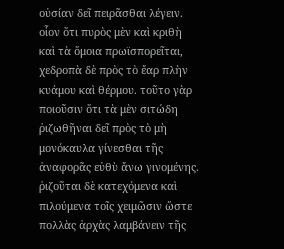οὐσίαν δεῖ πειρᾶσθαι λέγειν. οἷον ὅτι πυρὸς μὲν καὶ κριθὴ καὶ τὰ ὅμοια πρωϊσπορεῖται, χεδροπὰ δὲ πρὸς τὸ ἔαρ πλὴν κυάμου καὶ θέρμου. τοῦτο γὰρ ποιοῦσιν ὅτι τὰ μὲν σιτώδη ῥιζωθῆναι δεῖ πρὸς τὸ μὴ μονόκαυλα γίνεσθαι τῆς ἀναφορᾶς εὐθὺ ἄνω γινομένης. ῥιζοῦται δὲ κατεχόμενα καὶ πιλούμενα τοῖς χειμῶσιν ὥστε πολλὰς ἀρχὰς λαμβάνειν τῆς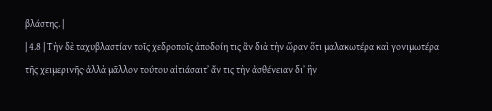βλάστης. |
| 4.8 | Τὴν δὲ ταχυβλαστίαν τοῖς χεδροποῖς ἀποδοίη τις ἂν διὰ τὴν ὥραν ὅτι μαλακωτέρα καὶ γονιμωτέρα τῆς χειμερινῆς· ἀλλὰ μᾶλλον τούτου αἰτιάσαιτ᾽ ἄν τις τὴν ἀσθένειαν δι᾽ ἣν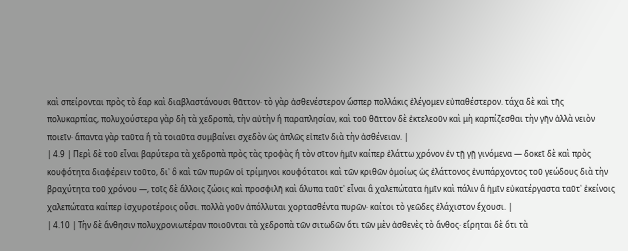καὶ σπείρονται πρὸς τὸ ἔαρ καὶ διαβλαστάνουσι θᾶττον· τὸ γὰρ ἀσθενέστερον ὥσπερ πολλάκις ἐλέγομεν εὐπαθέστερον. τάχα δὲ καὶ τῆς πολυκαρπίας, πολυχούστερα γὰρ δὴ τὰ χεδροπὰ, τὴν αὐτὴν ἢ παραπλησίαν, καὶ τοῦ θᾶττον δὲ ἐκτελεοῦν καὶ μὴ καρπίζεσθαι τὴν γῆν ἀλλὰ νειὸν ποιεῖν· ἅπαντα γὰρ ταῦτα ἢ τὰ τοιαῦτα συμβαίνει σχεδὸν ὡς ἁπλῶς εἰπεῖν διὰ τὴν ἀσθένειαν. |
| 4.9 | Περὶ δὲ τοῦ εἶναι βαρύτερα τὰ χεδροπὰ πρὸς τὰς τροφὰς ἢ τὸν σῖτον ἡμῖν καίπερ ἐλάττω χρόνον ἐν τῇ γῇ γινόμενα — δοκεῖ δὲ καὶ πρὸς κουφότητα διαφέρειν τοῦτο, δι᾽ ὃ καὶ τῶν πυρῶν οἱ τρίμηνοι κουφότατοι καὶ τῶν κριθῶν ὁμοίως ὡς ἐλάττονος ἐνυπάρχοντος τοῦ γεώδους διὰ τὴν βραχύτητα τοῦ χρόνου —, τοῖς δὲ ἄλλοις ζώοις καὶ προσφιλῆ καὶ ἄλυπα ταῦτ᾽ εἶναι ἃ χαλεπώτατα ἡμῖν καὶ πάλιν ἃ ἡμῖν εὐκατέργαστα ταῦτ᾽ ἐκείνοις χαλεπώτατα καίπερ ἰσχυροτέροις οὖσι. πολλὰ γοῦν ἀπόλλυται χορτασθέντα πυρῶν· καίτοι τὸ γεῶδες ἐλάχιστον ἔχουσι. |
| 4.10 | Τὴν δὲ ἄνθησιν πολυχρονιωτέραν ποιοῦνται τὰ χεδροπὰ τῶν σιτωδῶν ὅτι τῶν μὲν ἀσθενὲς τὸ ἄνθος· εἴρηται δὲ ὅτι τὰ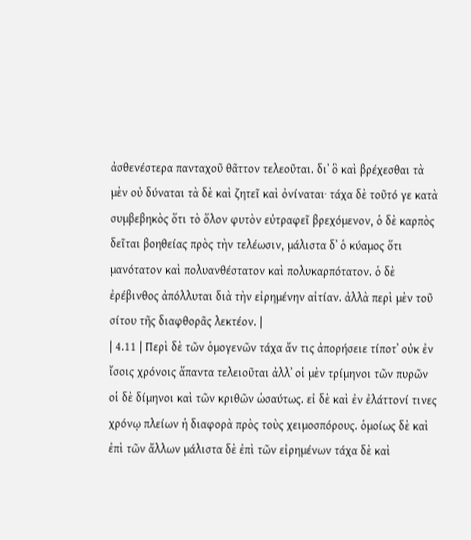ἀσθενέστερα πανταχοῦ θᾶττον τελεοῦται. δι᾽ ὃ καὶ βρέχεσθαι τὰ μὲν οὐ δύναται τὰ δὲ καὶ ζητεῖ καὶ ὀνίναται· τάχα δὲ τοῦτό γε κατὰ συμβεβηκὸς ὅτι τὸ ὅλον φυτὸν εὐτραφεῖ βρεχόμενον, ὁ δὲ καρπὸς δεῖται βοηθείας πρὸς τὴν τελέωσιν, μάλιστα δ᾽ ὁ κύαμος ὅτι μανότατον καὶ πολυανθέστατον καὶ πολυκαρπότατον. ὁ δὲ ἐρέβινθος ἀπόλλυται διὰ τὴν εἰρημένην αἰτίαν. ἀλλὰ περὶ μὲν τοῦ σίτου τῆς διαφθορᾶς λεκτέον. |
| 4.11 | Περὶ δὲ τῶν ὁμογενῶν τάχα ἄν τις ἀπορήσειε τίποτ᾽ οὐκ ἐν ἴσοις χρόνοις ἅπαντα τελειοῦται ἀλλ᾽ οἱ μὲν τρίμηνοι τῶν πυρῶν οἱ δὲ δίμηνοι καὶ τῶν κριθῶν ὡσαύτως. εἰ δὲ καὶ ἐν ἐλάττονί τινες χρόνῳ πλείων ἡ διαφορὰ πρὸς τοὺς χειμοσπόρους. ὁμοίως δὲ καὶ ἐπὶ τῶν ἄλλων μάλιστα δὲ ἐπὶ τῶν εἰρημένων τάχα δὲ καὶ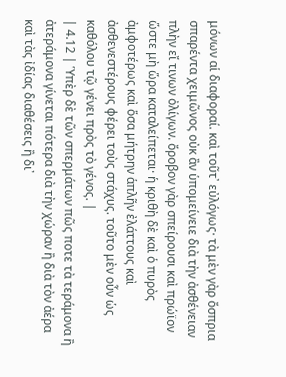μόνων αἱ διαφοραί. καὶ τοῦτ᾽ εὐλόγως· τὰ μὲν γὰρ ὄσπρια σπαρέντα χειμῶνος οὐκ ἂν ὑπομείνειε διὰ τὴν ἀσθένειαν πλὴν εἴ τινων ὀλίγων. ὄροβον γὰρ σπείρουσι καὶ πρώϊον ὥστε μὴ ὥρα καταλείπεται· ἡ κριθὴ δὲ καὶ ὁ πυρὸς ἀμφοτέρως καὶ ὅσα μήτρην ἁπλῆν ἐλάττους καὶ ἀσθενεστέρους φέρει τοὺς στάχυς. τοῦτο μὲν οὖν ὡς καθόλου τῷ γένει πρὸς τὸ γένος. |
| 4.12 | Ὑπὲρ δὲ τῶν σπερμάτων πῶς ποτε τὰ τεράμονα ἢ ἀτεράμονα γίνεται πότερα διὰ τὴν χώραν ἢ διὰ τὸν ἀέρα καὶ τὰς ἰδίας διαθέσεις ἢ δι᾽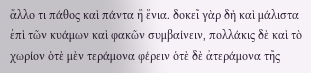ἄλλο τι πάθος καὶ πάντα ἢ ἔνια. δοκεῖ γὰρ δὴ καὶ μάλιστα ἐπὶ τῶν κυάμων καὶ φακῶν συμβαίνειν, πολλάκις δὲ καὶ τὸ χωρίον ὁτὲ μὲν τεράμονα φέρειν ὁτὲ δὲ ἀτεράμονα τῆς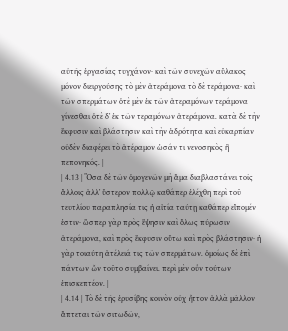αὐτῆς ἐργασίας τυγχάνον· καὶ τῶν συνεχῶν αὔλακος μόνον διειργούσης τὸ μὲν ἀτεράμονα τὸ δὲ τεράμονα· καὶ τῶν σπερμάτων ὁτὲ μὲν ἐκ τῶν ἀτεραμόνων τεράμονα γίνεσθαι ὁτὲ δ᾽ ἐκ τῶν τεραμόνων ἀτεράμονα. κατὰ δὲ τὴν ἔκφυσιν καὶ βλάστησιν καὶ τὴν ἁδρότητα καὶ εὐκαρπίαν οὐδὲν διαφέρει τὸ ἀτέραμον ὡσάν τι νενοσηκὸς ἢ πεπονηκός. |
| 4.13 | Ὅσα δὲ τῶν ὁμογενῶν μὴ ἅμα διαβλαστάνει τοῖς ἄλλοις ἀλλ᾽ ὕστερον πολλῷ καθάπερ ἐλέχθη περὶ τοῦ τευτλίου παραπλησία τις ἡ αἰτία ταύτῃ καθάπερ εἴπομέν ἐστιν· ὥσπερ γὰρ πρὸς ἕψησιν καὶ ὅλως πύρωσιν ἀτεράμονα, καὶ πρὸς ἔκφυσιν οὕτω καὶ πρὸς βλάστησιν· ἡ γὰρ τοιαύτη ἀτέλειά τις τῶν σπερμάτων. ὁμοίως δὲ ἐπὶ πάντων ὧν τοῦτο συμβαίνει. περὶ μὲν οὖν τούτων ἐπισκεπτέον. |
| 4.14 | Τὸ δὲ τῆς ἐρυσίβης κοινὸν οὐχ ἧττον ἀλλὰ μᾶλλον ἅπτεται τῶν σιτωδῶν,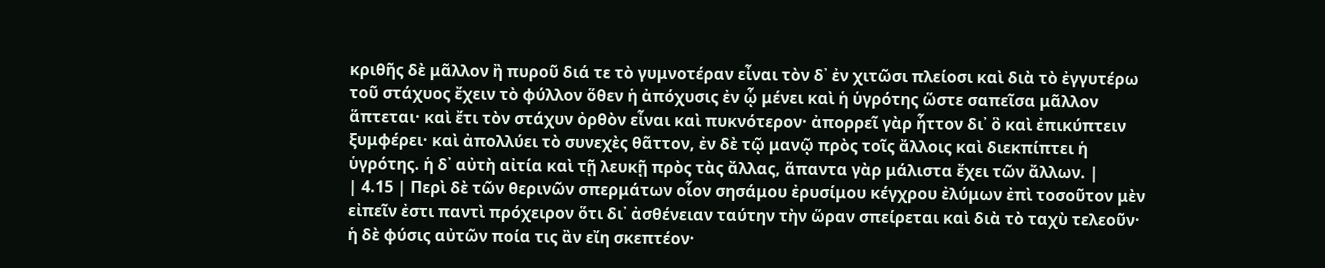κριθῆς δὲ μᾶλλον ἢ πυροῦ διά τε τὸ γυμνοτέραν εἶναι τὸν δ᾽ ἐν χιτῶσι πλείοσι καὶ διὰ τὸ ἐγγυτέρω τοῦ στάχυος ἔχειν τὸ φύλλον ὅθεν ἡ ἀπόχυσις ἐν ᾧ μένει καὶ ἡ ὑγρότης ὥστε σαπεῖσα μᾶλλον ἅπτεται· καὶ ἔτι τὸν στάχυν ὀρθὸν εἶναι καὶ πυκνότερον· ἀπορρεῖ γὰρ ἧττον δι᾽ ὃ καὶ ἐπικύπτειν ξυμφέρει· καὶ ἀπολλύει τὸ συνεχὲς θᾶττον, ἐν δὲ τῷ μανῷ πρὸς τοῖς ἄλλοις καὶ διεκπίπτει ἡ ὑγρότης. ἡ δ᾽ αὐτὴ αἰτία καὶ τῇ λευκῇ πρὸς τὰς ἄλλας, ἅπαντα γὰρ μάλιστα ἔχει τῶν ἄλλων. |
| 4.15 | Περὶ δὲ τῶν θερινῶν σπερμάτων οἷον σησάμου ἐρυσίμου κέγχρου ἐλύμων ἐπὶ τοσοῦτον μὲν εἰπεῖν ἐστι παντὶ πρόχειρον ὅτι δι᾽ ἀσθένειαν ταύτην τὴν ὥραν σπείρεται καὶ διὰ τὸ ταχὺ τελεοῦν· ἡ δὲ φύσις αὐτῶν ποία τις ἂν εἴη σκεπτέον·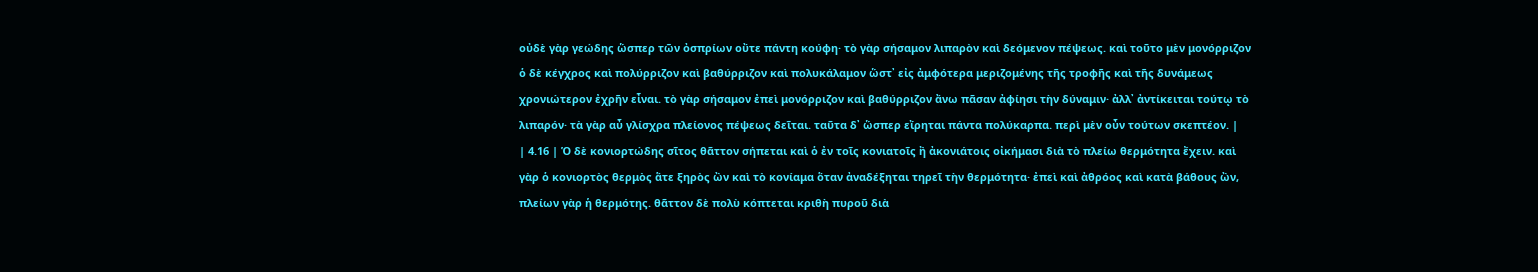οὐδὲ γὰρ γεώδης ὥσπερ τῶν ὀσπρίων οὔτε πάντη κούφη· τὸ γὰρ σήσαμον λιπαρὸν καὶ δεόμενον πέψεως. καὶ τοῦτο μὲν μονόρριζον ὁ δὲ κέγχρος καὶ πολύρριζον καὶ βαθύρριζον καὶ πολυκάλαμον ὥστ᾽ εἰς ἀμφότερα μεριζομένης τῆς τροφῆς καὶ τῆς δυνάμεως χρονιώτερον ἐχρῆν εἶναι. τὸ γὰρ σήσαμον ἐπεὶ μονόρριζον καὶ βαθύρριζον ἄνω πᾶσαν ἀφίησι τὴν δύναμιν· ἀλλ᾽ ἀντίκειται τούτῳ τὸ λιπαρόν· τὰ γὰρ αὖ γλίσχρα πλείονος πέψεως δεῖται. ταῦτα δ᾽ ὥσπερ εἴρηται πάντα πολύκαρπα. περὶ μὲν οὖν τούτων σκεπτέον. |
| 4.16 | Ὁ δὲ κονιορτώδης σῖτος θᾶττον σήπεται καὶ ὁ ἐν τοῖς κονιατοῖς ἢ ἀκονιάτοις οἰκήμασι διὰ τὸ πλείω θερμότητα ἔχειν. καὶ γὰρ ὁ κονιορτὸς θερμὸς ἅτε ξηρὸς ὢν καὶ τὸ κονίαμα ὅταν ἀναδέξηται τηρεῖ τὴν θερμότητα· ἐπεὶ καὶ ἀθρόος καὶ κατὰ βάθους ὢν, πλείων γὰρ ἡ θερμότης. θᾶττον δὲ πολὺ κόπτεται κριθὴ πυροῦ διὰ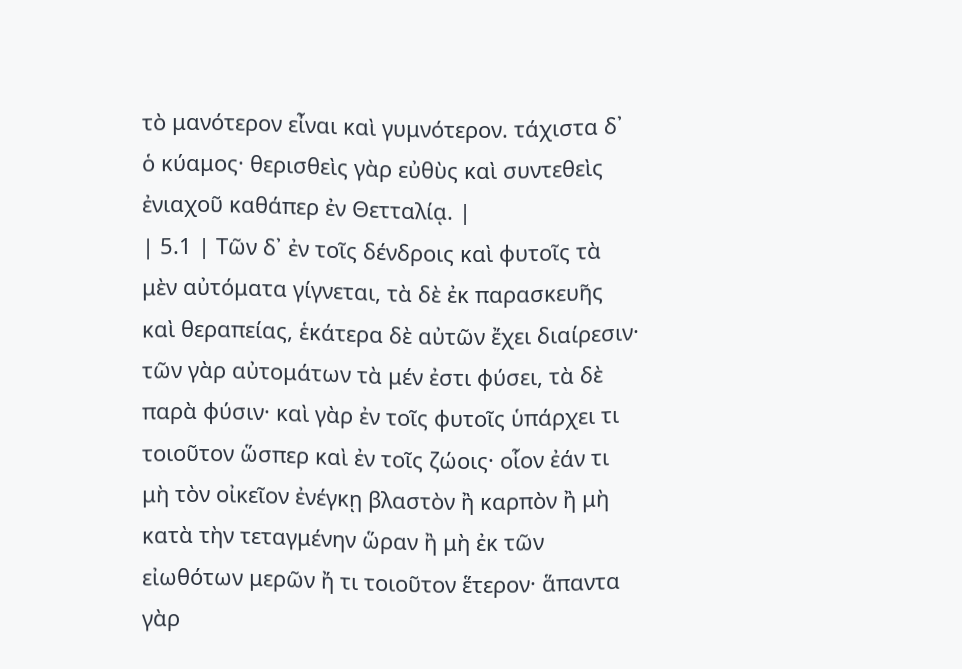τὸ μανότερον εἶναι καὶ γυμνότερον. τάχιστα δ᾽ ὁ κύαμος· θερισθεὶς γὰρ εὐθὺς καὶ συντεθεὶς ἐνιαχοῦ καθάπερ ἐν Θετταλίᾳ. |
| 5.1 | Τῶν δ᾽ ἐν τοῖς δένδροις καὶ φυτοῖς τὰ μὲν αὐτόματα γίγνεται, τὰ δὲ ἐκ παρασκευῆς καὶ θεραπείας, ἑκάτερα δὲ αὐτῶν ἔχει διαίρεσιν· τῶν γὰρ αὐτομάτων τὰ μέν ἐστι φύσει, τὰ δὲ παρὰ φύσιν· καὶ γὰρ ἐν τοῖς φυτοῖς ὑπάρχει τι τοιοῦτον ὥσπερ καὶ ἐν τοῖς ζώοις· οἷον ἐάν τι μὴ τὸν οἰκεῖον ἐνέγκῃ βλαστὸν ἢ καρπὸν ἢ μὴ κατὰ τὴν τεταγμένην ὥραν ἢ μὴ ἐκ τῶν εἰωθότων μερῶν ἤ τι τοιοῦτον ἕτερον· ἅπαντα γὰρ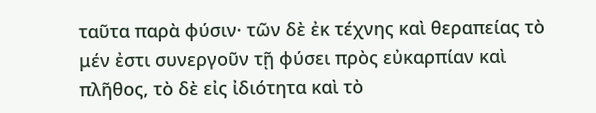ταῦτα παρὰ φύσιν· τῶν δὲ ἐκ τέχνης καὶ θεραπείας τὸ μέν ἐστι συνεργοῦν τῇ φύσει πρὸς εὐκαρπίαν καὶ πλῆθος, τὸ δὲ εἰς ἰδιότητα καὶ τὸ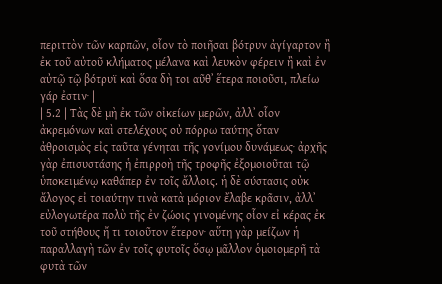περιττὸν τῶν καρπῶν, οἷον τὸ ποιῆσαι βότρυν ἀγίγαρτον ἢ ἐκ τοῦ αὐτοῦ κλήματος μέλανα καὶ λευκὸν φέρειν ἢ καὶ ἐν αὐτῷ τῷ βότρυϊ καὶ ὅσα δὴ τοι αῦθ᾽ ἕτερα ποιοῦσι, πλείω γάρ ἐστιν· |
| 5.2 | Τὰς δὲ μὴ ἐκ τῶν οἰκείων μερῶν, ἀλλ᾽ οἷον ἀκρεμόνων καὶ στελέχους οὐ πόρρω ταύτης ὅταν ἀθροισμὸς εἰς ταῦτα γένηται τῆς γονίμου δυνάμεως· ἀρχῆς γὰρ ἐπισυστάσης ἡ ἐπιρροὴ τῆς τροφῆς ἐξομοιοῦται τῷ ὑποκειμένῳ καθάπερ ἐν τοῖς ἄλλοις. ἡ δὲ σύστασις οὐκ ἄλογος εἰ τοιαύτην τινὰ κατὰ μόριον ἔλαβε κρᾶσιν, ἀλλ᾽ εὐλογωτέρα πολὺ τῆς ἐν ζώοις γινομένης οἷον εἰ κέρας ἐκ τοῦ στήθους ἤ τι τοιοῦτον ἕτερον· αὕτη γὰρ μείζων ἡ παραλλαγὴ τῶν ἐν τοῖς φυτοῖς ὅσῳ μᾶλλον ὁμοιομερῆ τὰ φυτὰ τῶν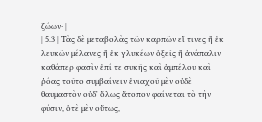ζώων· |
| 5.3 | Τὰς δὲ μεταβολὰς τῶν καρπῶν εἴ τινες ἢ ἐκ λευκῶν μέλανες ἢ ἐκ γλυκέων ὀξεῖς ἢ ἀνάπαλιν καθάπερ φασὶν ἐπί τε συκῆς καὶ ἀμπέλου καὶ ῥόας τοῦτο συμβαίνειν ἐνιαχοῦ μὲν οὐδὲ θαυμαστὸν οὐδ᾽ ὅλως ἄτοπον φαίνεται τὸ τὴν φύσιν, ὁτὲ μὲν οὕτως,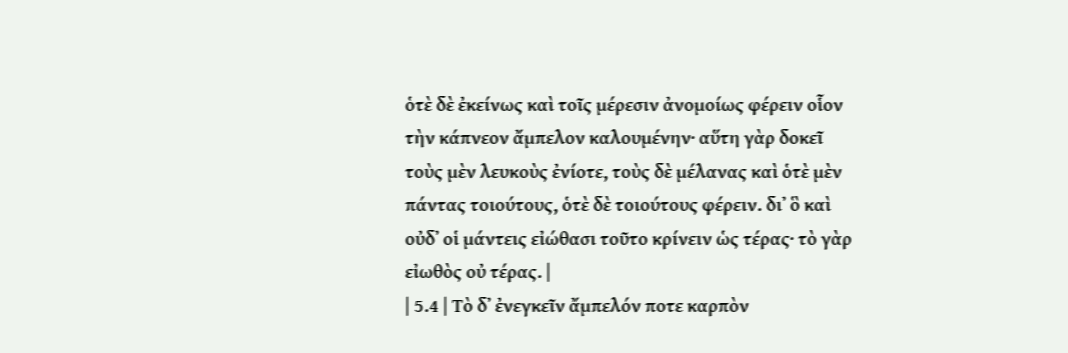ὁτὲ δὲ ἐκείνως καὶ τοῖς μέρεσιν ἀνομοίως φέρειν οἷον τὴν κάπνεον ἄμπελον καλουμένην· αὕτη γὰρ δοκεῖ τοὺς μὲν λευκοὺς ἐνίοτε, τοὺς δὲ μέλανας καὶ ὁτὲ μὲν πάντας τοιούτους, ὁτὲ δὲ τοιούτους φέρειν. δι᾽ ὃ καὶ οὐδ᾽ οἱ μάντεις εἰώθασι τοῦτο κρίνειν ὡς τέρας· τὸ γὰρ εἰωθὸς οὐ τέρας. |
| 5.4 | Τὸ δ᾽ ἐνεγκεῖν ἄμπελόν ποτε καρπὸν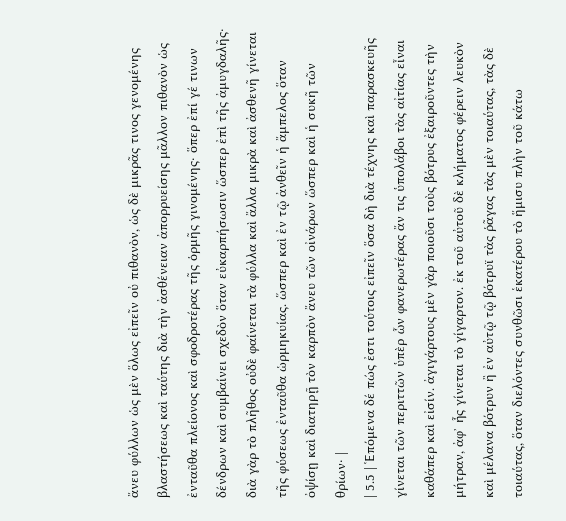ἄνευ φύλλων ὡς μὲν ὅλως εἰπεῖν οὐ πιθανὸν, ὡς δὲ μικρᾶς τινος γενομένης βλαστήσεως καὶ ταύτης διὰ τὴν ἀσθένειαν ἀπορρυείσης μᾶλλον πιθανὸν ὡς ἐνταῦθα πλείονος καὶ σφοδροτέρας τῆς ὁρμῆς γινομένης· ὅπερ ἐπί γέ τινων δένδρων καὶ συμβαίνει σχεδὸν ὅταν εὐκαρπήσωσιν ὥσπερ ἐπὶ τῆς ἀμυγδαλῆς· διὰ γὰρ τὸ πλῆθος οὐδὲ φαίνεται τὰ φύλλα καὶ ἄλλα μικρὰ καὶ ἀσθενῆ γίνεται τῆς φύσεως ἐνταῦθα ὡρμηκυίας. ὥσπερ καὶ ἐν τῷ ἀνθεῖν ἡ ἄμπελος ὅταν ὀψίσῃ καὶ διατηρῇ τὸν καρπὸν ἄνευ τῶν οἰνάρων ὥσπερ καὶ ἡ συκῆ τῶν θρίων· |
| 5.5 | Ἑπόμενα δέ πώς ἐστι τούτοις εἰπεῖν ὅσα δὴ διὰ τέχνης καὶ παρασκευῆς γίνεται τῶν περιττῶν ὑπὲρ ὧν φανερωτέρας ἄν τις ὑπολάβοι τὰς αἰτίας εἶναι καθάπερ καὶ εἰσίν. ἀγιγάρτους μὲν γὰρ ποιοῦσι τοὺς βότρυς ἐξαιροῦντες τὴν μήτραν, ἀφ᾽ ἧς γίνεται τὸ γίγαρτον. ἐκ τοῦ αὐτοῦ δὲ κλήματος φέρειν λευκὸν καὶ μέλανα βότρυν ἢ ἐν αὐτῷ τῷ βότρυϊ τὰς ῥᾶγας τὰς μὲν τοιαύτας, τὰς δὲ τοιαύτας, ὅταν διελόντες συνθῶσι ἑκατέρου τὸ ἥμισυ πλὴν τοῦ κάτω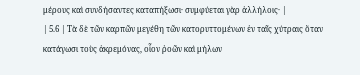μέρους καὶ συνδήσαντες καταπήξωσι· συμφύεται γὰρ ἀλλήλοις· |
| 5.6 | Τὰ δὲ τῶν καρπῶν μεγέθη τῶν κατορυττομένων ἐν ταῖς χύτραις ὅταν κατάγωσι τοὺς ἀκρεμόνας, οἷον ῥοῶν καὶ μήλων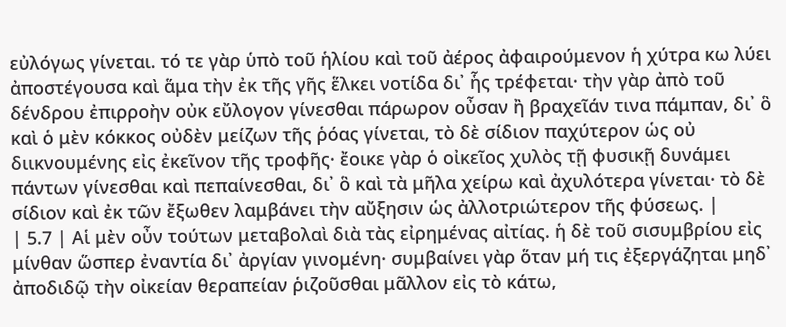εὐλόγως γίνεται. τό τε γὰρ ὑπὸ τοῦ ἡλίου καὶ τοῦ ἀέρος ἀφαιρούμενον ἡ χύτρα κω λύει ἀποστέγουσα καὶ ἅμα τὴν ἐκ τῆς γῆς ἕλκει νοτίδα δι᾽ ἧς τρέφεται· τὴν γὰρ ἀπὸ τοῦ δένδρου ἐπιρροὴν οὐκ εὔλογον γίνεσθαι πάρωρον οὖσαν ἢ βραχεῖάν τινα πάμπαν, δι᾽ ὃ καὶ ὁ μὲν κόκκος οὐδὲν μείζων τῆς ῥόας γίνεται, τὸ δὲ σίδιον παχύτερον ὡς οὐ διικνουμένης εἰς ἐκεῖνον τῆς τροφῆς· ἔοικε γὰρ ὁ οἰκεῖος χυλὸς τῇ φυσικῇ δυνάμει πάντων γίνεσθαι καὶ πεπαίνεσθαι, δι᾽ ὃ καὶ τὰ μῆλα χείρω καὶ ἀχυλότερα γίνεται· τὸ δὲ σίδιον καὶ ἐκ τῶν ἔξωθεν λαμβάνει τὴν αὔξησιν ὡς ἀλλοτριώτερον τῆς φύσεως. |
| 5.7 | Αἱ μὲν οὖν τούτων μεταβολαὶ διὰ τὰς εἰρημένας αἰτίας. ἡ δὲ τοῦ σισυμβρίου εἰς μίνθαν ὥσπερ ἐναντία δι᾽ ἀργίαν γινομένη· συμβαίνει γὰρ ὅταν μή τις ἐξεργάζηται μηδ᾽ ἀποδιδῷ τὴν οἰκείαν θεραπείαν ῥιζοῦσθαι μᾶλλον εἰς τὸ κάτω,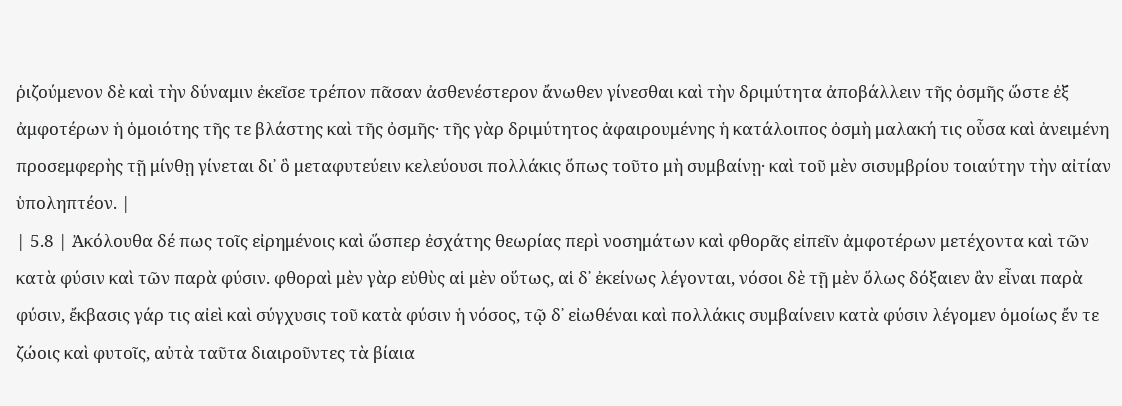ῥιζούμενον δὲ καὶ τὴν δύναμιν ἐκεῖσε τρέπον πᾶσαν ἀσθενέστερον ἄνωθεν γίνεσθαι καὶ τὴν δριμύτητα ἀποβάλλειν τῆς ὀσμῆς ὥστε ἐξ ἀμφοτέρων ἡ ὁμοιότης τῆς τε βλάστης καὶ τῆς ὀσμῆς· τῆς γὰρ δριμύτητος ἀφαιρουμένης ἡ κατάλοιπος ὀσμὴ μαλακή τις οὖσα καὶ ἀνειμένη προσεμφερὴς τῇ μίνθῃ γίνεται δι᾽ ὃ μεταφυτεύειν κελεύουσι πολλάκις ὅπως τοῦτο μὴ συμβαίνῃ· καὶ τοῦ μὲν σισυμβρίου τοιαύτην τὴν αἰτίαν ὑποληπτέον. |
| 5.8 | Ἀκόλουθα δέ πως τοῖς εἰρημένοις καὶ ὥσπερ ἐσχάτης θεωρίας περὶ νοσημάτων καὶ φθορᾶς εἰπεῖν ἀμφοτέρων μετέχοντα καὶ τῶν κατὰ φύσιν καὶ τῶν παρὰ φύσιν. φθοραὶ μὲν γὰρ εὐθὺς αἱ μὲν οὕτως, αἱ δ᾽ ἐκείνως λέγονται, νόσοι δὲ τῇ μὲν ὅλως δόξαιεν ἂν εἶναι παρὰ φύσιν, ἔκβασις γάρ τις αἰεὶ καὶ σύγχυσις τοῦ κατὰ φύσιν ἡ νόσος, τῷ δ᾽ εἰωθέναι καὶ πολλάκις συμβαίνειν κατὰ φύσιν λέγομεν ὁμοίως ἔν τε ζώοις καὶ φυτοῖς, αὐτὰ ταῦτα διαιροῦντες τὰ βίαια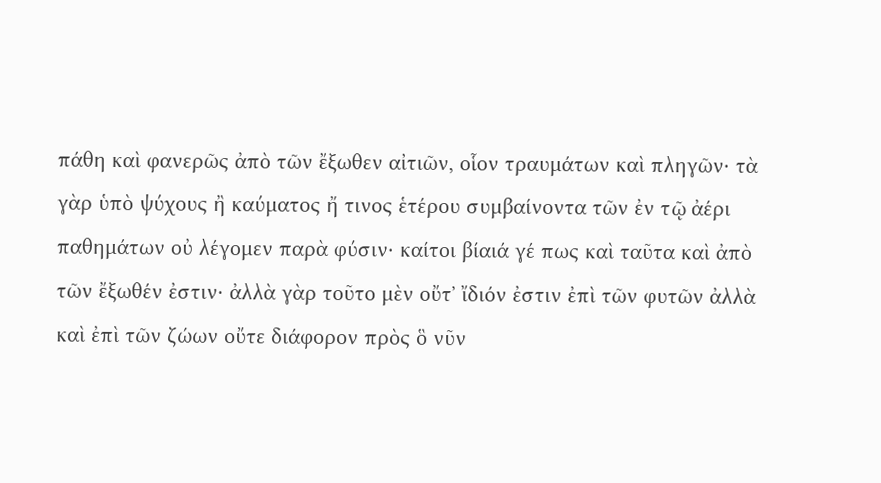πάθη καὶ φανερῶς ἀπὸ τῶν ἔξωθεν αἰτιῶν, οἷον τραυμάτων καὶ πληγῶν· τὰ γὰρ ὑπὸ ψύχους ἢ καύματος ἤ τινος ἑτέρου συμβαίνοντα τῶν ἐν τῷ ἀέρι παθημάτων οὐ λέγομεν παρὰ φύσιν· καίτοι βίαιά γέ πως καὶ ταῦτα καὶ ἀπὸ τῶν ἔξωθέν ἐστιν· ἀλλὰ γὰρ τοῦτο μὲν οὔτ᾽ ἴδιόν ἐστιν ἐπὶ τῶν φυτῶν ἀλλὰ καὶ ἐπὶ τῶν ζώων οὔτε διάφορον πρὸς ὃ νῦν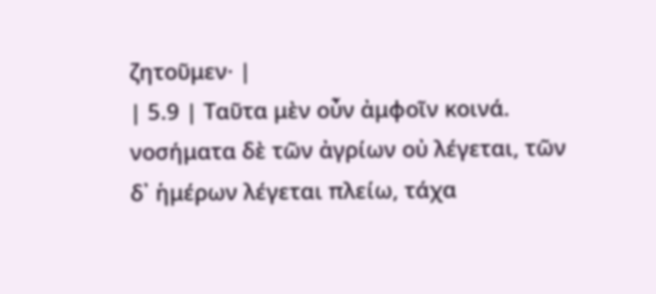ζητοῦμεν· |
| 5.9 | Ταῦτα μὲν οὖν ἀμφοῖν κοινά. νοσήματα δὲ τῶν ἀγρίων οὐ λέγεται, τῶν δ᾽ ἡμέρων λέγεται πλείω, τάχα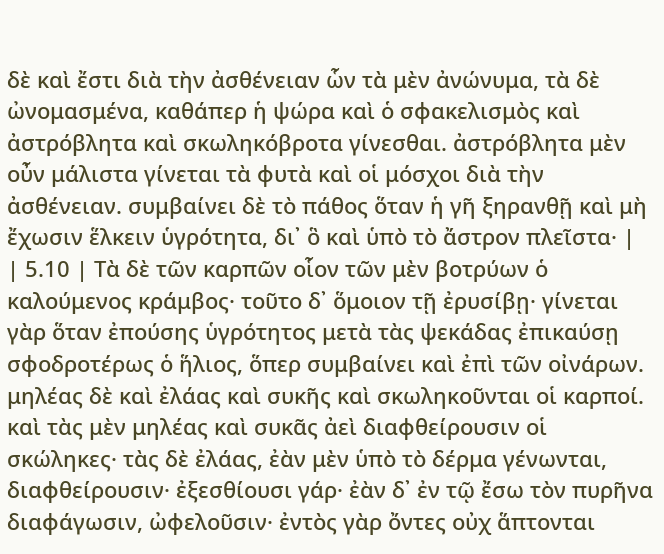δὲ καὶ ἔστι διὰ τὴν ἀσθένειαν ὧν τὰ μὲν ἀνώνυμα, τὰ δὲ ὠνομασμένα, καθάπερ ἡ ψώρα καὶ ὁ σφακελισμὸς καὶ ἀστρόβλητα καὶ σκωληκόβροτα γίνεσθαι. ἀστρόβλητα μὲν οὖν μάλιστα γίνεται τὰ φυτὰ καὶ οἱ μόσχοι διὰ τὴν ἀσθένειαν. συμβαίνει δὲ τὸ πάθος ὅταν ἡ γῆ ξηρανθῇ καὶ μὴ ἔχωσιν ἕλκειν ὑγρότητα, δι᾽ ὃ καὶ ὑπὸ τὸ ἄστρον πλεῖστα· |
| 5.10 | Τὰ δὲ τῶν καρπῶν οἷον τῶν μὲν βοτρύων ὁ καλούμενος κράμβος· τοῦτο δ᾽ ὅμοιον τῇ ἐρυσίβῃ· γίνεται γὰρ ὅταν ἐπούσης ὑγρότητος μετὰ τὰς ψεκάδας ἐπικαύσῃ σφοδροτέρως ὁ ἥλιος, ὅπερ συμβαίνει καὶ ἐπὶ τῶν οἰνάρων. μηλέας δὲ καὶ ἐλάας καὶ συκῆς καὶ σκωληκοῦνται οἱ καρποί. καὶ τὰς μὲν μηλέας καὶ συκᾶς ἀεὶ διαφθείρουσιν οἱ σκώληκες· τὰς δὲ ἐλάας, ἐὰν μὲν ὑπὸ τὸ δέρμα γένωνται, διαφθείρουσιν· ἐξεσθίουσι γάρ· ἐὰν δ᾽ ἐν τῷ ἔσω τὸν πυρῆνα διαφάγωσιν, ὠφελοῦσιν· ἐντὸς γὰρ ὄντες οὐχ ἅπτονται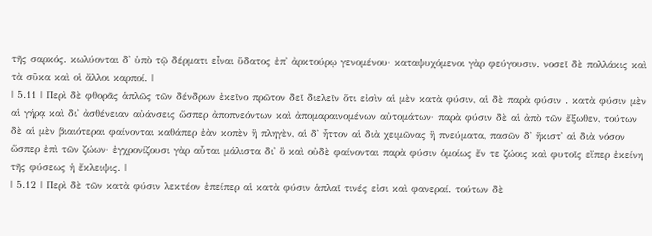τῆς σαρκός. κωλύονται δ᾽ ὑπὸ τῷ δέρματι εἶναι ὕδατος ἐπ᾽ ἀρκτούρῳ γενομένου· καταψυχόμενοι γὰρ φεύγουσιν. νοσεῖ δὲ πολλάκις καὶ τὰ σῦκα καὶ οἱ ἄλλοι καρποί. |
| 5.11 | Περὶ δὲ φθορᾶς ἁπλῶς τῶν δένδρων ἐκεῖνο πρῶτον δεῖ διελεῖν ὅτι εἰσὶν αἱ μὲν κατὰ φύσιν, αἱ δὲ παρὰ φύσιν . κατὰ φύσιν μὲν αἱ γήρᾳ καὶ δι᾽ ἀσθένειαν αὐάνσεις ὥσπερ ἀποπνεόντων καὶ ἀπομαραινομένων αὐτομάτων· παρὰ φύσιν δὲ αἱ ἀπὸ τῶν ἔξωθεν, τούτων δὲ αἱ μὲν βιαιότεραι φαίνονται καθάπερ ἐὰν κοπὲν ἢ πληγὲν, αἱ δ᾽ ἧττον αἱ διὰ χειμῶνας ἢ πνεύματα, πασῶν δ᾽ ἥκιστ᾽ αἱ διὰ νόσον ὥσπερ ἐπὶ τῶν ζώων· ἐγχρονίζουσι γὰρ αὗται μάλιστα δι᾽ ὃ καὶ οὐδὲ φαίνονται παρὰ φύσιν ὁμοίως ἔν τε ζώοις καὶ φυτοῖς εἴπερ ἐκείνη τῆς φύσεως ἡ ἔκλειψις. |
| 5.12 | Περὶ δὲ τῶν κατὰ φύσιν λεκτέον ἐπείπερ αἱ κατὰ φύσιν ἁπλαῖ τινές εἰσι καὶ φανεραί. τούτων δὲ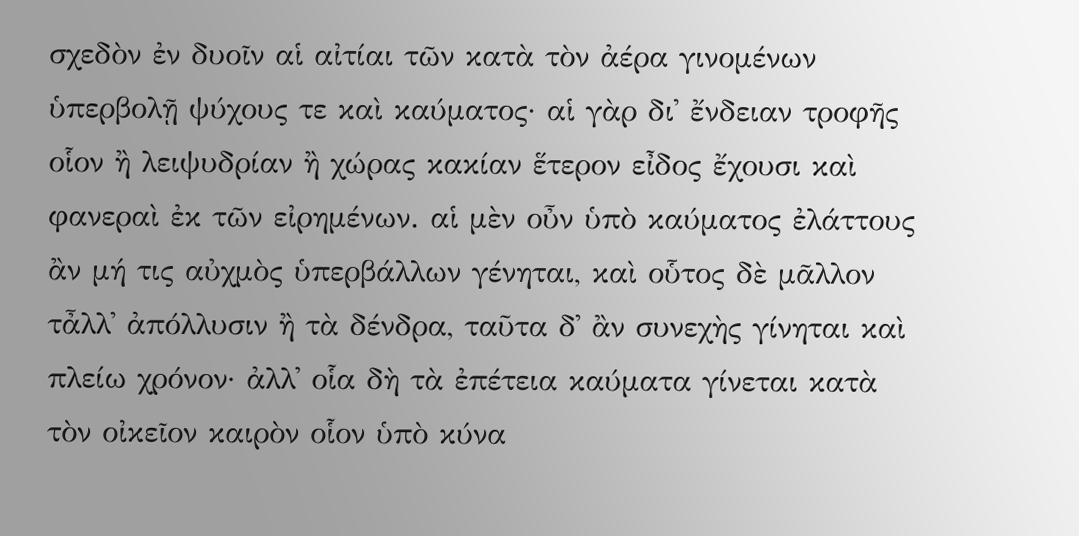σχεδὸν ἐν δυοῖν αἱ αἰτίαι τῶν κατὰ τὸν ἀέρα γινομένων ὑπερβολῇ ψύχους τε καὶ καύματος· αἱ γὰρ δι᾽ ἔνδειαν τροφῆς οἷον ἢ λειψυδρίαν ἢ χώρας κακίαν ἕτερον εἶδος ἔχουσι καὶ φανεραὶ ἐκ τῶν εἰρημένων. αἱ μὲν οὖν ὑπὸ καύματος ἐλάττους ἂν μή τις αὐχμὸς ὑπερβάλλων γένηται, καὶ οὗτος δὲ μᾶλλον τἆλλ᾽ ἀπόλλυσιν ἢ τὰ δένδρα, ταῦτα δ᾽ ἂν συνεχὴς γίνηται καὶ πλείω χρόνον· ἀλλ᾽ οἷα δὴ τὰ ἐπέτεια καύματα γίνεται κατὰ τὸν οἰκεῖον καιρὸν οἷον ὑπὸ κύνα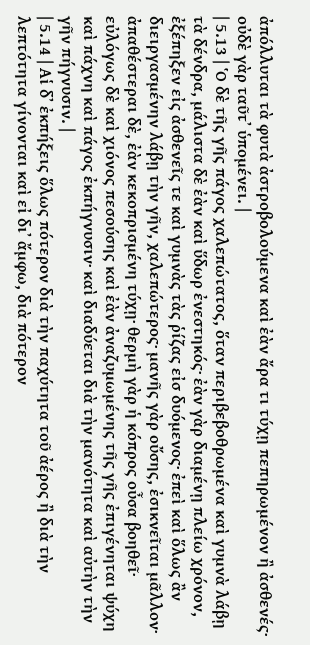ἀπόλλυται τὰ φυτὰ ἀστροβολούμενα καὶ ἐὰν ἄρα τι τύχῃ πεπηρωμένον ἢ ἀσθενές· οὐδὲ γὰρ ταῦτ᾽ ὑπομένει. |
| 5.13 | Ὁ δὲ τῆς γῆς πάγος χαλεπώτατος, ὅταν περιβεβοθρωμένα καὶ γυμνὰ λάβῃ τὰ δένδρα, μάλιστα δὲ ἐὰν καὶ ὕδωρ ἐνεστηκός· ἐὰν γὰρ διαμένῃ πλείω χρόνον, ἐξέπηξεν εἰς ἀσθενεῖς τε καὶ γυμνὰς τὰς ῥίζας εἰσ δυόμενος· ἐπεὶ καὶ ὅλως ἂν διειργασμένην λάβῃ τὴν γῆν, χαλεπώτερος· μανῆς γὰρ οὔσης, ἐσικνεῖται μᾶλλον· ἀπαθέστεραι δὲ, ἐὰν κεκοπρισμένη τύχῃ· θερμὴ γὰρ ἡ κόπρος οὖσα βοηθεῖ· εὐλόγως δὲ καὶ χιόνος πεσούσης καὶ ἐὰν ἀναζυμωμένης τῆς γῆς ἐπιγένηται ψύχη καὶ πάχνη καὶ πάγος ἐκπήγνυσιν· καὶ διαδύεται διὰ τὴν μανότητα καὶ αὐτὴν τὴν γῆν πήγνυσιν. |
| 5.14 | Αἱ δ᾽ ἐκπήξεις ὅλως πότερον διὰ τὴν παχύτητα τοῦ ἀέρος ἢ διὰ τὴν λεπτότητα γίνονται καὶ εἰ δι᾽ ἄμφω, διὰ πότερον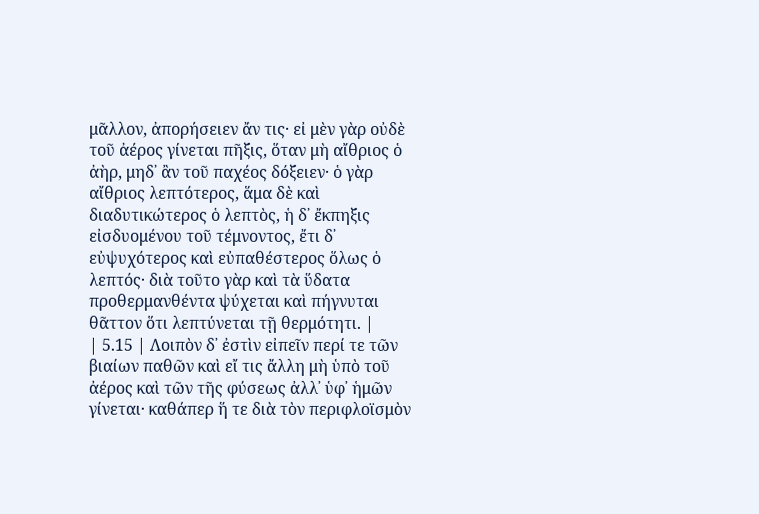μᾶλλον, ἀπορήσειεν ἄν τις· εἰ μὲν γὰρ οὐδὲ τοῦ ἀέρος γίνεται πῆξις, ὅταν μὴ αἴθριος ὁ ἀὴρ, μηδ᾽ ἂν τοῦ παχέος δόξειεν· ὁ γὰρ αἴθριος λεπτότερος, ἅμα δὲ καὶ διαδυτικώτερος ὁ λεπτὸς, ἡ δ᾽ ἔκπηξις εἰσδυομένου τοῦ τέμνοντος, ἔτι δ᾽ εὐψυχότερος καὶ εὐπαθέστερος ὅλως ὁ λεπτός· διὰ τοῦτο γὰρ καὶ τὰ ὕδατα προθερμανθέντα ψύχεται καὶ πήγνυται θᾶττον ὅτι λεπτύνεται τῇ θερμότητι. |
| 5.15 | Λοιπὸν δ᾽ ἐστὶν εἰπεῖν περί τε τῶν βιαίων παθῶν καὶ εἴ τις ἄλλη μὴ ὑπὸ τοῦ ἀέρος καὶ τῶν τῆς φύσεως ἀλλ᾽ ὑφ᾽ ἡμῶν γίνεται· καθάπερ ἥ τε διὰ τὸν περιφλοϊσμὸν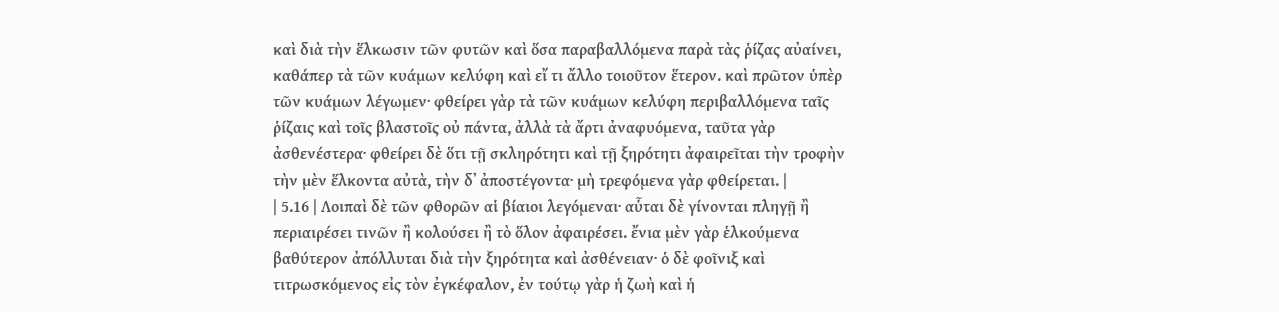καὶ διὰ τὴν ἕλκωσιν τῶν φυτῶν καὶ ὅσα παραβαλλόμενα παρὰ τὰς ῥίζας αὐαίνει, καθάπερ τὰ τῶν κυάμων κελύφη καὶ εἴ τι ἄλλο τοιοῦτον ἕτερον. καὶ πρῶτον ὑπὲρ τῶν κυάμων λέγωμεν· φθείρει γὰρ τὰ τῶν κυάμων κελύφη περιβαλλόμενα ταῖς ῥίζαις καὶ τοῖς βλαστοῖς οὐ πάντα, ἀλλὰ τὰ ἄρτι ἀναφυόμενα, ταῦτα γὰρ ἀσθενέστερα· φθείρει δὲ ὅτι τῇ σκληρότητι καὶ τῇ ξηρότητι ἀφαιρεῖται τὴν τροφὴν τὴν μὲν ἕλκοντα αὐτὰ, τὴν δ᾽ ἀποστέγοντα· μὴ τρεφόμενα γὰρ φθείρεται. |
| 5.16 | Λοιπαὶ δὲ τῶν φθορῶν αἱ βίαιοι λεγόμεναι· αὗται δὲ γίνονται πληγῇ ἢ περιαιρέσει τινῶν ἢ κολούσει ἢ τὸ ὅλον ἀφαιρέσει. ἔνια μὲν γὰρ ἑλκούμενα βαθύτερον ἀπόλλυται διὰ τὴν ξηρότητα καὶ ἀσθένειαν· ὁ δὲ φοῖνιξ καὶ τιτρωσκόμενος εἰς τὸν ἐγκέφαλον, ἐν τούτῳ γὰρ ἡ ζωὴ καὶ ἡ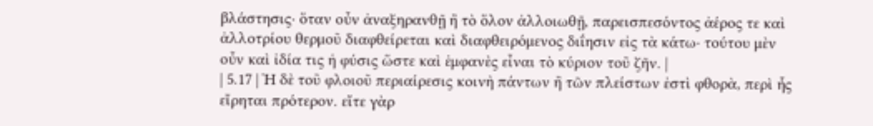βλάστησις· ὅταν οὖν ἀναξηρανθῇ ἢ τὸ ὅλον ἀλλοιωθῇ, παρεισπεσόντος ἀέρος τε καὶ ἀλλοτρίου θερμοῦ διαφθείρεται καὶ διαφθειρόμενος διΐησιν εἰς τὰ κάτω· τούτου μὲν οὖν καὶ ἰδία τις ἡ φύσις ὥστε καὶ ἐμφανὲς εἶναι τὸ κύριον τοῦ ζῆν. |
| 5.17 | Ἡ δὲ τοῦ φλοιοῦ περιαίρεσις κοινὴ πάντων ἢ τῶν πλείστων ἐστὶ φθορὰ, περὶ ἧς εἴρηται πρότερον. εἴτε γὰρ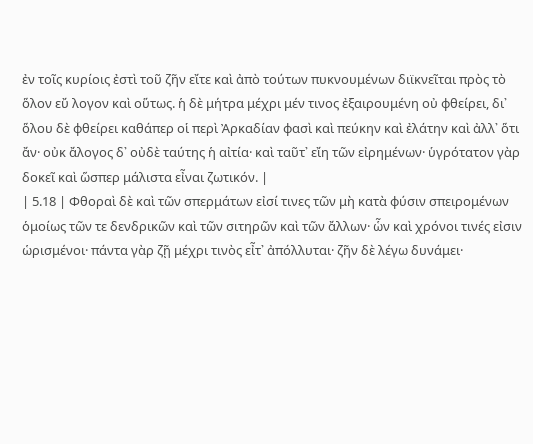ἐν τοῖς κυρίοις ἐστὶ τοῦ ζῆν εἴτε καὶ ἀπὸ τούτων πυκνουμένων διϊκνεῖται πρὸς τὸ ὅλον εὔ λογον καὶ οὕτως. ἡ δὲ μήτρα μέχρι μέν τινος ἐξαιρουμένη οὐ φθείρει, δι᾽ ὅλου δὲ φθείρει καθάπερ οἱ περὶ Ἀρκαδίαν φασὶ καὶ πεύκην καὶ ἐλάτην καὶ ἀλλ᾽ ὅτι ἄν· οὐκ ἄλογος δ᾽ οὐδὲ ταύτης ἡ αἰτία· καὶ ταῦτ᾽ εἴη τῶν εἰρημένων· ὑγρότατον γὰρ δοκεῖ καὶ ὥσπερ μάλιστα εἶναι ζωτικόν. |
| 5.18 | Φθοραὶ δὲ καὶ τῶν σπερμάτων εἰσί τινες τῶν μὴ κατὰ φύσιν σπειρομένων ὁμοίως τῶν τε δενδρικῶν καὶ τῶν σιτηρῶν καὶ τῶν ἄλλων· ὧν καὶ χρόνοι τινές εἰσιν ὡρισμένοι· πάντα γὰρ ζῇ μέχρι τινὸς εἶτ᾽ ἀπόλλυται· ζῆν δὲ λέγω δυνάμει·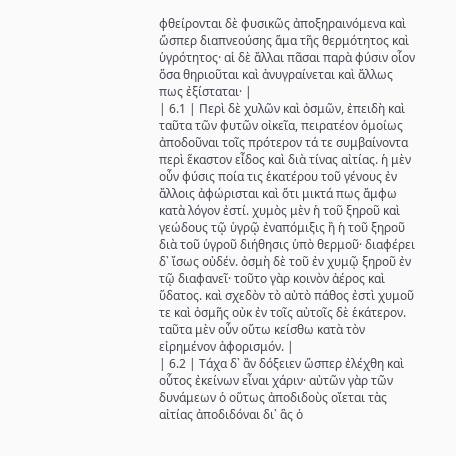φθείρονται δὲ φυσικῶς ἀποξηραινόμενα καὶ ὥσπερ διαπνεούσης ἅμα τῆς θερμότητος καὶ ὑγρότητος· αἱ δὲ ἄλλαι πᾶσαι παρὰ φύσιν οἷον ὅσα θηριοῦται καὶ ἀνυγραίνεται καὶ ἄλλως πως ἐξίσταται· |
| 6.1 | Περὶ δὲ χυλῶν καὶ ὀσμῶν, ἐπειδὴ καὶ ταῦτα τῶν φυτῶν οἰκεῖα, πειρατέον ὁμοίως ἀποδοῦναι τοῖς πρότερον τά τε συμβαίνοντα περὶ ἕκαστον εἶδος καὶ διὰ τίνας αἰτίας. ἡ μὲν οὖν φύσις ποία τις ἑκατέρου τοῦ γένους ἐν ἄλλοις ἀφώρισται καὶ ὅτι μικτά πως ἄμφω κατὰ λόγον ἐστί. χυμὸς μὲν ἡ τοῦ ξηροῦ καὶ γεώδους τῷ ὑγρῷ ἐναπόμιξις ἢ ἡ τοῦ ξηροῦ διὰ τοῦ ὑγροῦ διήθησις ὑπὸ θερμοῦ· διαφέρει δ᾽ ἴσως οὐδέν. ὀσμὴ δὲ τοῦ ἐν χυμῷ ξηροῦ ἐν τῷ διαφανεῖ· τοῦτο γὰρ κοινὸν ἀέρος καὶ ὕδατος. καὶ σχεδὸν τὸ αὐτὸ πάθος ἐστὶ χυμοῦ τε καὶ ὀσμῆς οὐκ ἐν τοῖς αὐτοῖς δὲ ἑκάτερον. ταῦτα μὲν οὖν οὕτω κείσθω κατὰ τὸν εἰρημένον ἀφορισμόν. |
| 6.2 | Τάχα δ᾽ ἂν δόξειεν ὥσπερ ἐλέχθη καὶ οὗτος ἐκείνων εἶναι χάριν· αὐτῶν γὰρ τῶν δυνάμεων ὁ οὕτως ἀποδιδοὺς οἴεται τὰς αἰτίας ἀποδιδόναι δι᾽ ἃς ὁ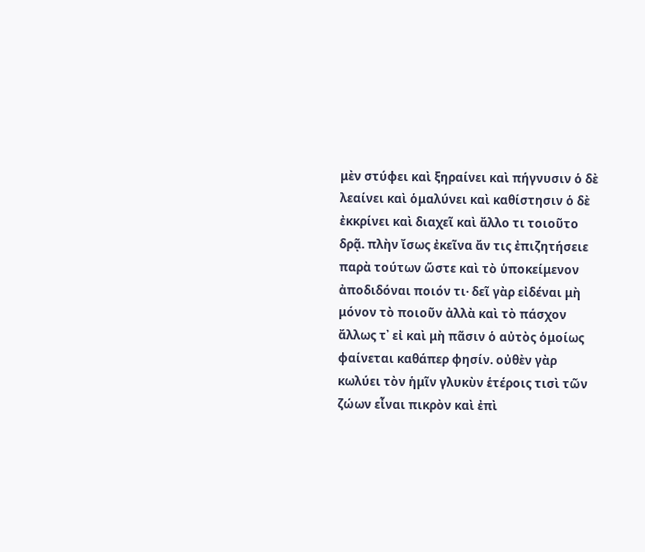μὲν στύφει καὶ ξηραίνει καὶ πήγνυσιν ὁ δὲ λεαίνει καὶ ὁμαλύνει καὶ καθίστησιν ὁ δὲ ἐκκρίνει καὶ διαχεῖ καὶ ἄλλο τι τοιοῦτο δρᾷ. πλὴν ἴσως ἐκεῖνα ἄν τις ἐπιζητήσειε παρὰ τούτων ὥστε καὶ τὸ ὑποκείμενον ἀποδιδόναι ποιόν τι· δεῖ γὰρ εἰδέναι μὴ μόνον τὸ ποιοῦν ἀλλὰ καὶ τὸ πάσχον ἄλλως τ᾽ εἰ καὶ μὴ πᾶσιν ὁ αὐτὸς ὁμοίως φαίνεται καθάπερ φησίν. οὐθὲν γὰρ κωλύει τὸν ἡμῖν γλυκὺν ἑτέροις τισὶ τῶν ζώων εἶναι πικρὸν καὶ ἐπὶ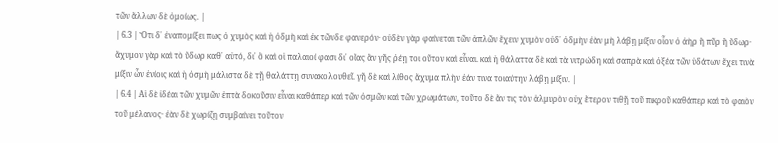τῶν ἄλλων δὲ ὁμοίως. |
| 6.3 | Ὅτι δ᾽ ἐναπομίξει πως ὁ χυμὸς καὶ ἡ ὀδμὴ καὶ ἐκ τῶνδε φανερόν· οὐδὲν γὰρ φαίνεται τῶν ἁπλῶν ἔχειν χυμὸν οὐδ᾽ ὀδμὴν ἐὰν μὴ λάβῃ μίξιν οἷον ὁ ἀὴρ ἢ πῦρ ἢ ὕδωρ· ἄχυμον γὰρ καὶ τὸ ὕδωρ καθ᾽ αὑτό, δι᾽ ὃ καὶ οἱ παλαιοί φασι δι᾽ οἵας ἂν γῆς ῥέῃ τοι οῦτον καὶ εἶναι. καὶ ἡ θάλαττα δὲ καὶ τὰ νιτρώδη καὶ σαπρὰ καὶ ὀξέα τῶν ὑδάτων ἔχει τινὰ μίξιν ὧν ἐνίοις καὶ ἡ ὀσμὴ μάλιστα δὲ τῇ θαλάττῃ συνακολουθεῖ. γῆ δὲ καὶ λίθος ἄχυμα πλὴν ἐάν τινα τοιαύτην λάβῃ μίξιν. |
| 6.4 | Αἱ δὲ ἰδέαι τῶν χυμῶν ἑπτὰ δοκοῦσιν εἶναι καθάπερ καὶ τῶν ὀσμῶν καὶ τῶν χρωμάτων, τοῦτο δὲ ἄν τις τὸν ἁλμυρὸν οὐχ ἕτερον τιθῇ τοῦ πικροῦ καθάπερ καὶ τὸ φαιὸν τοῦ μέλανος· ἐὰν δὲ χωρίζῃ συμβαίνει τοῦτον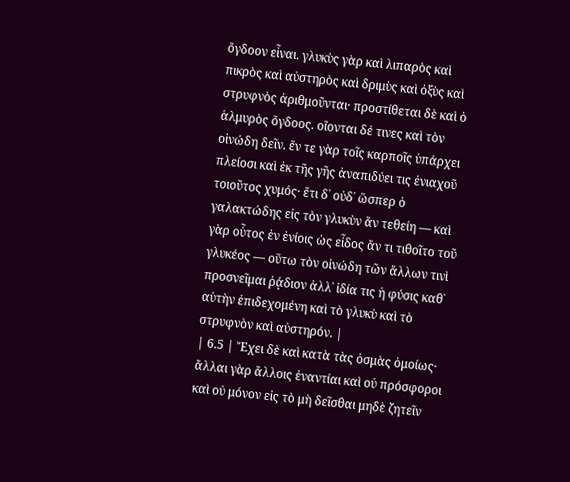ὄγδοον εἶναι. γλυκὺς γὰρ καὶ λιπαρὸς καὶ πικρὸς καὶ αὐστηρὸς καὶ δριμὺς καὶ ὀξὺς καὶ στρυφνὸς ἀριθμοῦνται· προστίθεται δὲ καὶ ὁ ἁλμυρὸς ὄγδοος. οἴονται δέ τινες καὶ τὸν οἰνώδη δεῖν. ἔν τε γὰρ τοῖς καρποῖς ὑπάρχει πλείοσι καὶ ἐκ τῆς γῆς ἀναπιδύει τις ἐνιαχοῦ τοιοῦτος χυμός· ἔτι δ᾽ οὐδ᾽ ὥσπερ ὁ γαλακτώδης εἰς τὸν γλυκὺν ἄν τεθείη — καὶ γὰρ οὗτος ἐν ἐνίοις ὡς εἶδος ἄν τι τιθοῖτο τοῦ γλυκέος — οὕτω τὸν οἰνώδη τῶν ἄλλων τινὶ προσνεῖμαι ῥᾴδιον ἀλλ᾽ ἰδία τις ἡ φύσις καθ᾽ αὑτὴν ἐπιδεχομένη καὶ τὸ γλυκὺ καὶ τὸ στρυφνὸν καὶ αὐστηρόν. |
| 6.5 | Ἔχει δὲ καὶ κατὰ τὰς ὀσμὰς ὁμοίως· ἄλλαι γὰρ ἄλλοις ἐναντίαι καὶ οὐ πρόσφοροι καὶ οὐ μόνον εἰς τὸ μὴ δεῖσθαι μηδὲ ζητεῖν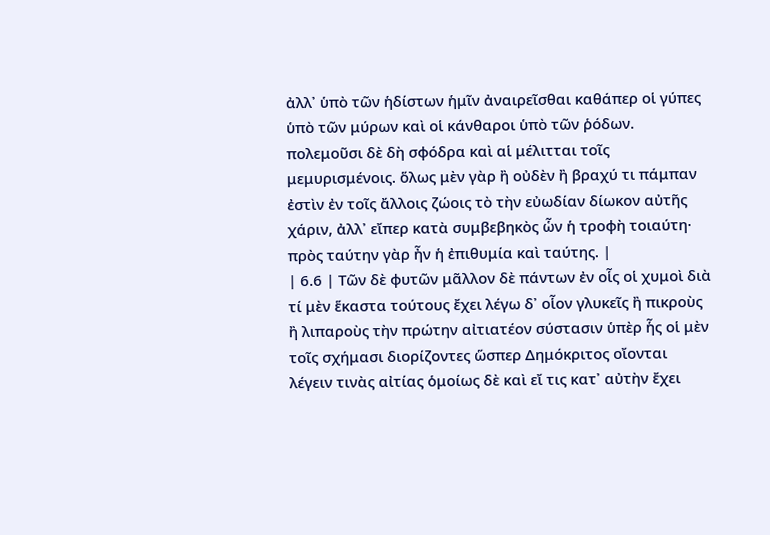ἀλλ᾽ ὑπὸ τῶν ἡδίστων ἡμῖν ἀναιρεῖσθαι καθάπερ οἱ γύπες ὑπὸ τῶν μύρων καὶ οἱ κάνθαροι ὑπὸ τῶν ῥόδων. πολεμοῦσι δὲ δὴ σφόδρα καὶ αἱ μέλιτται τοῖς μεμυρισμένοις. ὅλως μὲν γὰρ ἢ οὐδὲν ἢ βραχύ τι πάμπαν ἐστὶν ἐν τοῖς ἄλλοις ζώοις τὸ τὴν εὐωδίαν δίωκον αὐτῆς χάριν, ἀλλ᾽ εἴπερ κατὰ συμβεβηκὸς ὧν ἡ τροφὴ τοιαύτη· πρὸς ταύτην γὰρ ἦν ἡ ἐπιθυμία καὶ ταύτης. |
| 6.6 | Τῶν δὲ φυτῶν μᾶλλον δὲ πάντων ἐν οἷς οἱ χυμοὶ διὰ τί μὲν ἕκαστα τούτους ἔχει λέγω δ᾽ οἷον γλυκεῖς ἢ πικροὺς ἢ λιπαροὺς τὴν πρώτην αἰτιατέον σύστασιν ὑπὲρ ἧς οἱ μὲν τοῖς σχήμασι διορίζοντες ὥσπερ Δημόκριτος οἴονται λέγειν τινὰς αἰτίας ὁμοίως δὲ καὶ εἴ τις κατ᾽ αὐτὴν ἔχει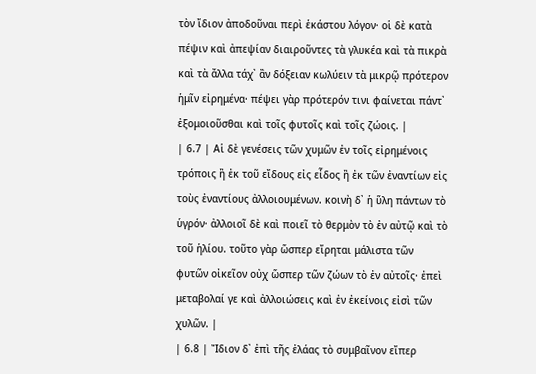τὸν ἴδιον ἀποδοῦναι περὶ ἑκάστου λόγον· οἱ δὲ κατὰ πέψιν καὶ ἀπεψίαν διαιροῦντες τὰ γλυκέα καὶ τὰ πικρὰ καὶ τὰ ἄλλα τάχ᾽ ἂν δόξειαν κωλύειν τὰ μικρῷ πρότερον ἡμῖν εἰρημένα· πέψει γὰρ πρότερόν τινι φαίνεται πάντ᾽ ἐξομοιοῦσθαι καὶ τοῖς φυτοῖς καὶ τοῖς ζώοις. |
| 6.7 | Αἱ δὲ γενέσεις τῶν χυμῶν ἐν τοῖς εἰρημένοις τρόποις ἢ ἐκ τοῦ εἴδους εἰς εἶδος ἢ ἐκ τῶν ἐναντίων εἰς τοὺς ἐναντίους ἀλλοιουμένων. κοινὴ δ᾽ ἡ ὕλη πάντων τὸ ὑγρόν· ἀλλοιοῖ δὲ καὶ ποιεῖ τὸ θερμὸν τὸ ἐν αὐτῷ καὶ τὸ τοῦ ἡλίου. τοῦτο γὰρ ὥσπερ εἴρηται μάλιστα τῶν φυτῶν οἰκεῖον οὐχ ὥσπερ τῶν ζώων τὸ ἐν αὐτοῖς· ἐπεὶ μεταβολαί γε καὶ ἀλλοιώσεις καὶ ἐν ἐκείνοις εἰσὶ τῶν χυλῶν. |
| 6.8 | Ἴδιον δ᾽ ἐπὶ τῆς ἐλάας τὸ συμβαῖνον εἴπερ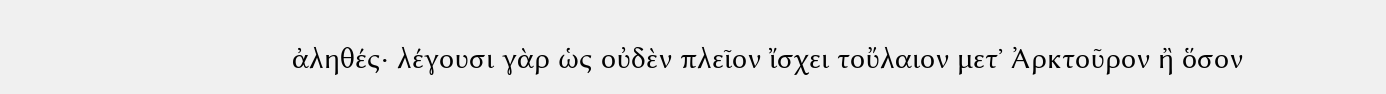ἀληθές· λέγουσι γὰρ ὡς οὐδὲν πλεῖον ἴσχει τοὔλαιον μετ᾽ Ἀρκτοῦρον ἢ ὅσον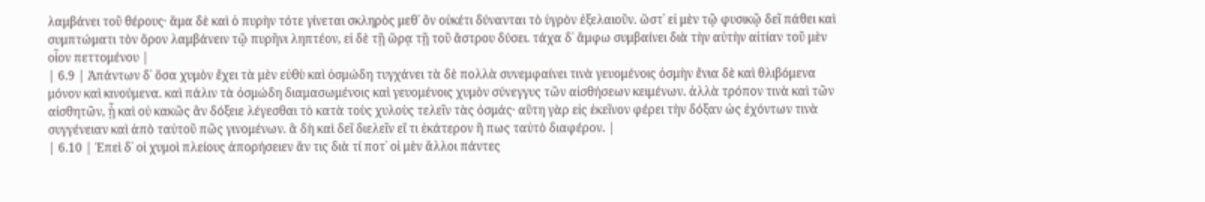λαμβάνει τοῦ θέρους· ἅμα δὲ καὶ ὁ πυρὴν τότε γίνεται σκληρὸς μεθ᾽ ὃν οὐκέτι δύνανται τὸ ὑγρὸν ἐξελαιοῦν. ὥστ᾽ εἰ μὲν τῷ φυσικῷ δεῖ πάθει καὶ συμπτώματι τὸν ὅρον λαμβάνειν τῷ πυρῆνι ληπτέον, εἰ δὲ τῇ ὥρᾳ τῇ τοῦ ἄστρου δύσει. τάχα δ᾽ ἄμφω συμβαίνει διὰ τὴν αὐτὴν αἰτίαν τοῦ μὲν οἷον πεττομένου |
| 6.9 | Ἁπάντων δ᾽ ὅσα χυμὸν ἔχει τὰ μὲν εὐθὺ καὶ ὀσμώδη τυγχάνει τὰ δὲ πολλὰ συνεμφαίνει τινὰ γευομένοις ὀσμὴν ἔνια δὲ καὶ θλιβόμενα μόνον καὶ κινούμενα. καὶ πάλιν τὰ ὀσμώδη διαμασωμένοις καὶ γευομένοις χυμὸν σύνεγγυς τῶν αἰσθήσεων κειμένων. ἀλλὰ τρόπον τινὰ καὶ τῶν αἰσθητῶν, ᾗ καὶ οὐ κακῶς ἂν δόξειε λέγεσθαι τὸ κατὰ τοὺς χυλοὺς τελεῖν τὰς ὀσμάς· αὕτη γὰρ εἰς ἐκεῖνον φέρει τὴν δόξαν ὡς ἐχόντων τινὰ συγγένειαν καὶ ἀπὸ ταὐτοῦ πῶς γινομένων. ἃ δὴ καὶ δεῖ διελεῖν εἴ τι ἑκάτερον ἢ πως ταὐτὸ διαφέρον. |
| 6.10 | Ἐπεὶ δ᾽ οἱ χυμοὶ πλείους ἀπορήσειεν ἄν τις διὰ τί ποτ᾽ οἱ μὲν ἄλλοι πάντες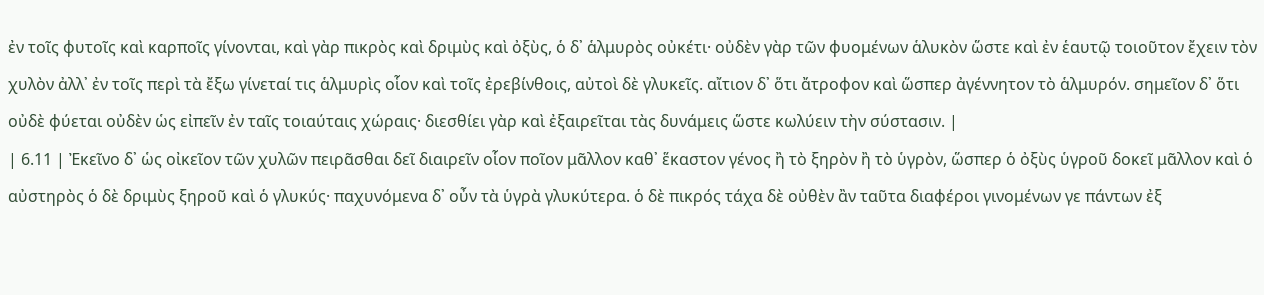ἐν τοῖς φυτοῖς καὶ καρποῖς γίνονται, καὶ γὰρ πικρὸς καὶ δριμὺς καὶ ὀξὺς, ὁ δ᾽ ἁλμυρὸς οὐκέτι· οὐδὲν γὰρ τῶν φυομένων ἁλυκὸν ὥστε καὶ ἐν ἑαυτῷ τοιοῦτον ἔχειν τὸν χυλὸν ἀλλ᾽ ἐν τοῖς περὶ τὰ ἔξω γίνεταί τις ἁλμυρὶς οἷον καὶ τοῖς ἐρεβίνθοις, αὐτοὶ δὲ γλυκεῖς. αἴτιον δ᾽ ὅτι ἄτροφον καὶ ὥσπερ ἀγέννητον τὸ ἁλμυρόν. σημεῖον δ᾽ ὅτι οὐδὲ φύεται οὐδὲν ὡς εἰπεῖν ἐν ταῖς τοιαύταις χώραις· διεσθίει γὰρ καὶ ἐξαιρεῖται τὰς δυνάμεις ὥστε κωλύειν τὴν σύστασιν. |
| 6.11 | Ἐκεῖνο δ᾽ ὡς οἰκεῖον τῶν χυλῶν πειρᾶσθαι δεῖ διαιρεῖν οἷον ποῖον μᾶλλον καθ᾽ ἕκαστον γένος ἢ τὸ ξηρὸν ἢ τὸ ὑγρὸν, ὥσπερ ὁ ὀξὺς ὑγροῦ δοκεῖ μᾶλλον καὶ ὁ αὐστηρὸς ὁ δὲ δριμὺς ξηροῦ καὶ ὁ γλυκύς· παχυνόμενα δ᾽ οὖν τὰ ὑγρὰ γλυκύτερα. ὁ δὲ πικρός τάχα δὲ οὐθὲν ἂν ταῦτα διαφέροι γινομένων γε πάντων ἐξ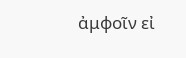ἀμφοῖν εἰ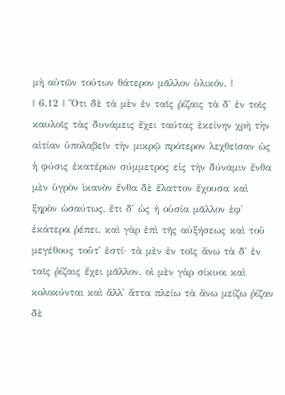μὴ αὐτῶν τούτων θάτερον μᾶλλον ὑλικόν. |
| 6.12 | Ὅτι δὲ τὰ μὲν ἐν ταῖς ῥίζαις τὰ δ᾽ ἐν τοῖς καυλοῖς τὰς δυνάμεις ἔχει ταύτας ἐκείνην χρὴ τὴν αἰτίαν ὑπολαβεῖν τὴν μικρῷ πρότερον λεχθεῖσαν ὡς ἡ φύσις ἑκατέρων σύμμετρος εἰς τὴν δύναμιν ἔνθα μὲν ὑγρὸν ἱκανὸν ἔνθα δὲ ἔλαττον ἔχουσα καὶ ξηρὸν ὡσαύτως, ἔτι δ᾽ ὡς ἡ οὐσία μᾶλλον ἐφ᾽ ἑκάτερα ῥέπει. καὶ γὰρ ἐπὶ τῆς αὐξήσεως καὶ τοῦ μεγέθους τοῦτ᾽ ἐστί· τὰ μὲν ἐν τοῖς ἄνω τὰ δ᾽ ἐν ταῖς ῥίζαις ἔχει μᾶλλον. οἱ μὲν γὰρ σίκυοι καὶ κολοκύνται καὶ ἄλλ᾽ ἄττα πλείω τὰ ἄνω μείζω ῥίζαν δὲ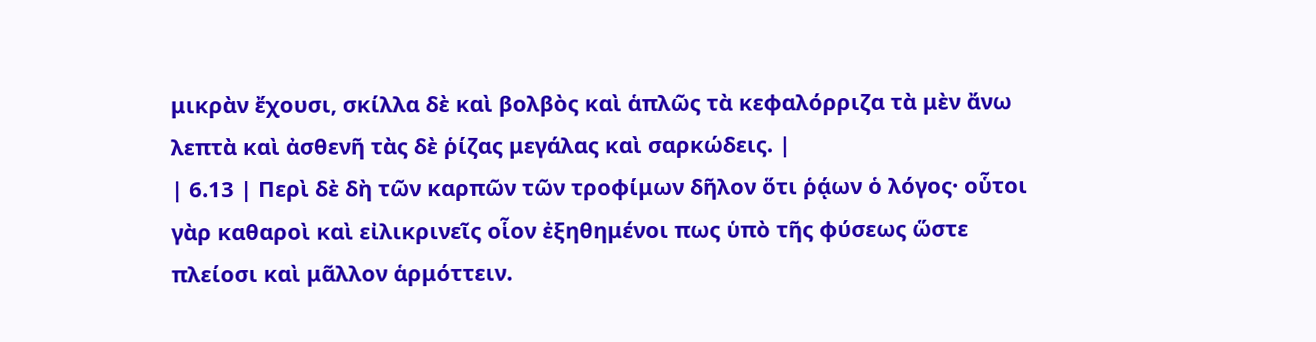μικρὰν ἔχουσι, σκίλλα δὲ καὶ βολβὸς καὶ ἁπλῶς τὰ κεφαλόρριζα τὰ μὲν ἄνω λεπτὰ καὶ ἀσθενῆ τὰς δὲ ῥίζας μεγάλας καὶ σαρκώδεις. |
| 6.13 | Περὶ δὲ δὴ τῶν καρπῶν τῶν τροφίμων δῆλον ὅτι ῥᾴων ὁ λόγος· οὗτοι γὰρ καθαροὶ καὶ εἰλικρινεῖς οἷον ἐξηθημένοι πως ὑπὸ τῆς φύσεως ὥστε πλείοσι καὶ μᾶλλον ἁρμόττειν.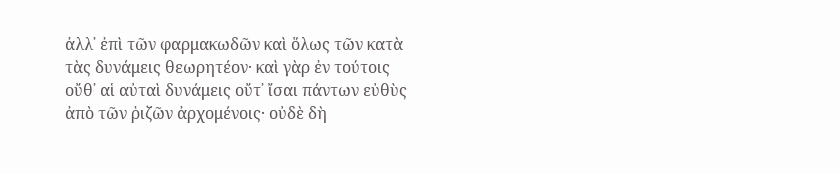ἀλλ᾽ ἐπὶ τῶν φαρμακωδῶν καὶ ὅλως τῶν κατὰ τὰς δυνάμεις θεωρητέον· καὶ γὰρ ἐν τούτοις οὔθ᾽ αἱ αὐταὶ δυνάμεις οὔτ᾽ ἴσαι πάντων εὐθὺς ἀπὸ τῶν ῥιζῶν ἀρχομένοις· οὐδὲ δὴ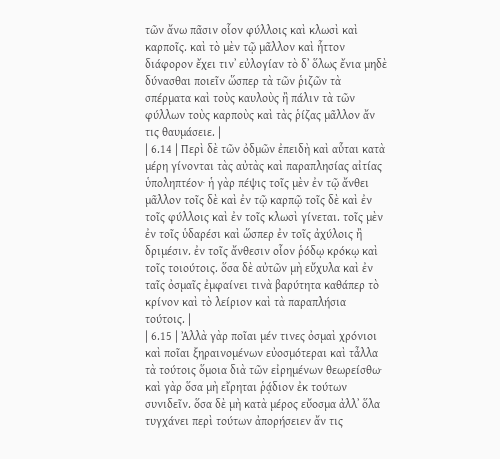τῶν ἄνω πᾶσιν οἷον φύλλοις καὶ κλωσὶ καὶ καρποῖς. καὶ τὸ μὲν τῷ μᾶλλον καὶ ἧττον διάφορον ἔχει τιν᾽ εὐλογίαν τὸ δ᾽ ὅλως ἔνια μηδὲ δύνασθαι ποιεῖν ὥσπερ τὰ τῶν ῥιζῶν τὰ σπέρματα καὶ τοὺς καυλοὺς ἢ πάλιν τὰ τῶν φύλλων τοὺς καρποὺς καὶ τὰς ῥίζας μᾶλλον ἄν τις θαυμάσειε. |
| 6.14 | Περὶ δὲ τῶν ὀδμῶν ἐπειδὴ καὶ αὗται κατὰ μέρη γίνονται τὰς αὐτὰς καὶ παραπλησίας αἰτίας ὑποληπτέον· ἡ γὰρ πέψις τοῖς μὲν ἐν τῷ ἄνθει μᾶλλον τοῖς δὲ καὶ ἐν τῷ καρπῷ τοῖς δὲ καὶ ἐν τοῖς φύλλοις καὶ ἐν τοῖς κλωσὶ γίνεται. τοῖς μὲν ἐν τοῖς ὑδαρέσι καὶ ὥσπερ ἐν τοῖς ἀχύλοις ἢ δριμέσιν. ἐν τοῖς ἄνθεσιν οἷον ῥόδῳ κρόκῳ καὶ τοῖς τοιούτοις. ὅσα δὲ αὐτῶν μὴ εὔχυλα καὶ ἐν ταῖς ὀσμαῖς ἐμφαίνει τινὰ βαρύτητα καθάπερ τὸ κρίνον καὶ τὸ λείριον καὶ τὰ παραπλήσια τούτοις. |
| 6.15 | Ἀλλὰ γὰρ ποῖαι μέν τινες ὀσμαὶ χρόνιοι καὶ ποῖαι ξηραινομένων εὐοσμότεραι καὶ τἆλλα τὰ τούτοις ὅμοια διὰ τῶν εἰρημένων θεωρείσθω· καὶ γὰρ ὅσα μὴ εἴρηται ῥᾴδιον ἐκ τούτων συνιδεῖν. ὅσα δὲ μὴ κατὰ μέρος εὔοσμα ἀλλ᾽ ὅλα τυγχάνει περὶ τούτων ἀπορήσειεν ἄν τις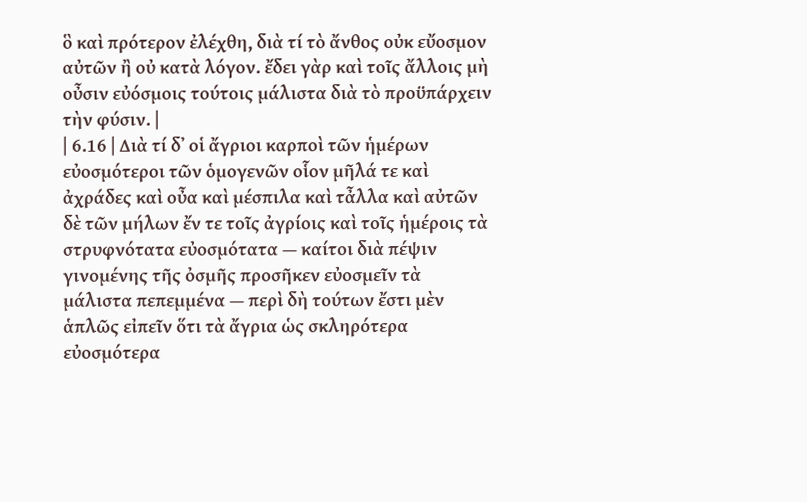ὃ καὶ πρότερον ἐλέχθη, διὰ τί τὸ ἄνθος οὐκ εὔοσμον αὐτῶν ἢ οὐ κατὰ λόγον. ἔδει γὰρ καὶ τοῖς ἄλλοις μὴ οὖσιν εὐόσμοις τούτοις μάλιστα διὰ τὸ προϋπάρχειν τὴν φύσιν. |
| 6.16 | Διὰ τί δ᾽ οἱ ἄγριοι καρποὶ τῶν ἡμέρων εὐοσμότεροι τῶν ὁμογενῶν οἷον μῆλά τε καὶ ἀχράδες καὶ οὖα καὶ μέσπιλα καὶ τἆλλα καὶ αὐτῶν δὲ τῶν μήλων ἔν τε τοῖς ἀγρίοις καὶ τοῖς ἡμέροις τὰ στρυφνότατα εὐοσμότατα — καίτοι διὰ πέψιν γινομένης τῆς ὀσμῆς προσῆκεν εὐοσμεῖν τὰ μάλιστα πεπεμμένα — περὶ δὴ τούτων ἔστι μὲν ἁπλῶς εἰπεῖν ὅτι τὰ ἄγρια ὡς σκληρότερα εὐοσμότερα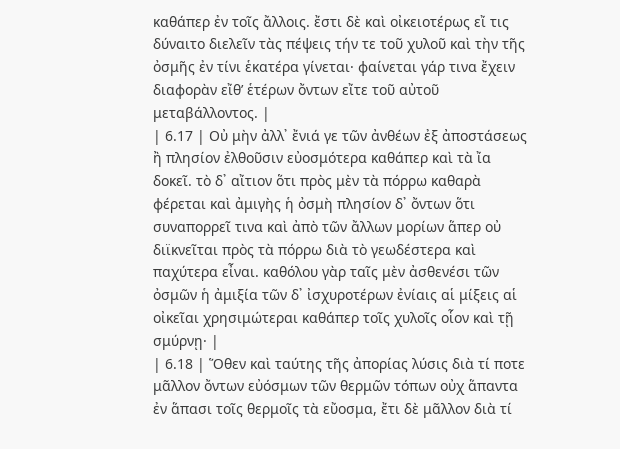καθάπερ ἐν τοῖς ἄλλοις. ἔστι δὲ καὶ οἰκειοτέρως εἴ τις δύναιτο διελεῖν τὰς πέψεις τήν τε τοῦ χυλοῦ καὶ τὴν τῆς ὀσμῆς ἐν τίνι ἑκατέρα γίνεται· φαίνεται γάρ τινα ἔχειν διαφορὰν εἴθ’ ἑτέρων ὄντων εἴτε τοῦ αὐτοῦ μεταβάλλοντος. |
| 6.17 | Οὐ μὴν ἀλλ᾽ ἔνιά γε τῶν ἀνθέων ἐξ ἀποστάσεως ἢ πλησίον ἐλθοῦσιν εὐοσμότερα καθάπερ καὶ τὰ ἴα δοκεῖ. τὸ δ᾽ αἴτιον ὅτι πρὸς μὲν τὰ πόρρω καθαρὰ φέρεται καὶ ἀμιγὴς ἡ ὀσμὴ πλησίον δ᾽ ὄντων ὅτι συναπορρεῖ τινα καὶ ἀπὸ τῶν ἄλλων μορίων ἅπερ οὐ διϊκνεῖται πρὸς τὰ πόρρω διὰ τὸ γεωδέστερα καὶ παχύτερα εἶναι. καθόλου γὰρ ταῖς μὲν ἀσθενέσι τῶν ὀσμῶν ἡ ἀμιξία τῶν δ᾽ ἰσχυροτέρων ἐνίαις αἱ μίξεις αἱ οἰκεῖαι χρησιμώτεραι καθάπερ τοῖς χυλοῖς οἷον καὶ τῇ σμύρνῃ· |
| 6.18 | Ὅθεν καὶ ταύτης τῆς ἀπορίας λύσις διὰ τί ποτε μᾶλλον ὄντων εὐόσμων τῶν θερμῶν τόπων οὐχ ἅπαντα ἐν ἅπασι τοῖς θερμοῖς τὰ εὔοσμα, ἔτι δὲ μᾶλλον διὰ τί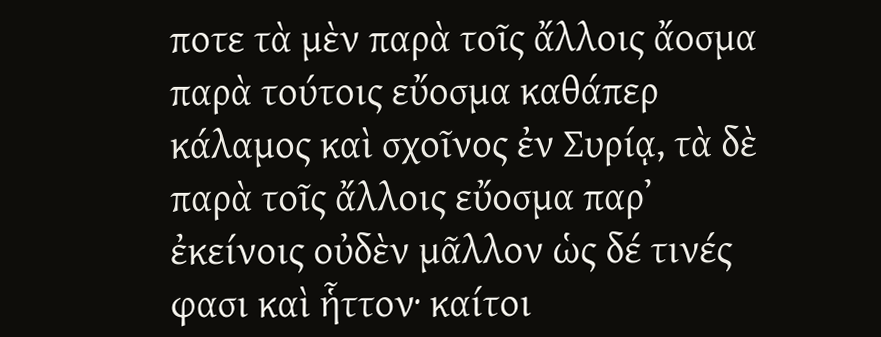ποτε τὰ μὲν παρὰ τοῖς ἄλλοις ἄοσμα παρὰ τούτοις εὔοσμα καθάπερ κάλαμος καὶ σχοῖνος ἐν Συρίᾳ, τὰ δὲ παρὰ τοῖς ἄλλοις εὔοσμα παρ᾽ ἐκείνοις οὐδὲν μᾶλλον ὡς δέ τινές φασι καὶ ἧττον· καίτοι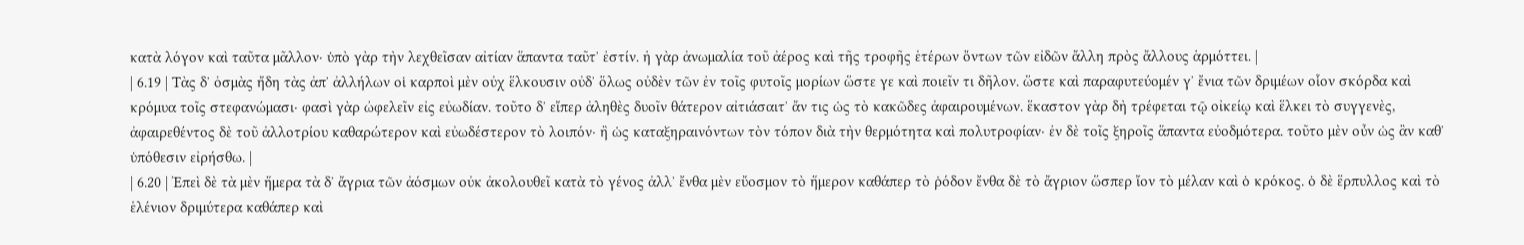κατὰ λόγον καὶ ταῦτα μᾶλλον· ὑπὸ γὰρ τὴν λεχθεῖσαν αἰτίαν ἅπαντα ταῦτ᾽ ἐστίν. ἡ γὰρ ἀνωμαλία τοῦ ἀέρος καὶ τῆς τροφῆς ἑτέρων ὄντων τῶν εἰδῶν ἄλλη πρὸς ἄλλους ἁρμόττει. |
| 6.19 | Τὰς δ᾽ ὀσμὰς ἤδη τὰς ἀπ᾽ ἀλλήλων οἱ καρποὶ μὲν οὐχ ἕλκουσιν οὐδ᾽ ὅλως οὐδὲν τῶν ἐν τοῖς φυτοῖς μορίων ὥστε γε καὶ ποιεῖν τι δῆλον. ὥστε καὶ παραφυτεύομέν γ᾽ ἔνια τῶν δριμέων οἷον σκόρδα καὶ κρόμυα τοῖς στεφανώμασι· φασὶ γὰρ ὠφελεῖν εἰς εὐωδίαν. τοῦτο δ᾽ εἴπερ ἀληθὲς δυοῖν θάτερον αἰτιάσαιτ᾽ ἄν τις ὡς τὸ κακῶδες ἀφαιρουμένων. ἕκαστον γὰρ δὴ τρέφεται τῷ οἰκείῳ καὶ ἕλκει τὸ συγγενὲς, ἀφαιρεθέντος δὲ τοῦ ἀλλοτρίου καθαρώτερον καὶ εὐωδέστερον τὸ λοιπόν· ἢ ὡς καταξηραινόντων τὸν τόπον διὰ τὴν θερμότητα καὶ πολυτροφίαν· ἐν δὲ τοῖς ξηροῖς ἅπαντα εὐοδμότερα. τοῦτο μὲν οὖν ὡς ἂν καθ᾽ ὑπόθεσιν εἰρήσθω. |
| 6.20 | Ἐπεὶ δὲ τὰ μὲν ἥμερα τὰ δ᾽ ἄγρια τῶν ἀόσμων οὐκ ἀκολουθεῖ κατὰ τὸ γένος ἀλλ᾽ ἔνθα μὲν εὔοσμον τὸ ἥμερον καθάπερ τὸ ῥόδον ἔνθα δὲ τὸ ἄγριον ὥσπερ ἴον τὸ μέλαν καὶ ὁ κρόκος. ὁ δὲ ἕρπυλλος καὶ τὸ ἑλένιον δριμύτερα καθάπερ καὶ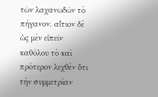τῶν λαχανωδῶν τὸ πήγανον. αἴτιον δὲ ὡς μὲν εἰπεῖν καθόλου τὸ καὶ πρότερον λεχθὲν ὅτι τὴν συμμετρίαν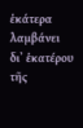ἑκάτερα λαμβάνει δι᾽ ἑκατέρου τῆς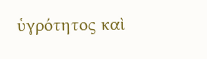ὑγρότητος καὶ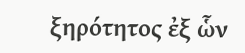ξηρότητος ἐξ ὧν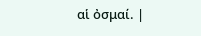αἱ ὀσμαί. |